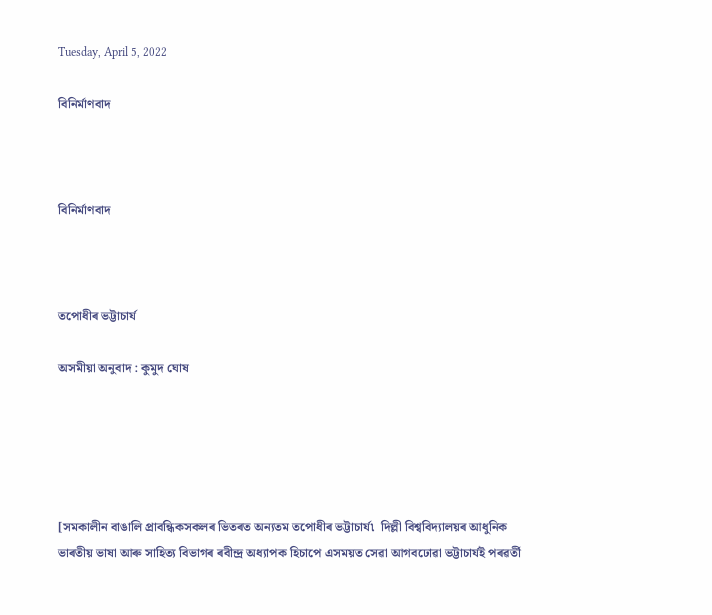Tuesday, April 5, 2022

বিনিৰ্মাণবাদ



বিনিৰ্মাণবাদ



তপোধীৰ ভট্টাচাৰ্য

অসমীয়া অনুবাদ : কুমুদ ঘোষ





[সমকালীন বাঙালি প্ৰাবন্ধিকসকলৰ ভিতৰত অন্যতম তপোধীৰ ভট্টাচাৰ্য৷  দিল্লী বিশ্ববিদ্যালয়ৰ আধুনিক ভাৰতীয় ভাষা আৰু সাহিত্য বিভাগৰ ৰবীন্দ্ৰ অধ্যাপক হিচাপে এসময়ত সেৱা আগবঢোৱা ভট্টাচাৰ্যই পৰৱৰ্তী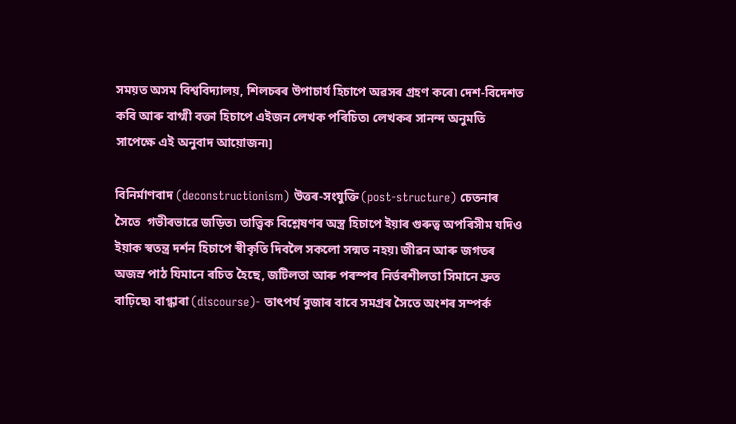সময়ত অসম বিশ্ববিদ্যালয়, শিলচৰৰ উপাচাৰ্য হিচাপে অৱসৰ গ্ৰহণ কৰে৷ দেশ-বিদেশত কবি আৰু বাগ্মী বক্তা হিচাপে এইজন লেখক পৰিচিত৷ লেখকৰ সানন্দ অনুমতি সাপেক্ষে এই অনুবাদ আয়োজন৷]

বিনিৰ্মাণবাদ (deconstructionism) উত্তৰ-সংযুক্তি‍ (post-structure) চেতনাৰ সৈতে  গভীৰভাৱে জড়িত৷ তাত্ত্বিক বিশ্লেষণৰ অস্ত্ৰ হিচাপে ইয়াৰ গুৰুত্ব অপৰিসীম যদিও ইয়াক স্বতন্ত্ৰ দৰ্শন হিচাপে স্বীকৃতি দিবলৈ সকলো সন্মত নহয়৷ জীৱন আৰু জগতৰ অজস্ৰ পাঠ যিমানে ৰচিত হৈছে, জটিলতা আৰু পৰস্পৰ নিৰ্ভৰশীলতা সিমানে দ্ৰুত বাঢ়িছে৷ বাগ্ধাৰা (discourse)- তাৎপৰ্য বুজাৰ বাবে সমগ্ৰৰ সৈতে অংশৰ সম্পৰ্ক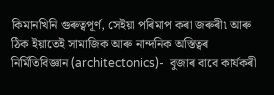কিমানখিনি গুৰুত্বপূৰ্ণ, সেইয়া পৰিমাপ কৰা জৰুৰী৷ আৰু ঠিক ইয়াতেই সামাজিক আৰু নান্দনিক অস্তিত্বৰ নিৰ্মিতিবিজ্ঞান (architectonics)-  বুজাৰ বাবে কাৰ্যকৰী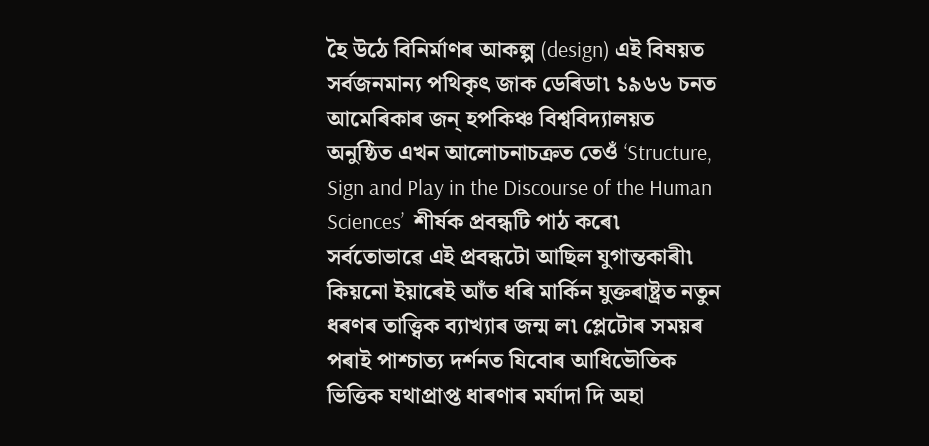হৈ উঠে বিনিৰ্মাণৰ আকল্প (design) এই বিষয়ত সৰ্বজনমান্য পথিকৃৎ জাক ডেৰিডা৷ ১৯৬৬ চনত আমেৰিকাৰ জন্ হপকিঞ্চ বিশ্ববিদ্যালয়ত অনুষ্ঠিত এখন আলোচনাচক্ৰত তেওঁ ‘Structure, Sign and Play in the Discourse of the Human Sciences’  শীৰ্ষক প্ৰবন্ধটি পাঠ কৰে৷ সৰ্বতোভাৱে এই প্ৰবন্ধটো আছিল যুগান্তকাৰী৷ কিয়নো ইয়াৰেই আঁত ধৰি মাৰ্কিন যুক্তৰাষ্ট্ৰত নতুন ধৰণৰ তাত্ত্বিক ব্যাখ্যাৰ জন্ম ল৷ প্লেটোৰ সময়ৰ পৰাই পাশ্চাত্য দৰ্শনত যিবোৰ আধিভৌতিক ভিত্তিক যথাপ্ৰাপ্ত ধাৰণাৰ মৰ্যাদা দি অহা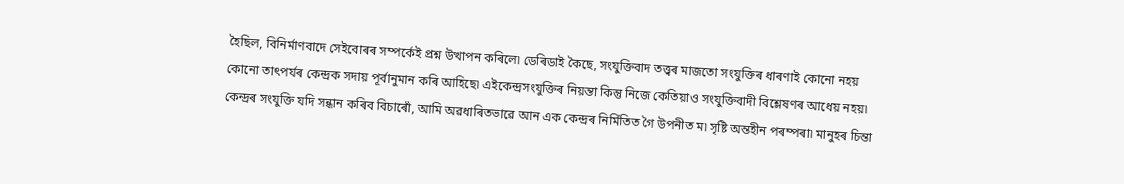হৈছিল, বিনিৰ্মাণবাদে সেইবোৰৰ সম্পৰ্কেই প্ৰশ্ন উত্থাপন কৰিলে৷ ডেৰিডাই কৈছে, সংযুক্তিবাদ তত্ত্বৰ মাজতো সংযুক্তিৰ ধাৰণাই কোনো নহয় কোনো তাৎপৰ্যৰ কেন্দ্ৰক সদায় পূৰ্বানুমান কৰি আহিছে৷ এইকেন্দ্ৰসংযুক্তিৰ নিয়ন্তা কিন্তু নিজে কেতিয়াও সংযুক্তিবাদী বিশ্লেষণৰ আধেয় নহয়৷ কেন্দ্ৰৰ সংযুক্তি‍ যদি সন্ধান কৰিব বিচাৰোঁ, আমি অৱধাৰিতভাৱে আন এক কেন্দ্ৰৰ নিৰ্মিতিত গৈ উপনীত ম৷ সৃষ্টি অন্তহীন পৰম্পৰা৷ মানুহৰ চিন্তা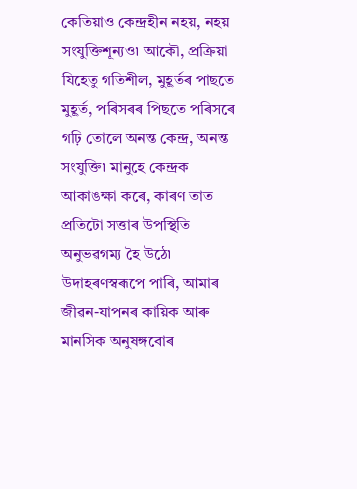কেতিয়াও কেন্দ্ৰহীন নহয়, নহয়  সংযুক্তি‍শূন্যও৷ আকৌ, প্ৰক্ৰিয়া যিহেতু গতিশীল, মুহূৰ্তৰ পাছতে মুহূৰ্ত, পৰিসৰৰ পিছতে পৰিসৰে গঢ়ি তোলে অনন্ত কেন্দ্ৰ, অনন্ত সংযুক্তি‍৷ মানুহে কেন্দ্ৰক আকাঙক্ষা কৰে, কাৰণ তাত প্ৰতিটো সত্তাৰ উপস্থিতি অনুভৱগম্য হৈ উঠে৷ উদাহৰণস্বৰূপে পাৰি, আমাৰ জীৱন-যাপনৰ কায়িক আৰু মানসিক অনুষঙ্গবোৰ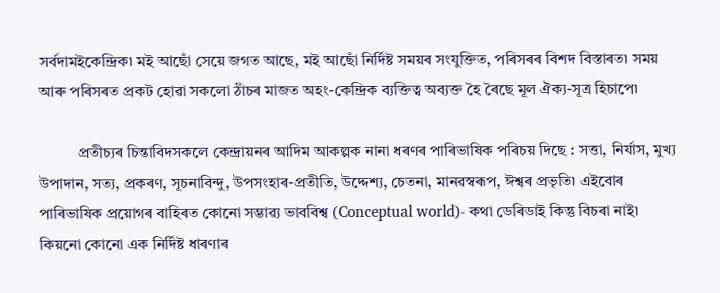সৰ্বদামইকেন্দ্ৰিক৷ মই আছোঁ সেয়ে জগত আছে, মই আছোঁ নিৰ্দিষ্ট সময়ৰ সংযুক্তিত, পৰিসৰৰ বিশদ বিস্তাৰত৷ সময় আৰু পৰিসৰত প্ৰকট হোৱা সকলো ঠাঁচৰ মাজত অহং-কেন্দ্ৰিক ব্যক্তিত্ব অব্যক্ত হৈ ৰৈছে মূল ঐক্য-সূত্ৰ হিচাপে৷

          প্ৰতীচ্যৰ চিন্তাবিদসকলে কেন্দ্ৰায়নৰ আদিম আকল্পক নানা ধৰণৰ পাৰিভাষিক পৰিচয় দিছে : সত্তা, নিৰ্যাস, মুখ্য উপাদান, সত্য, প্ৰকৰণ, সূচনাবিন্দু, উপসংহাৰ-প্ৰতীতি, উদ্দেশ্য, চেতনা, মানৱস্বৰূপ, ঈশ্বৰ প্ৰভৃতি৷ এইবোৰ পাৰিভাষিক প্ৰয়োগৰ বাহিৰত কোনো সম্ভাৱ্য ভাববিশ্ব (Conceptual world)- কথা ডেৰিডাই কিন্তু বিচৰা নাই৷ কিয়নো কোনো এক নিৰ্দিষ্ট ধাৰণাৰ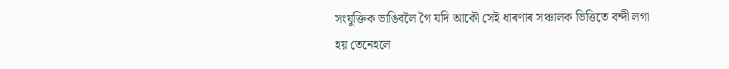সংযুক্তিক ভাঙিবলৈ গৈ যদি আকৌ সেই ধাৰণাৰ সঞ্চালক ভিত্তিতে বন্দী লগা হয় তেনেহলে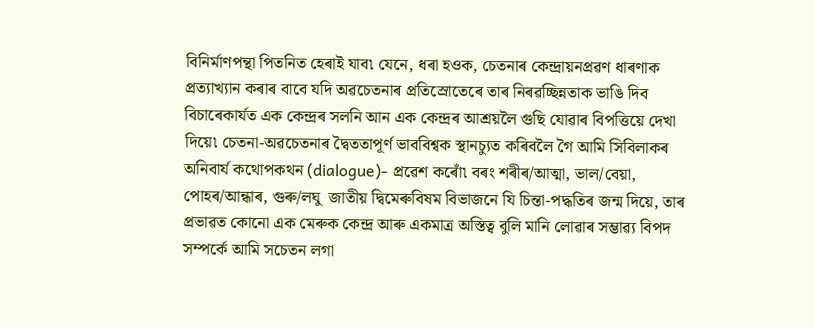বিনিৰ্মাণপন্থা পিতনিত হেৰাই যাব৷ যেনে, ধৰা হওক, চেতনাৰ কেন্দ্ৰায়নপ্ৰৱণ ধাৰণাক প্ৰত্যাখ্যান কৰাৰ বাবে যদি অৱচেতনাৰ প্ৰতিস্ৰোতেৰে তাৰ নিৰৱচ্ছিন্নতাক ভাঙি দিব বিচাৰেকাৰ্যত এক কেন্দ্ৰৰ সলনি আন এক কেন্দ্ৰৰ আশ্ৰয়লৈ গুছি যোৱাৰ বিপত্তিয়ে দেখা দিয়ে৷ চেতনা-অৱচেতনাৰ দ্বৈততাপূর্ণ ভাববিশ্বক স্থানচ্যুত কৰিবলৈ গৈ আমি সিবিলাকৰ অনিবাৰ্য কথোপকথন (dialogue)- প্ৰৱেশ কৰোঁ৷ বৰং শৰীৰ/আত্মা, ভাল/বেয়া, পোহৰ/আন্ধাৰ, গুৰু/লঘু  জাতীয় দ্বিমেৰুবিষম বিভাজনে যি চিন্তা-পদ্ধতিৰ জন্ম দিয়ে, তাৰ প্ৰভাৱত কোনো এক মেৰুক কেন্দ্ৰ আৰু একমাত্ৰ অস্তিত্ব বুলি মানি লোৱাৰ সম্ভাৱ্য বিপদ সম্পৰ্কে আমি সচেতন লগা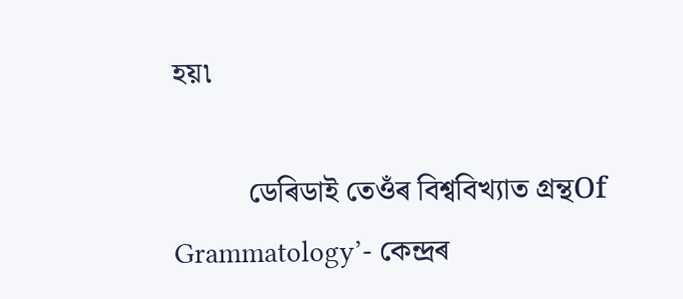হয়৷

          ডেৰিডাই তেওঁৰ বিশ্ববিখ্যাত গ্ৰন্থOf Grammatology’- কেন্দ্ৰৰ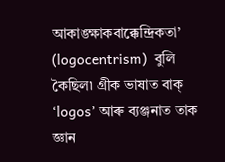আকাঙ্ক্ষাকবাক্কেন্দ্ৰিকতা’ (logocentrism)  বুলি কৈছিল৷ গ্ৰীক ভাষাত বাক্  ‘logos’ আৰু ব্যঞ্জনাত তাক জ্ঞান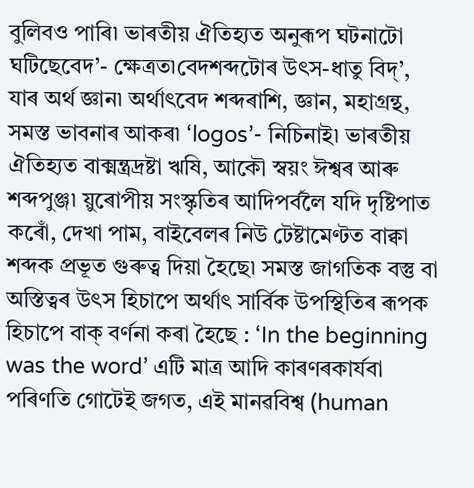বুলিবও পাৰি৷ ভাৰতীয় ঐতিহ্যত অনুৰূপ ঘটনাটো ঘটিছেবেদ’- ক্ষেত্ৰত৷বেদশব্দটোৰ উৎস-ধাতু বিদ্’, যাৰ অৰ্থ জ্ঞান৷ অৰ্থাৎবেদ শব্দৰাশি, জ্ঞান, মহাগ্ৰন্থ, সমস্ত ভাবনাৰ আকৰ৷ ‘logos’- নিচিনাই৷ ভাৰতীয় ঐতিহ্যত বাক্মন্ত্ৰদ্ৰষ্টা ঋষি, আকৌ স্বয়ং ঈশ্বৰ আৰু শব্দপুঞ্জ৷ য়ুৰোপীয় সংস্কৃতিৰ আদিপৰ্বলৈ যদি দৃষ্টিপাত কৰোঁ, দেখা পাম, বাইবেলৰ নিউ টেষ্টামেণ্টত বাক্বা শব্দক প্ৰভূত গুৰুত্ব দিয়া হৈছে৷ সমস্ত জাগতিক বস্তু বা অস্তিত্বৰ উৎস হিচাপে অৰ্থাৎ সাৰ্বিক উপস্থিতিৰ ৰূপক হিচাপে বাক্ বৰ্ণনা কৰা হৈছে : ‘In the beginning was the word’ এটি মাত্ৰ আদি কাৰণৰকাৰ্যবা পৰিণতি গোটেই জগত, এই মানৱবিশ্ব (human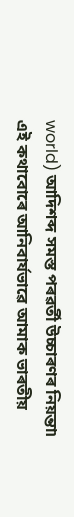world) আদিশব্দ সমস্ত পৰৱৰ্তী উচ্চাৰণৰ নিয়ন্তা৷ এই কথাবোৰে আনিবাৰ্যভাৱে আমাক ভাৰতীয়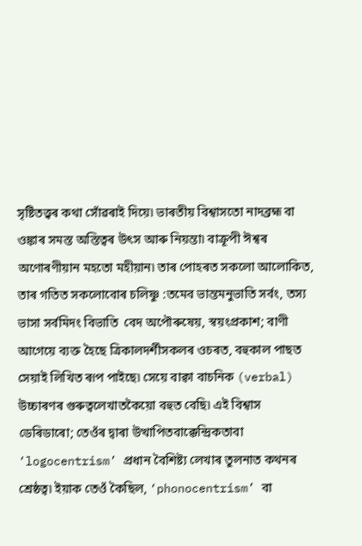সৃষ্টিতত্ত্বৰ কথা সোঁৱৰাই দিয়ে৷ ভাৰতীয় বিশ্বাসতো নাদব্ৰহ্ম বা ওঙ্কাৰ সমস্ত অস্তিত্বৰ উৎস আৰু নিয়ন্তা৷ বাক্ৰূপী ঈশ্বৰ অণোৰণীয়ান মহতো মহীয়ান৷ তাৰ পোহৰত সকলো আলোকিত, তাৰ গতিত সকলোবোৰ চলিষ্ণু :তমেব ভান্তমনুভাতি সৰ্বং, তস্য ভাসা সৰ্বমিদং বিভাতি  বেদ অপৌৰুষেয়, স্বয়ংপ্ৰকাশ; বাণী আগেয়ে ব্যক্ত হৈছে ত্ৰিকালদৰ্শীসকলৰ ওচৰত, বহুকাল পাছত সেয়াই লিখিত ৰূপ পাইছে৷ সেয়ে বাক্বা বাচনিক (verbal)  উচ্চাৰণৰ গুৰুত্বলেখাতকৈয়ো বহুত বেছি৷ এই বিশ্বাস ডেৰিডাৰো; তেওঁৰ দ্বাৰা উত্থাপিতবাক্কেন্দ্ৰিকতাবা ‘logocentrism’ প্ৰধান বৈশিষ্ট্য লেখাৰ তুলনাত কথনৰ শ্ৰেষ্ঠত্ব৷ ইয়াক তেওঁ কৈছিল, ‘phonocentrism’ বা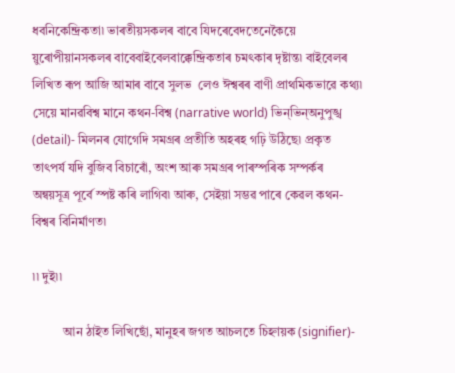ধবনিকেন্দ্ৰিকতা৷ ভাৰতীয়সকলৰ বাবে যিদৰেবেদতেনেকৈয়ে য়ুৰোপীয়ানসকলৰ বাবেবাইবেলবাক্কেন্দ্ৰিকতাৰ চমৎকাৰ দৃষ্টান্ত৷ বাইবেলৰ লিখিত ৰূপ আজি আমাৰ বাবে সুলভ  লেও ঈশ্বৰৰ বাণী প্ৰাথমিকভাৱে কথ্য৷ সেয়ে মানৱবিশ্ব মানে কথন-বিশ্ব (narrative world) ভিন্ভিন্অনুপুঙ্খ (detail)- মিলনৰ যোগেদি সমগ্ৰৰ প্ৰতীতি অহৰহ গঢ়ি উঠিছে৷ প্ৰকৃত তাৎপৰ্য যদি বুজিব বিচাৰোঁ, অংশ আৰু সমগ্ৰৰ পাৰস্পৰিক সম্পৰ্কৰ অন্বয়সূত্ৰ পূৰ্বে স্পষ্ট কৰি লাগিব৷ আৰু, সেইয়া সম্ভৱ পাৰে কেৱল কথন-বিশ্বৰ বিনিৰ্মাণত৷

৷৷ দুই৷৷

          আন ঠাইত লিখিছোঁ, মানুহৰ জগত আচলতে চিহ্নায়ক (signifier)-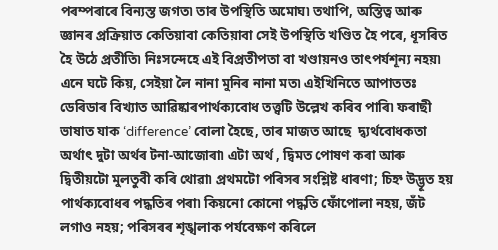পৰম্পৰাৰে বিন্যস্ত জগত৷ তাৰ উপস্থিতি অমোঘ৷ তথাপি, অস্তিত্ব আৰু জ্ঞানৰ প্ৰক্ৰিয়াত কেতিয়াবা কেতিয়াবা সেই উপস্থিতি খণ্ডিত হৈ পৰে, ধূসৰিত হৈ উঠে প্ৰতীতি৷ নিঃসন্দেহে এই বিপ্ৰতীপতা বা খণ্ডায়নও তাৎপৰ্যশূন্য নহয়৷ এনে ঘটে কিয়, সেইয়া লৈ নানা মুনিৰ নানা মত৷ এইখিনিতে আপাততঃ ডেৰিডাৰ বিখ্যাত আৱিষ্কাৰপাৰ্থক্যবোধ তত্ত্বটি উল্লেখ কৰিব পাৰি৷ ফৰাছী ভাষাত যাক ‘difference’ বোলা হৈছে, তাৰ মাজত আছে  দ্ব্যৰ্থবোধকতা অৰ্থাৎ দুটা অৰ্থৰ টনা-আজোৰা৷ এটা অৰ্থ , দ্বিমত পোষণ কৰা আৰু দ্বিতীয়টো মুলতুবী কৰি থোৱা৷ প্ৰথমটো পৰিসৰ সংশ্লিষ্ট ধাৰণা; চিহ্ন উদ্ভূত হয় পাৰ্থক্যবোধৰ পদ্ধতিৰ পৰা৷ কিয়নো কোনো পদ্ধতি ফোঁপোলা নহয়, জঁট লগাও নহয়; পৰিসৰৰ শৃঙ্খলাক পৰ্যবেক্ষণ কৰিলে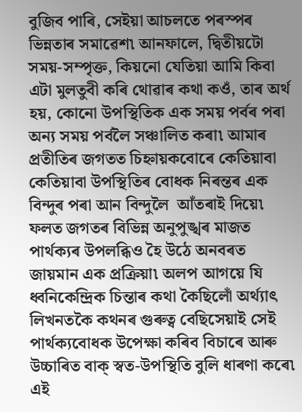বুজিব পাৰি, সেইয়া আচলতে পৰস্পৰ ভিন্নতাৰ সমাৱেশ৷ আনফালে, দ্বিতীয়টো সময়-সম্পৃক্ত, কিয়নো যেতিয়া আমি কিবা এটা মুলতুবী কৰি থোৱাৰ কথা কওঁ, তাৰ অৰ্থ হয়, কোনো উপস্থিতিক এক সময় পৰ্বৰ পৰা অন্য সময় পৰ্বলৈ সঞ্চালিত কৰা৷ আমাৰ প্ৰতীতিৰ জগতত চিহ্নায়কবোৰে কেতিয়াবা কেতিয়াবা উপস্থিতিৰ বোধক নিৰন্তৰ এক বিন্দুৰ পৰা আন বিন্দুলৈ  আঁতৰাই দিয়ে৷ ফলত জগতৰ বিভিন্ন অনুপুঙ্খৰ মাজত পাৰ্থক্যৰ উপলব্ধিও হৈ উঠে অনবৰত জায়মান এক প্ৰক্ৰিয়া৷ অলপ আগয়ে যি ধ্বনিকেন্দ্ৰিক চিন্তাৰ কথা কৈছিলোঁ অৰ্থ্যাৎ লিখনতকৈ কথনৰ গুৰুত্ব বেছিসেয়াই সেই পাৰ্থক্যবোধক উপেক্ষা কৰিব বিচাৰে আৰু উচ্চাৰিত বাক্ স্বত-উপস্থিতি বুলি ধাৰণা কৰে৷ এই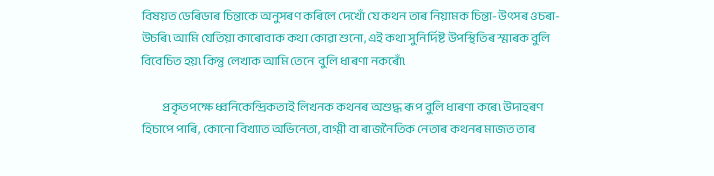বিষয়ত ডেৰিডাৰ চিন্তাকে অনুসৰণ কৰিলে দেখোঁ যে কথন তাৰ নিয়ামক চিন্তা-উৎসৰ ওচৰা-উচৰি৷ আমি যেতিয়া কাৰোবাক কথা কোৱা শুনো, এই কথা সুনিৰ্দিষ্ট উপস্থিতিৰ স্মাৰক বুলি বিবেচিত হয়৷ কিন্তু লেখাক আমি তেনে  বুলি ধাৰণা নকৰোঁ৷

          প্ৰকৃতপক্ষে ধ্বনিকেন্দ্ৰিকতাই লিখনক কথনৰ অশুদ্ধ ৰূপ বুলি ধাৰণা কৰে৷ উদাহৰণ হিচাপে পাৰি, কোনো বিখ্যাত অভিনেতা, বাগ্মী বা ৰাজনৈতিক নেতাৰ কথনৰ মাজত তাৰ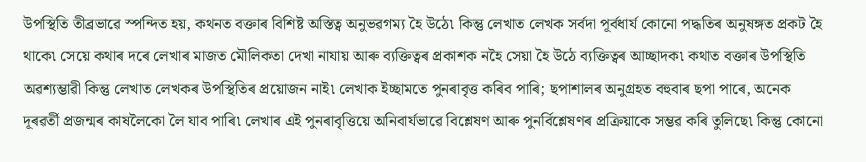উপস্থিতি তীব্ৰভাৱে স্পন্দিত হয়, কথনত বক্তাৰ বিশিষ্ট অস্তিত্ব অনুভৱগম্য হৈ উঠে৷ কিন্তু লেখাত লেখক সৰ্বদা পূৰ্বধাৰ্য কোনো পদ্ধতিৰ অনুষঙ্গত প্ৰকট হৈ থাকে৷ সেয়ে কথাৰ দৰে লেখাৰ মাজত মৌলিকতা দেখা নাযায় আৰু ব্যক্তিত্বৰ প্ৰকাশক নহৈ সেয়া হৈ উঠে ব্যক্তিত্বৰ আচ্ছাদক৷ কথাত বক্তাৰ উপস্থিতি অৱশ্যম্ভাৱী কিন্তু লেখাত লেখকৰ উপস্থিতিৰ প্ৰয়োজন নাই৷ লেখাক ইচ্ছামতে পুনৰাবৃত্ত কৰিব পাৰি; ছপাশালৰ অনুগ্ৰহত বহুবাৰ ছপা পাৰে, অনেক দূৰৱৰ্তী প্ৰজন্মৰ কাষলৈকো লৈ যাব পাৰি৷ লেখাৰ এই পুনৰাবৃত্তিয়ে অনিবাৰ্যভাৱে বিশ্লেষণ আৰু পুনৰ্বিশ্লেষণৰ প্ৰক্ৰিয়াকে সম্ভৱ কৰি তুলিছে৷ কিন্তু কোনো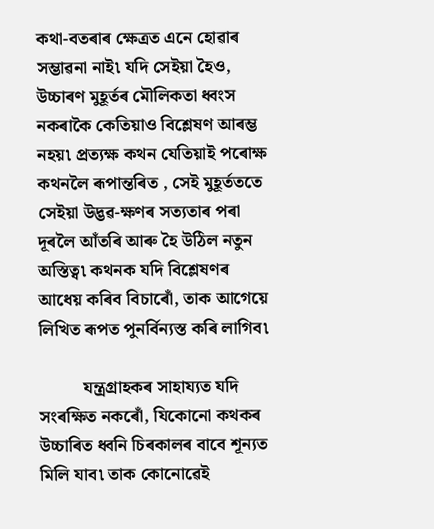কথা-বতৰাৰ ক্ষেত্ৰত এনে হোৱাৰ সম্ভাৱনা নাই৷ যদি সেইয়া হৈও, উচ্চাৰণ মুহূৰ্তৰ মৌলিকতা ধ্বংস নকৰাকৈ কেতিয়াও বিশ্লেষণ আৰম্ভ নহয়৷ প্ৰত্যক্ষ কথন যেতিয়াই পৰোক্ষ কথনলৈ ৰূপান্তৰিত , সেই মুহূৰ্তততে সেইয়া উদ্ভৱ-ক্ষণৰ সত্যতাৰ পৰা দূৰলৈ আঁতৰি আৰু হৈ উঠিল নতুন অস্তিত্ব৷ কথনক যদি বিশ্লেষণৰ আধেয় কৰিব বিচাৰোঁ, তাক আগেয়ে লিখিত ৰূপত পুনৰ্বিন্যস্ত কৰি লাগিব৷

          যন্ত্ৰগ্ৰাহকৰ সাহায্যত যদি সংৰক্ষিত নকৰোঁ, যিকোনো কথকৰ উচ্চাৰিত ধ্বনি‍ চিৰকালৰ বাবে শূন্যত মিলি যাব৷ তাক কোনোৱেই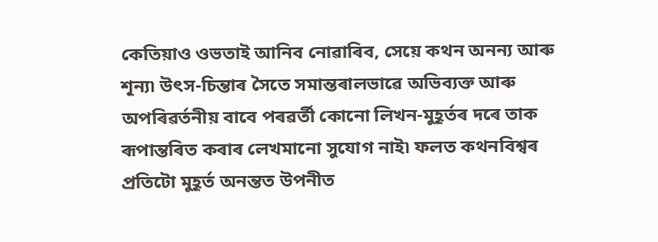কেতিয়াও ওভতাই আনিব নোৱাৰিব, সেয়ে কথন অনন্য আৰু শূন্য৷ উৎস-চিন্তাৰ সৈতে সমান্তৰালভাৱে অভিব্যক্ত আৰু অপৰিৱৰ্তনীয় বাবে পৰৱৰ্তী কোনো লিখন-মুহূৰ্তৰ দৰে তাক ৰূপান্তৰিত কৰাৰ লেখমানো সুযোগ নাই৷ ফলত কথনবিশ্বৰ প্ৰতিটো মুহূৰ্ত অনন্তত উপনীত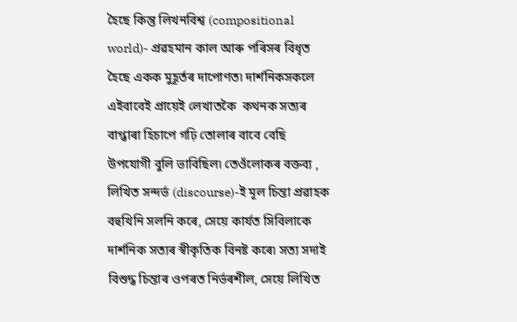হৈছে কিন্তু লিখনবিশ্ব (compositional world)- প্ৰৱহমান কাল আৰু পৰিসৰ বিধৃত হৈছে একক মুহূৰ্তৰ দাপোণত৷ দাৰ্শনিকসকলে এইবাবেই প্ৰায়েই লেখাতকৈ  কথনক সত্যৰ বাগ্ধাৰা হিচাপে গঢ়ি তোলাৰ বাবে বেছি উপযোগী বুলি ভাবিছিল৷ তেওঁলোকৰ বক্তব্য , লিখিত সন্দৰ্ভ (discourse)-ই মূল চিন্তা প্ৰৱাহক বহুখিনি সলনি কৰে, সেয়ে কাৰ্যত সিবিলাকে দাৰ্শনিক সত্যৰ স্বীকৃতিক বিনষ্ট কৰে৷ সত্য সদাই বিশুদ্ধ চিন্তাৰ ওপৰত নিৰ্ভৰশীল, সেয়ে লিখিত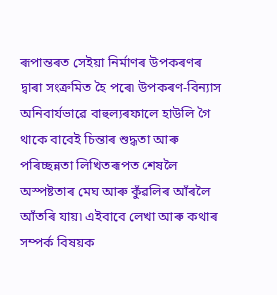ৰূপান্তৰত সেইয়া নিৰ্মাণৰ উপকৰণৰ দ্বাৰা সংক্ৰমিত হৈ পৰে৷ উপকৰণ-বিন্যাস অনিবাৰ্যভাৱে বাহুল্যৰফালে হাউলি গৈ থাকে বাবেই চিন্তাৰ শুদ্ধতা আৰু পৰিচ্ছন্নতা লিখিতৰূপত শেষলৈ অস্পষ্টতাৰ মেঘ আৰু কুঁৱলিৰ আঁৰলৈ আঁতৰি যায়৷ এইবাবে লেখা আৰু কথাৰ সম্পৰ্ক বিষয়ক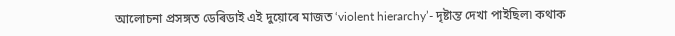আলোচনা প্ৰসঙ্গত ডেৰিডাই এই দুয়োৰে মাজত ‘violent hierarchy’- দৃষ্টান্ত দেখা পাইছিল৷ কথাক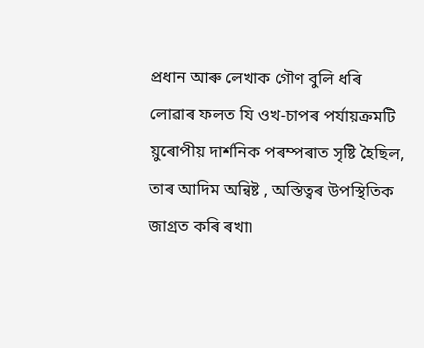প্ৰধান আৰু লেখাক গৌণ বুলি ধৰি লোৱাৰ ফলত যি ওখ-চাপৰ পৰ্যায়ক্ৰমটি য়ুৰোপীয় দাৰ্শনিক পৰম্পৰাত সৃষ্টি হৈছিল, তাৰ আদিম অন্বিষ্ট , অস্তিত্বৰ উপস্থিতিক জাগ্ৰত কৰি ৰখা৷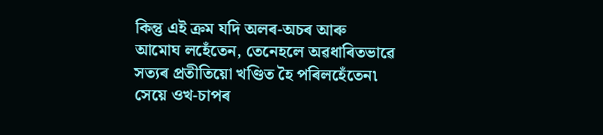কিন্তু এই ক্ৰম যদি অলৰ-অচৰ আৰু  আমোঘ লহেঁতেন, তেনেহলে অৱধাৰিতভাৱে সত্যৰ প্ৰতীতিয়ো খণ্ডিত হৈ পৰিলহেঁতেন৷ সেয়ে ওখ-চাপৰ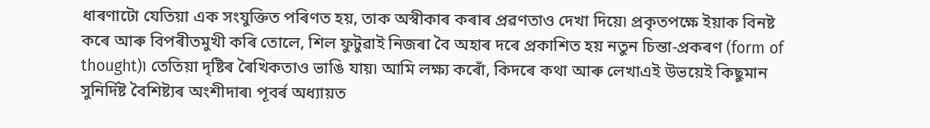ধাৰণাটো যেতিয়া এক সংযুক্তিত পৰিণত হয়, তাক অস্বীকাৰ কৰাৰ প্ৰৱণতাও দেখা দিয়ে৷ প্ৰকৃতপক্ষে ইয়াক বিনষ্ট কৰে আৰু বিপৰীতমুখী কৰি তোলে, শিল ফুটুৱাই নিজৰা বৈ অহাৰ দৰে প্ৰকাশিত হয় নতুন চিন্তা-প্ৰকৰণ (form of thought)৷ তেতিয়া দৃষ্টিৰ ৰৈখিকতাও ভাঙি যায়৷ আমি লক্ষ্য কৰোঁ, কিদৰে কথা আৰু লেখাএই উভয়েই কিছুমান সুনিৰ্দিষ্ট বৈশিষ্ট্যৰ অংশীদাৰ৷ পূবৰ্ৰ অধ্যায়ত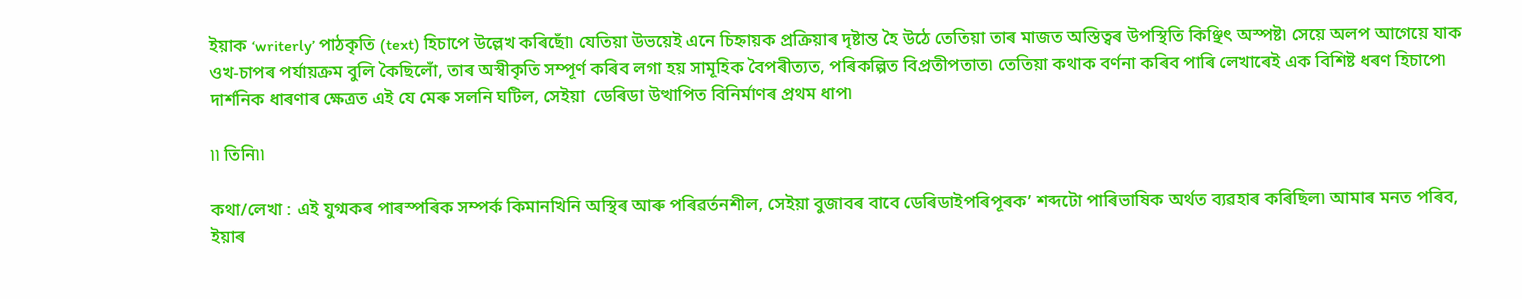ইয়াক ‘writerly’ পাঠকৃতি (text) হিচাপে উল্লেখ কৰিছোঁ৷ যেতিয়া উভয়েই এনে চিহ্নায়ক প্ৰক্ৰিয়াৰ দৃষ্টান্ত হৈ উঠে তেতিয়া তাৰ মাজত অস্তিত্বৰ উপস্থিতি কিঞ্ছিৎ অস্পষ্ট৷ সেয়ে অলপ আগেয়ে যাক ওখ-চাপৰ পৰ্যায়ক্ৰম বুলি কৈছিলোঁ, তাৰ অস্বীকৃতি সম্পূৰ্ণ কৰিব লগা হয় সামূহিক বৈপৰীত্যত, পৰিকল্পিত বিপ্ৰতীপতাত৷ তেতিয়া কথাক বৰ্ণনা কৰিব পাৰি লেখাৰেই এক বিশিষ্ট ধৰণ হিচাপে৷ দাৰ্শনিক ধাৰণাৰ ক্ষেত্ৰত এই যে মেৰু সলনি ঘটিল, সেইয়া  ডেৰিডা উত্থাপিত বিনিৰ্মাণৰ প্ৰথম ধাপ৷

৷৷ তিনি৷৷

কথা/লেখা : এই যুগ্মকৰ পাৰস্পৰিক সম্পৰ্ক কিমানখিনি অস্থিৰ আৰু পৰিৱৰ্তনশীল, সেইয়া বুজাবৰ বাবে ডেৰিডাইপৰিপূৰক’ শব্দটো পাৰিভাষিক অৰ্থত ব্যৱহাৰ কৰিছিল৷ আমাৰ মনত পৰিব, ইয়াৰ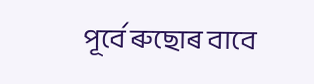পূৰ্বে ৰুছোৰ বাবে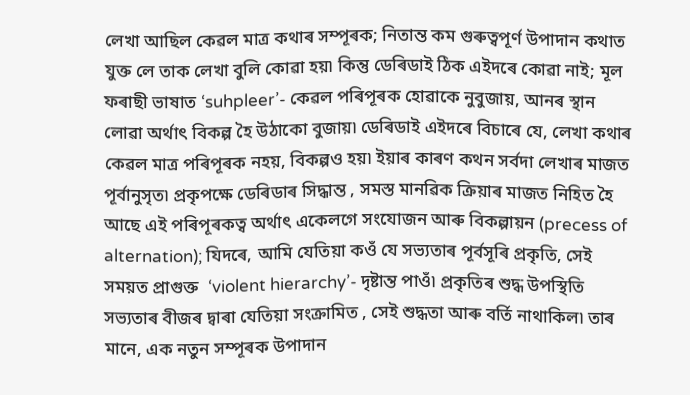লেখা আছিল কেৱল মাত্ৰ কথাৰ সম্পূৰক; নিতান্ত কম গুৰুত্বপূৰ্ণ উপাদান কথাত যুক্ত লে তাক লেখা বুলি কোৱা হয়৷ কিন্তু ডেৰিডাই ঠিক এইদৰে কোৱা নাই; মূল ফৰাছী ভাষাত ‘suhpleer’- কেৱল পৰিপূৰক হোৱাকে নুবুজায়, আনৰ স্থান লোৱা অৰ্থাৎ বিকল্প হৈ উঠাকো বুজায়৷ ডেৰিডাই এইদৰে বিচাৰে যে, লেখা কথাৰ কেৱল মাত্ৰ পৰিপূৰক নহয়, বিকল্পও হয়৷ ইয়াৰ কাৰণ কথন সৰ্বদা লেখাৰ মাজত পূৰ্বানুসৃত৷ প্ৰকৃপক্ষে ডেৰিডাৰ সিদ্ধান্ত , সমস্ত মানৱিক ক্ৰিয়াৰ মাজত নিহিত হৈ আছে এই পৰিপূৰকত্ব অৰ্থাৎ একেলগে সংযোজন আৰু বিকল্পায়ন (precess of alternation); যিদৰে, আমি যেতিয়া কওঁ যে সভ্যতাৰ পূৰ্বসূৰি প্ৰকৃতি, সেই সময়ত প্ৰাগুক্ত  ‘violent hierarchy’- দৃষ্টান্ত পাওঁ৷ প্ৰকৃতিৰ শুদ্ধ উপস্থিতি সভ্যতাৰ বীজৰ দ্বাৰা যেতিয়া সংক্ৰামিত , সেই শুদ্ধতা আৰু বৰ্তি নাথাকিল৷ তাৰ মানে, এক নতুন সম্পূৰক উপাদান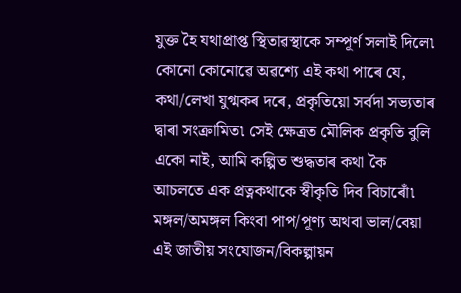যুক্ত হৈ যথাপ্ৰাপ্ত স্থিতাৱস্থাকে সম্পূৰ্ণ সলাই দিলে৷ কোনো কোনোৱে অৱশ্যে এই কথা পাৰে যে, কথা/লেখা যুগ্মকৰ দৰে, প্ৰকৃতিয়ো সৰ্বদা সভ্যতাৰ দ্বাৰা সংক্ৰামিত৷ সেই ক্ষেত্ৰত মৌলিক প্ৰকৃতি বুলি একো নাই, আমি কল্পিত শুদ্ধতাৰ কথা কৈ আচলতে এক প্ৰত্নকথাকে স্বীকৃতি দিব বিচাৰোঁ৷ মঙ্গল/অমঙ্গল কিংবা পাপ/পূণ্য অথবা ভাল/বেয়া এই জাতীয় সংযোজন/বিকল্পায়ন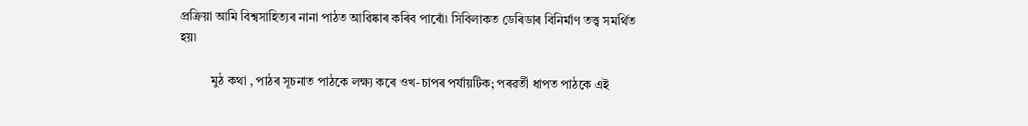প্ৰক্ৰিয়া আমি বিশ্বসাহিত্যৰ নানা পাঠত আৱিষ্কাৰ কৰিব পাৰোঁ৷ সিবিলাকত ডেৰিডাৰ বিনিৰ্মাণ তত্ত্ব সমৰ্থিত হয়৷

          মুঠ কথা , পাঠৰ সূচনাত পাঠকে লক্ষ্য কৰে ওখ-চাপৰ পৰ্যায়টিক; পৰৱৰ্তী ধাপত পাঠকে এই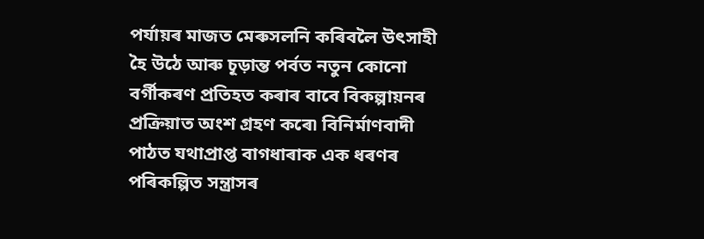পৰ্যায়ৰ মাজত মেৰুসলনি কৰিবলৈ উৎসাহী হৈ উঠে আৰু চূড়ান্ত পৰ্বত নতুন কোনো বৰ্গীকৰণ প্ৰতিহত কৰাৰ বাবে বিকল্পায়নৰ প্ৰক্ৰিয়াত অংশ গ্ৰহণ কৰে৷ বিনিৰ্মাণবাদী পাঠত যথাপ্ৰাপ্ত বাগধাৰাক এক ধৰণৰ পৰিকল্পিত সন্ত্ৰাসৰ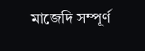মাজেদি সম্পূৰ্ণ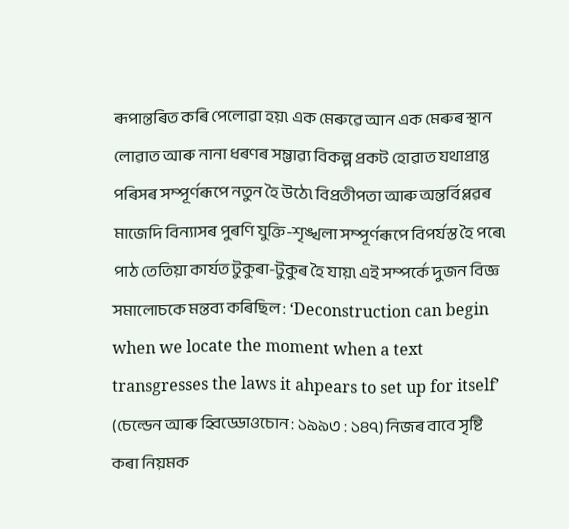ৰূপান্তৰিত কৰি পেলোৱা হয়৷ এক মেৰুৱে আন এক মেৰুৰ স্থান লোৱাত আৰু নানা ধৰণৰ সম্ভাৱ্য বিকল্প প্ৰকট হোৱাত যথাপ্ৰাপ্ত পৰিসৰ সম্পূৰ্ণৰূপে নতুন হৈ উঠে৷ বিপ্ৰতীপতা আৰু অন্তৰ্বিপ্লৱৰ মাজেদি বিন্যাসৰ পুৰণি যুক্তি-শৃঙ্খলা সম্পূৰ্ণৰূপে বিপৰ্যস্ত হৈ পৰে৷ পাঠ তেতিয়া কাৰ্যত টুকুৰা-টুকুৰ হৈ যায়৷ এই সম্পৰ্কে দুজন বিজ্ঞ সমালোচকে মন্তব্য কৰিছিল : ‘Deconstruction can begin when we locate the moment when a text transgresses the laws it ahpears to set up for itself’  (চেল্ডেন আৰু হ্বি‍ড্ডোওচোন : ১৯৯৩ : ১৪৭) নিজৰ বাবে সৃষ্টি কৰা নিয়মক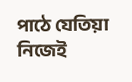পাঠে যেতিয়া নিজেই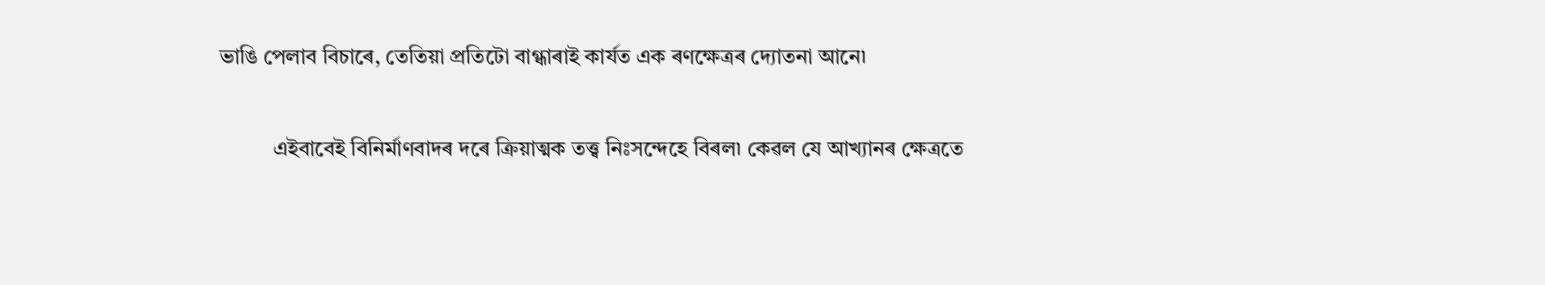ভাঙি পেলাব বিচাৰে, তেতিয়া প্ৰতিটো বাগ্ধাৰাই কাৰ্যত এক ৰণক্ষেত্ৰৰ দ্যোতনা আনে৷

          এইবাবেই বিনিৰ্মাণবাদৰ দৰে ক্ৰিয়াত্মক তত্ত্ব নিঃসন্দেহে বিৰল৷ কেৱল যে আখ্যানৰ ক্ষেত্ৰতে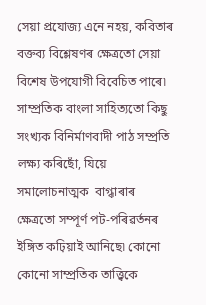সেয়া প্ৰযোজ্য এনে নহয়, কবিতাৰ বক্তব্য বিশ্লেষণৰ ক্ষেত্ৰতো সেয়া বিশেষ উপযোগী বিবেচিত পাৰে৷ সাম্প্ৰতিক বাংলা সাহিত্যতো কিছু সংখ্যক বিনিৰ্মাণবাদী পাঠ সম্প্ৰতি লক্ষ্য কৰিছোঁ, যিয়ে সমালোচনাত্মক  বাগ্ধাৰাৰ ক্ষেত্ৰতো সম্পূৰ্ণ পট-পৰিৱৰ্তনৰ ইঙ্গিত কঢ়িয়াই আনিছে৷ কোনো কোনো সাম্প্ৰতিক তাত্ত্বিকে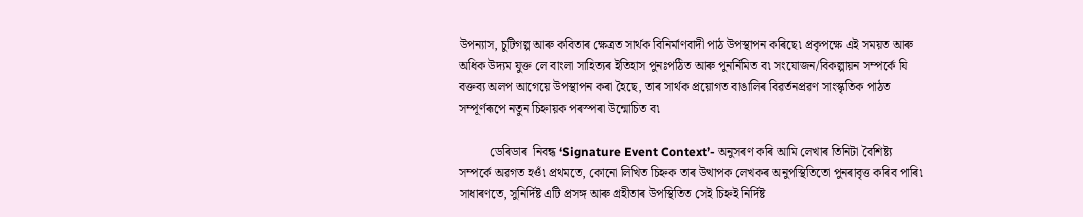উপন্যাস, চুটিগল্প আৰু কবিতাৰ ক্ষেত্ৰত সাৰ্থক বিনিৰ্মাণবাদী পাঠ উপস্থাপন কৰিছে৷ প্ৰকৃপক্ষে এই সময়ত আৰু অধিক উদ্যম যুক্ত লে বাংলা সাহিত্যৰ ইতিহাস পুনঃপঠিত আৰু পুনৰ্নিমিত ব৷ সংযোজন/বিকল্পায়ন সম্পৰ্কে যি বক্তব্য অলপ আগেয়ে উপস্থাপন কৰা হৈছে, তাৰ সাৰ্থক প্ৰয়োগত বাঙালিৰ বিৱৰ্তনপ্ৰৱণ সাংস্কৃতিক পাঠত সম্পূৰ্ণৰূপে নতুন চিহ্নায়ক পৰস্পৰা উন্মোচিত ব৷

          ডেৰিডাৰ  নিবন্ধ ‘Signature Event Context’- অনুসৰণ কৰি আমি লেখাৰ তিনিটা বৈশিষ্ট্য সম্পৰ্কে অৱগত হওঁ৷ প্ৰথমতে, কোনো লিখিত চিহ্নক তাৰ উত্থাপক লেখকৰ অনুপস্থিতিতো পুনৰাবৃত্ত কৰিব পাৰি৷ সাধাৰণতে, সুনিৰ্দিষ্ট এটি প্ৰসঙ্গ আৰু গ্ৰহীতাৰ উপস্থিতিত সেই চিহ্নই নিৰ্দিষ্ট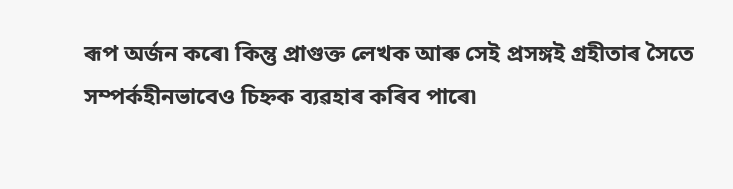ৰূপ অৰ্জন কৰে৷ কিন্তু প্ৰাগুক্ত লেখক আৰু সেই প্ৰসঙ্গই গ্ৰহীতাৰ সৈতে সম্পৰ্কহীনভাবেও চিহ্নক ব্যৱহাৰ কৰিব পাৰে৷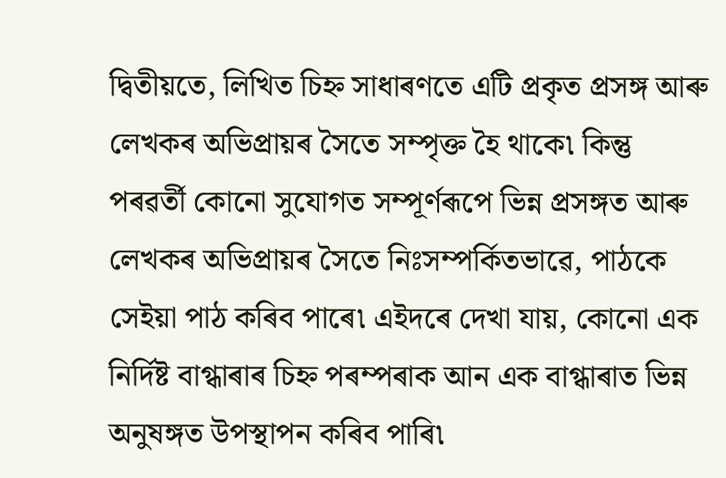দ্বিতীয়তে, লিখিত চিহ্ন সাধাৰণতে এটি প্ৰকৃত প্ৰসঙ্গ আৰু লেখকৰ অভিপ্ৰায়ৰ সৈতে সম্পৃক্ত হৈ থাকে৷ কিন্তু পৰৱৰ্তী কোনো সুযোগত সম্পূৰ্ণৰূপে ভিন্ন প্ৰসঙ্গত আৰু লেখকৰ অভিপ্ৰায়ৰ সৈতে নিঃসম্পৰ্কিতভাৱে, পাঠকে সেইয়া পাঠ কৰিব পাৰে৷ এইদৰে দেখা যায়, কোনো এক নিৰ্দিষ্ট বাগ্ধাৰাৰ চিহ্ন পৰম্পৰাক আন এক বাগ্ধাৰাত ভিন্ন অনুষঙ্গত উপস্থাপন কৰিব পাৰি৷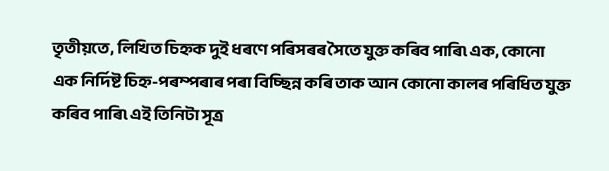তৃতীয়তে, লিখিত চিহ্নক দুই ধৰণে পৰিসৰৰ সৈতে যুক্ত কৰিব পাৰি৷ এক, কোনো এক নিৰ্দিষ্ট চিহ্ন-পৰম্পৰাৰ পৰা বিচ্ছিন্ন কৰি তাক আন কোনো কালৰ পৰিধিত যুক্ত কৰিব পাৰি৷ এই তিনিটা সূত্ৰ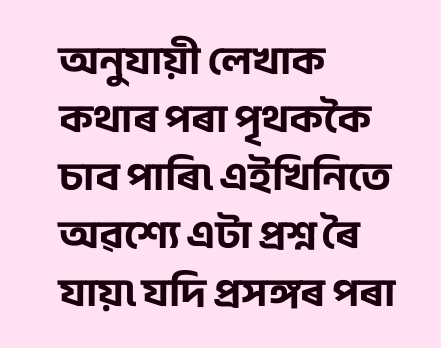অনুযায়ী লেখাক কথাৰ পৰা পৃথককৈ চাব পাৰি৷ এইখিনিতে অৱশ্যে এটা প্ৰশ্ন ৰৈ যায়৷ যদি প্ৰসঙ্গৰ পৰা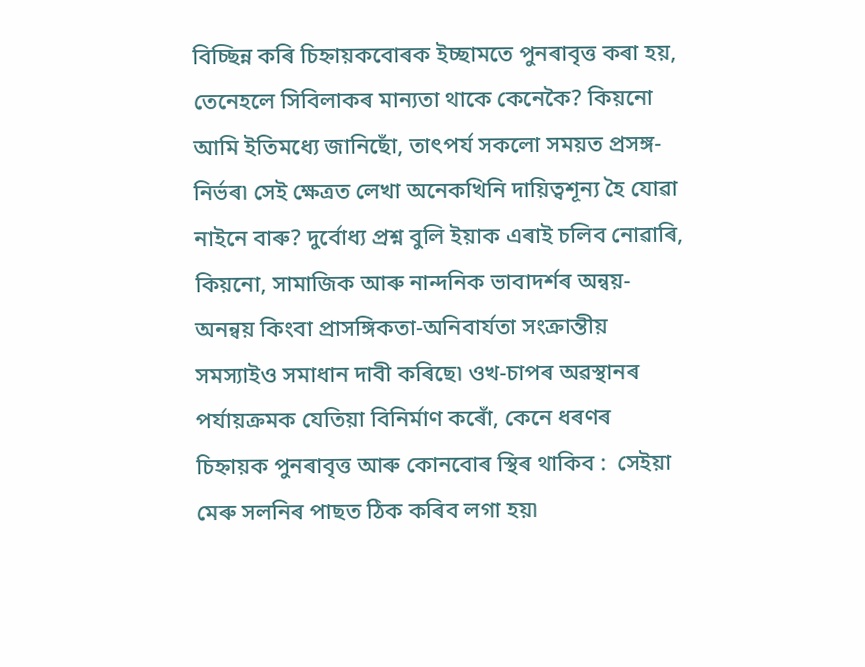বিচ্ছিন্ন কৰি চিহ্নায়কবোৰক ইচ্ছামতে পুনৰাবৃত্ত কৰা হয়, তেনেহলে সিবিলাকৰ মান্যতা থাকে কেনেকৈ? কিয়নো আমি ইতিমধ্যে জানিছোঁ, তাৎপৰ্য সকলো সময়ত প্ৰসঙ্গ-নিৰ্ভৰ৷ সেই ক্ষেত্ৰত লেখা অনেকখিনি দায়িত্বশূন্য হৈ যোৱা নাইনে বাৰু? দুৰ্বোধ্য প্ৰশ্ন বুলি ইয়াক এৰাই চলিব নোৱাৰি, কিয়নো, সামাজিক আৰু নান্দনিক ভাবাদৰ্শৰ অন্বয়-অনন্বয় কিংবা প্ৰাসঙ্গিকতা-অনিবাৰ্যতা সংক্ৰান্তীয় সমস্যাইও সমাধান দাবী কৰিছে৷ ওখ-চাপৰ অৱস্থানৰ পৰ্যায়ক্ৰমক যেতিয়া বিনিৰ্মাণ কৰোঁ, কেনে ধৰণৰ চিহ্নায়ক পুনৰাবৃত্ত আৰু কোনবোৰ স্থিৰ থাকিব :  সেইয়া মেৰু সলনিৰ পাছত ঠিক কৰিব লগা হয়৷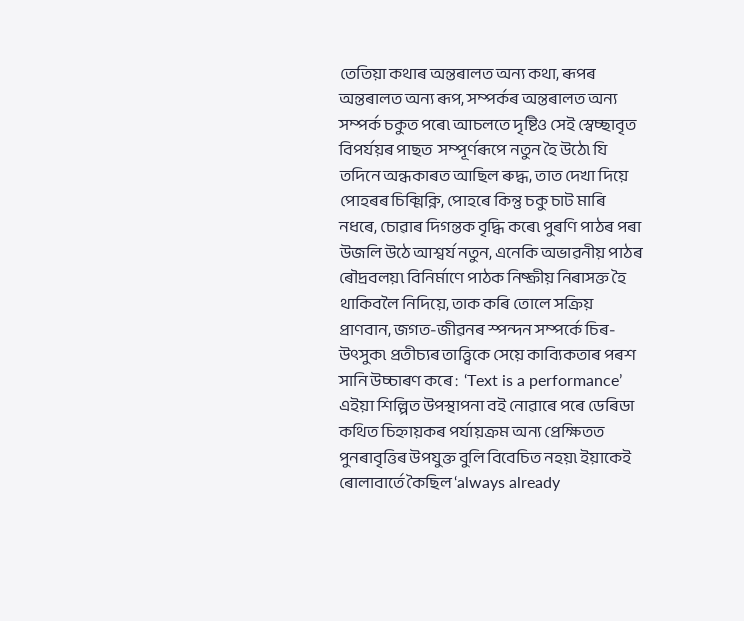তেতিয়া কথাৰ অন্তৰালত অন্য কথা, ৰূপৰ অন্তৰালত অন্য ৰূপ, সম্পৰ্কৰ অন্তৰালত অন্য সম্পৰ্ক চকুত পৰে৷ আচলতে দৃষ্টিও সেই স্বেচ্ছাবৃত বিপৰ্যয়ৰ পাছত  সম্পূৰ্ণৰূপে নতুন হৈ উঠে৷ যি তদিনে অন্ধকাৰত আছিল ৰুদ্ধ, তাত দেখা দিয়ে পোহৰৰ চিক্মিক্নি, পোহৰে কিন্তু চকু চাট মাৰি নধৰে, চোৱাৰ দিগন্তক বৃদ্ধি কৰে৷ পুৰণি পাঠৰ পৰা উজলি উঠে আশ্বৰ্য নতুন, এনেকি অভাৱনীয় পাঠৰ ৰৌদ্ৰবলয়৷ বিনিৰ্মাণে পাঠক নিষ্ক্ৰীয় নিৰাসক্ত হৈ থাকিবলৈ নিদিয়ে, তাক কৰি তোলে সক্ৰিয় প্ৰাণবান, জগত-জীৱনৰ স্পন্দন সম্পৰ্কে চিৰ-উৎসুক৷ প্ৰতীচ্যৰ তাত্ত্বিকে সেয়ে কাব্যিকতাৰ পৰশ সানি উচ্চাৰণ কৰে :  ‘Text is a performance’ এইয়া শিল্পিত উপস্থাপনা বই নোৱাৰে পৰে ডেৰিডা কথিত চিহ্নায়কৰ পৰ্যায়ক্ৰম অন্য প্ৰেক্ষিতত পুনৰাবৃত্তিৰ উপযুক্ত বুলি বিবেচিত নহয়৷ ইয়াকেই ৰোলাবাৰ্তে কৈছিল ‘always already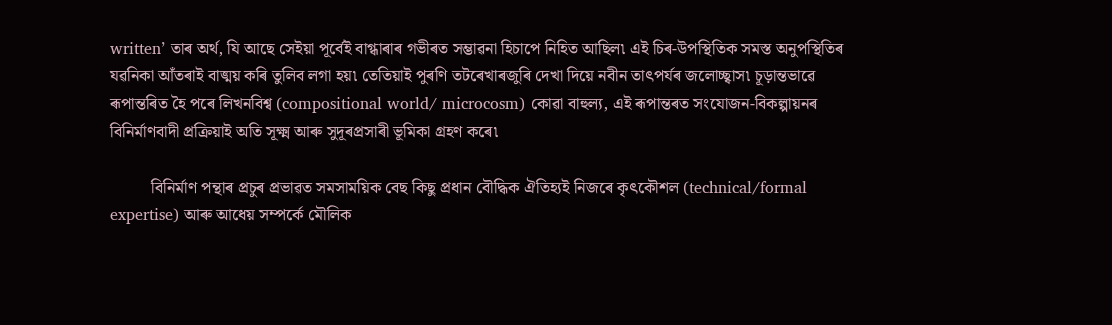written’ তাৰ অৰ্থ, যি আছে সেইয়া পূৰ্বেই বাগ্ধাৰাৰ গভীৰত সম্ভাৱনা হিচাপে নিহিত আছিল৷ এই চিৰ-উপস্থিতিক সমস্ত অনুপস্থিতিৰ যৱনিকা আঁতৰাই বাঙ্ময় কৰি তুলিব লগা হয়৷ তেতিয়াই পুৰণি তটৰেখাৰজুৰি দেখা দিয়ে নবীন তাৎপৰ্যৰ জলোচ্ছ্বাস৷ চূড়ান্তভাৱে ৰূপান্তৰিত হৈ পৰে লিখনবিশ্ব (compositional world/ microcosm) কোৱা বাহুল্য, এই ৰূপান্তৰত সংযোজন-বিকল্পায়নৰ বিনিৰ্মাণবাদী প্ৰক্ৰিয়াই অতি সূক্ষ্ম আৰু সুদূৰপ্ৰসাৰী ভূমিকা গ্ৰহণ কৰে৷

          বিনিৰ্মাণ পন্থাৰ প্ৰচুৰ প্ৰভাৱত সমসাময়িক বেছ কিছু প্ৰধান বৌদ্ধিক ঐতিহ্যই নিজৰে কৃৎকৌশল (technical/formal expertise) আৰু আধেয় সম্পৰ্কে মৌলিক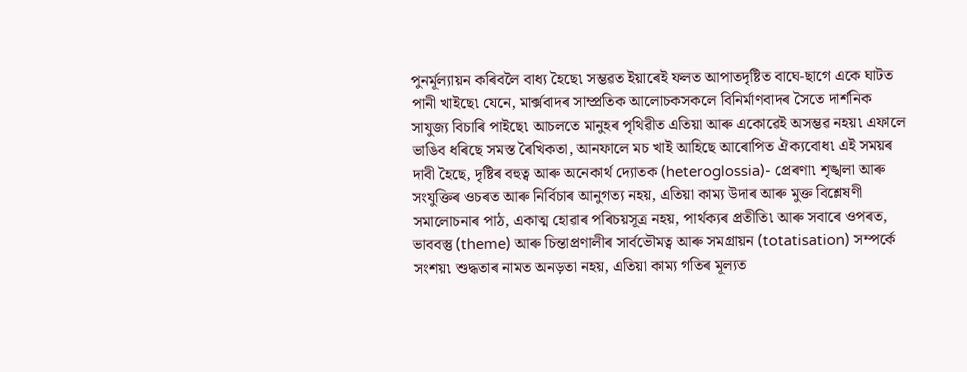পুনৰ্মূল্যায়ন কৰিবলৈ বাধ্য হৈছে৷ সম্ভৱত ইয়াৰেই ফলত আপাতদৃষ্টিত বাঘে-ছাগে একে ঘাটত পানী খাইছে৷ যেনে, মাৰ্ক্সবাদৰ সাম্প্ৰতিক আলোচকসকলে বিনিৰ্মাণবাদৰ সৈতে দাৰ্শনিক সাযুজ্য বিচাৰি পাইছে৷ আচলতে মানুহৰ পৃথিৱীত এতিয়া আৰু একোৱেই অসম্ভৱ নহয়৷ এফালে ভাঙিব ধৰিছে সমস্ত ৰৈখিকতা, আনফালে মচ খাই আহিছে আৰোপিত ঐক্যবোধ৷ এই সময়ৰ দাবী হৈছে, দৃষ্টিৰ বহুত্ব আৰু অনেকাৰ্থ দ্যোতক (heteroglossia)- প্ৰেৰণা৷ শৃঙ্খলা আৰু সংযুক্তিৰ ওচৰত আৰু নিৰ্বিচাৰ আনুগত্য নহয়, এতিয়া কাম্য উদাৰ আৰু মুক্ত বিশ্লেষণী সমালোচনাৰ পাঠ, একাত্ম হোৱাৰ পৰিচয়সূত্ৰ নহয়, পাৰ্থক্যৰ প্ৰতীতি৷ আৰু সবাৰে ওপৰত, ভাববস্তু (theme) আৰু চিন্তাপ্ৰণালীৰ সাৰ্বভৌমত্ব আৰু সমগ্ৰায়ন (totatisation) সম্পৰ্কে সংশয়৷ শুদ্ধতাৰ নামত অনড়তা নহয়, এতিয়া কাম্য গতিৰ মূল্যত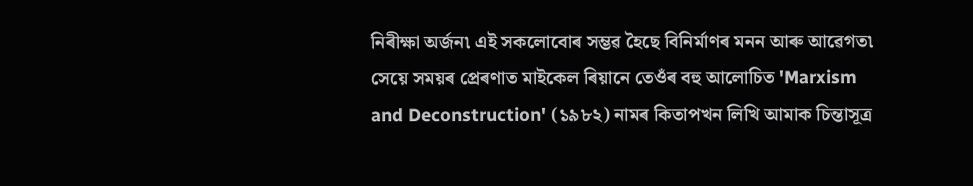নিৰীক্ষা অৰ্জন৷ এই সকলোবোৰ সম্ভৱ হৈছে বিনিৰ্মাণৰ মনন আৰু আৱেগত৷ সেয়ে সময়ৰ প্ৰেৰণাত মাইকেল ৰিয়ানে তেওঁৰ বহু আলোচিত 'Marxism and Deconstruction' (১৯৮২) নামৰ কিতাপখন লিখি আমাক চিন্তাসূত্ৰ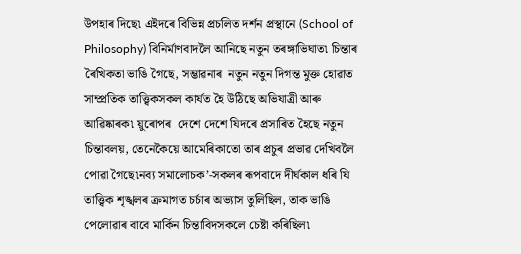উপহাৰ দিছে৷ এইদৰে বিভিন্ন প্ৰচলিত দৰ্শন প্ৰস্থানে (School of Philosophy) বিনিৰ্মাণবাদলৈ আনিছে নতুন তৰঙ্গাভিঘাত৷ চিন্তাৰ ৰৈখিকতা ভাঙি গৈছে, সম্ভাৱনাৰ  নতুন নতুন দিগন্ত মুক্ত হোৱাত সাম্প্ৰতিক তাত্ত্বিকসকল কাৰ্যত হৈ উঠিছে অভিযাত্ৰী আৰু আৱিষ্কাৰক৷ য়ুৰোপৰ  দেশে দেশে যিদৰে প্ৰসাৰিত হৈছে নতুন চিন্তাবলয়, তেনেকৈয়ে‍ আমেৰিকাতো তাৰ প্ৰচুৰ প্ৰভাৱ দেখিবলৈ পোৱা গৈছে৷নব্য সমালোচক’-সকলৰ ৰূপবাদে দীৰ্ঘকাল ধৰি যি তাত্ত্বিক শৃঙ্খলৰ ক্ৰমাগত চৰ্চাৰ অভ্যাস তুলিছিল, তাক ভাঙি পেলোৱাৰ বাবে মাৰ্কিন চিন্তাবিদসকলে চেষ্টা কৰিছিল৷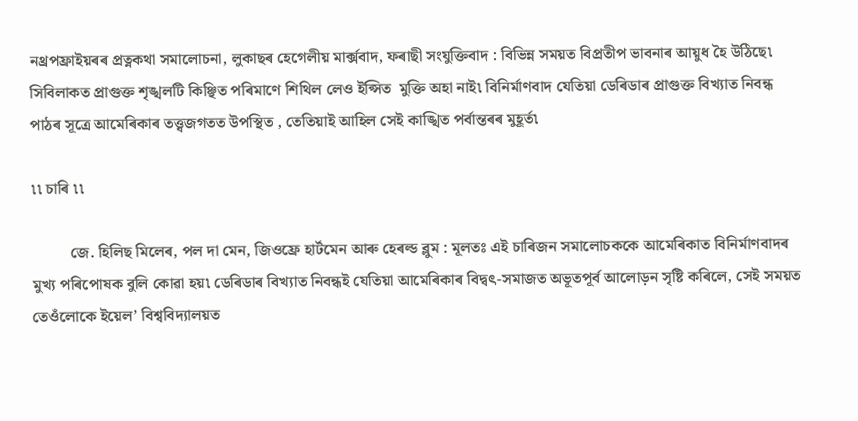নথ্ৰপফ্ৰাইয়ৰৰ প্ৰত্নকথা সমালোচনা, লুকাছৰ হেগেলীয় মাৰ্ক্সবাদ, ফৰাছী সংযুক্তিবাদ : বিভিন্ন সময়ত বিপ্ৰতীপ ভাবনাৰ আয়ুধ হৈ উঠিছে৷ সিবিলাকত প্ৰাগুক্ত শৃঙ্খলটি কিঞ্ছিত পৰিমাণে শিথিল লেও ইপ্সিত  মুক্তি অহা নাই৷ বিনিৰ্মাণবাদ যেতিয়া ডেৰিডাৰ প্ৰাগুক্ত বিখ্যাত নিবন্ধ পাঠৰ সূত্ৰে আমেৰিকাৰ তত্ত্বজগতত উপস্থিত , তেতিয়াই আহিল সেই কাঙ্খিত পৰ্বান্তৰৰ মুহূৰ্ত৷

৷৷ চাৰি ৷৷

          জে. হিলিছ মিলেৰ, পল দা মেন, জিওফ্ৰে হাৰ্টমেন আৰু হেৰল্ড ব্লুম : মূলতঃ এই চাৰিজন সমালোচককে আমেৰিকাত বিনিৰ্মাণবাদৰ মুখ্য পৰিপোষক বুলি কোৱা হয়৷ ডেৰিডাৰ বিখ্যাত নিবন্ধই যেতিয়া আমেৰিকাৰ বিদ্বৎ-সমাজত অভূতপূৰ্ব আলোড়ন সৃষ্টি কৰিলে, সেই সময়ত তেওঁলোকে ইয়েল’ বিশ্ববিদ্যালয়ত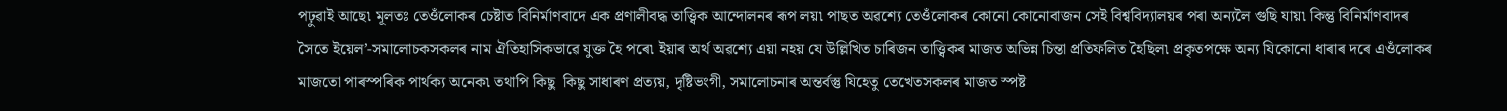পঢ়ুৱাই আছে৷ মূলতঃ তেওঁলোকৰ চেষ্টাত বিনিৰ্মাণবাদে এক প্ৰণালীবদ্ধ তাত্ত্বিক আন্দোলনৰ ৰূপ লয়৷ পাছত অৱশ্যে তেওঁলোকৰ কোনো কোনোবাজন সেই বিশ্ববিদ্যালয়ৰ পৰা অন্যলৈ গুছি যায়৷ কিন্তু বিনিৰ্মাণবাদৰ সৈতে ইয়েল’-সমালোচকসকলৰ নাম ঐতিহাসিকভাৱে যুক্ত হৈ পৰে৷ ইয়াৰ অৰ্থ অৱশ্যে এয়া নহয় যে উল্লিখিত চাৰিজন তাত্ত্বিকৰ মাজত অভিন্ন চিন্তা প্ৰতিফলিত হৈছিল৷ প্ৰকৃতপক্ষে অন্য যিকোনো ধাৰাৰ দৰে এওঁলোকৰ মাজতো পাৰস্পৰিক পাৰ্থক্য অনেক৷ তথাপি কিছু  কিছু সাধাৰণ প্ৰত্যয়, দৃষ্টিভংগী, সমালোচনাৰ অন্তৰ্বস্তু যিহেতু তেখেতসকলৰ মাজত স্পষ্ট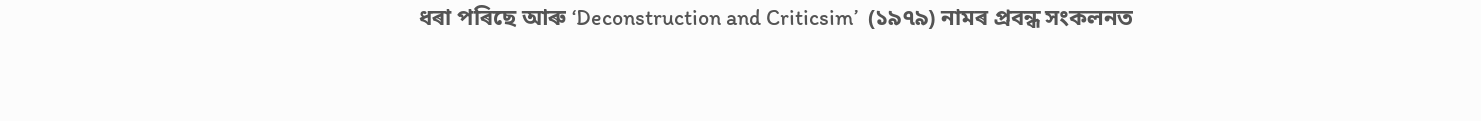ধৰা পৰিছে আৰু ‘Deconstruction and Criticsim’  (১৯৭৯) নামৰ প্ৰবন্ধ সংকলনত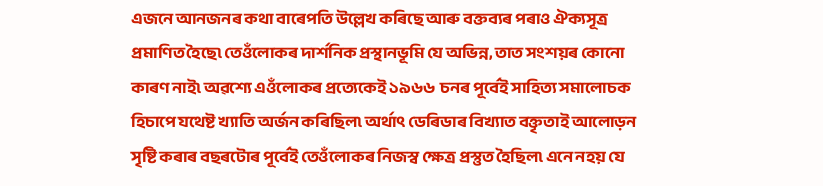এজনে আনজনৰ কথা বাৰেপতি উল্লেখ কৰিছে আৰু বক্তব্যৰ পৰাও ঐক্যসূত্ৰ প্ৰমাণিত হৈছে৷ তেওঁলোকৰ দাৰ্শনিক প্ৰস্থানভূমি যে অভিন্ন, তাত সংশয়ৰ কোনো কাৰণ নাই৷ অৱশ্যে এওঁলোকৰ প্ৰত্যেকেই ১৯৬৬  চনৰ পূৰ্বেই সাহিত্য সমালোচক হিচাপে যথেষ্ট খ্যাতি অৰ্জন কৰিছিল৷ অৰ্থাৎ ডেৰিডাৰ বিখ্যাত বক্তৃতাই আলোড়ন সৃষ্টি কৰাৰ বছৰটোৰ পূৰ্বেই তেওঁলোকৰ নিজস্ব ক্ষেত্ৰ প্ৰস্তুত হৈছিল৷ এনে নহয় যে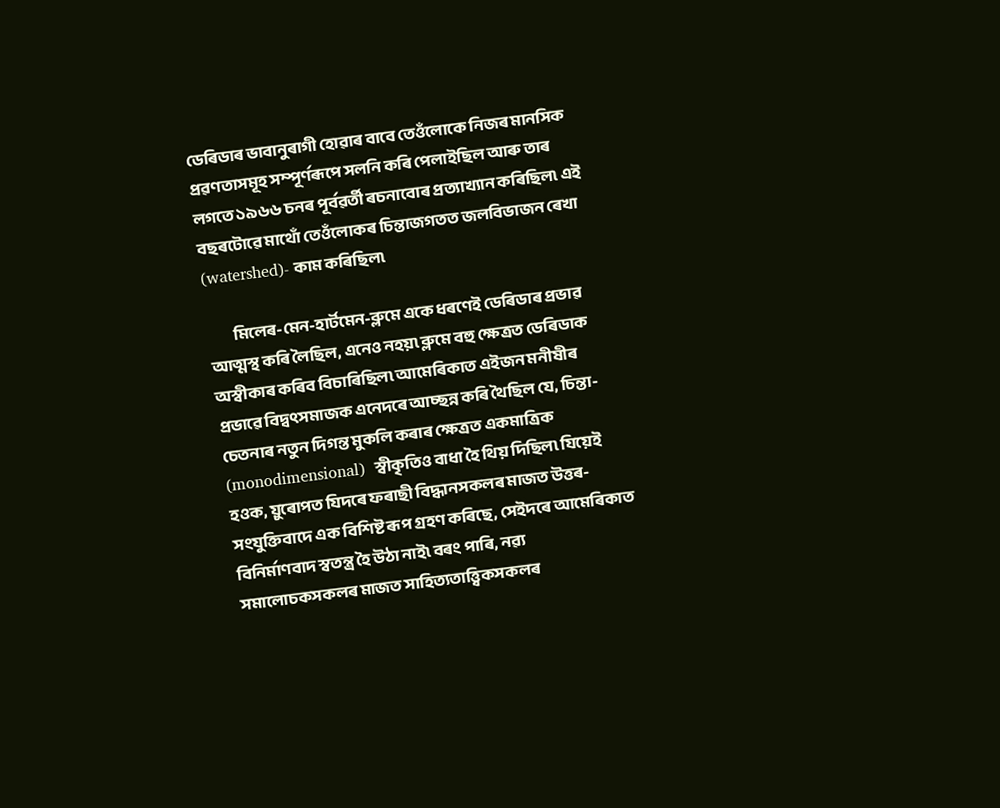ডেৰিডাৰ ভাবানুৰাগী হোৱাৰ বাবে তেওঁলোকে নিজৰ মানসিক প্ৰৱণতাসমূহ সম্পূৰ্ণৰূপে সলনি কৰি পেলাইছিল আৰু তাৰ লগতে ১৯৬৬ চনৰ পূৰ্বৱৰ্তী ৰচনাবোৰ প্ৰত্যাখ্যান কৰিছিল৷ এই বছৰটোৱে মাথোঁ তেওঁলোকৰ চিন্তাজগতত জলবিভাজন ৰেখা (watershed)- কাম কৰিছিল৷

          মিলেৰ-মেন-হাৰ্টমেন-ব্লুমে একে ধৰণেই ডেৰিডাৰ প্ৰভাৱ আত্মস্থ কৰি লৈছিল, এনেও নহয়৷ ব্লুমে বহু ক্ষেত্ৰত ডেৰিডাক অস্বীকাৰ কৰিব বিচাৰিছিল৷ আমেৰিকাত এইজন মনীষীৰ প্ৰভাৱে বিদ্বৎসমাজক এনেদৰে আচ্ছন্ন কৰি থৈছিল যে, চিন্তা-চেতনাৰ নতুন দিগন্ত মুকলি কৰাৰ ক্ষেত্ৰত একমাত্ৰিক (monodimensional)  স্বীকৃতিও বাধা হৈ থিয় দিছিল৷ যিয়েই হওক, য়ুৰোপত যিদৰে ফৰাছী বিদ্ধানসকলৰ মাজত উত্তৰ-সংযুক্তি‍বাদে এক বিশিষ্ট ৰূপ গ্ৰহণ কৰিছে, সেইদৰে আমেৰিকাত বিনিৰ্মাণবাদ স্বতন্ত্ৰ হৈ উঠা নাই৷ বৰং পাৰি, নৱ্য সমালোচকসকলৰ মাজত সাহিত্যতাত্ত্বিকসকলৰ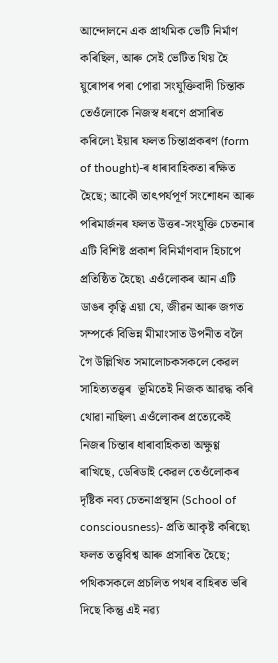আন্দোলনে এক প্ৰাথমিক ভেটি নিৰ্মাণ কৰিছিল, আৰু সেই ভেটিত থিয় হৈ য়ুৰোপৰ পৰা পোৱা সংযুক্তি‍বাদী চিন্তাক তেওঁলোকে নিজস্ব ধৰণে প্ৰসাৰিত কৰিলে৷ ইয়াৰ ফলত চিন্তাপ্ৰকৰণ (form of thought)-ৰ ধাৰাবাহিকতা ৰক্ষিত হৈছে; আকৌ তাৎপৰ্যপূৰ্ণ সংশোধন আৰু পৰিমাৰ্জনৰ ফলত উত্তৰ-সংযুক্তি‍ চেতনাৰ এটি বিশিষ্ট প্ৰকাশ বিনিৰ্মাণবাদ হিচাপে প্ৰতিষ্ঠিত হৈছে৷ এওঁলোকৰ আন এটি ডাঙৰ কৃত্বি এয়া যে, জীৱন আৰু জগত সম্পৰ্কে বিভিন্ন মীমাংসাত উপনীত বলৈ গৈ উল্লিখিত সমালোচকসকলে কেৱল সাহিত্যতত্ত্বৰ  ভূমিতেই নিজক আৱদ্ধ কৰি থোৱা নাছিল৷ এওঁলোকৰ প্ৰত্যেকেই নিজৰ চিন্তাৰ ধাৰাবাহিকতা অক্ষুণ্ণ ৰাখিছে, ডেৰিডাই কেৱল তেওঁলোকৰ দৃষ্টিক নব্য চেতনাপ্ৰস্থান (School of consciousness)- প্ৰতি আকৃষ্ট কৰিছে৷ ফলত তত্ত্ববিশ্ব আৰু প্ৰসাৰিত হৈছে; পথিকসকলে প্ৰচলিত পথৰ বাহিৰত ভৰি দিছে কিন্তু এই নৱ্য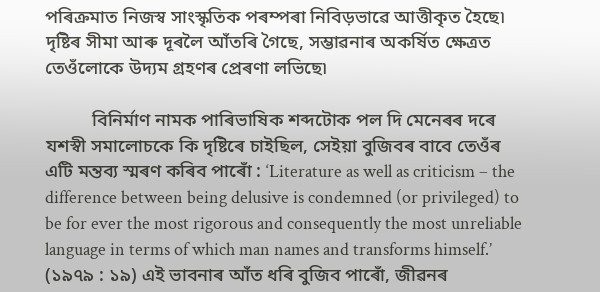পৰিক্ৰমাত নিজস্ব সাংস্কৃতিক পৰম্পৰা নি‍বিড়ভাৱে আত্তীকৃত হৈছে৷ দৃষ্টিৰ সীমা আৰু দূৰলৈ আঁতৰি গৈছে, সম্ভাৱনাৰ অকৰ্ষিত ক্ষেত্ৰত তেওঁলোকে উদ্যম গ্ৰহণৰ প্ৰেৰণা লভিছে৷

          বিনিৰ্মাণ নামক পাৰিভাষিক শব্দটোক পল দি মেনেৰৰ দৰে যশস্বী সমালোচকে কি দৃষ্টিৰে চাইছিল, সেইয়া বুজিবৰ বাবে তেওঁৰ এটি মন্তব্য স্মৰণ কৰিব পাৰোঁ : ‘Literature as well as criticism – the difference between being delusive is condemned (or privileged) to be for ever the most rigorous and consequently the most unreliable language in terms of which man names and transforms himself.’ (১৯৭৯ : ১৯) এই ভাবনাৰ আঁত ধৰি বুজিব পাৰোঁ, জীৱনৰ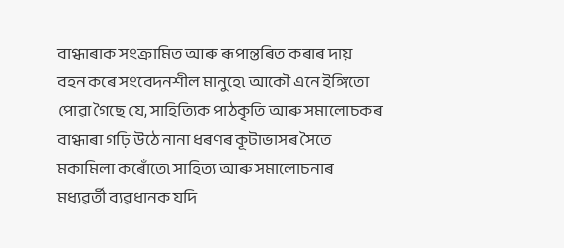বাগ্ধাৰাক সংক্ৰামিত আৰু ৰূপান্তৰিত কৰাৰ দায় বহন কৰে সংবেদনশীল মানুহে৷ আকৌ এনে ইঙ্গিতো পোৱা গৈছে যে, সাহিত্যিক পাঠকৃতি আৰু সমালোচকৰ বাগ্ধাৰা গঢ়ি উঠে নানা ধৰণৰ কূটাভাসৰ সৈতে মকামিলা কৰোঁতে৷ সাহিত্য আৰু সমালোচনাৰ মধ্যৱৰ্তী ব্যৱধানক যদি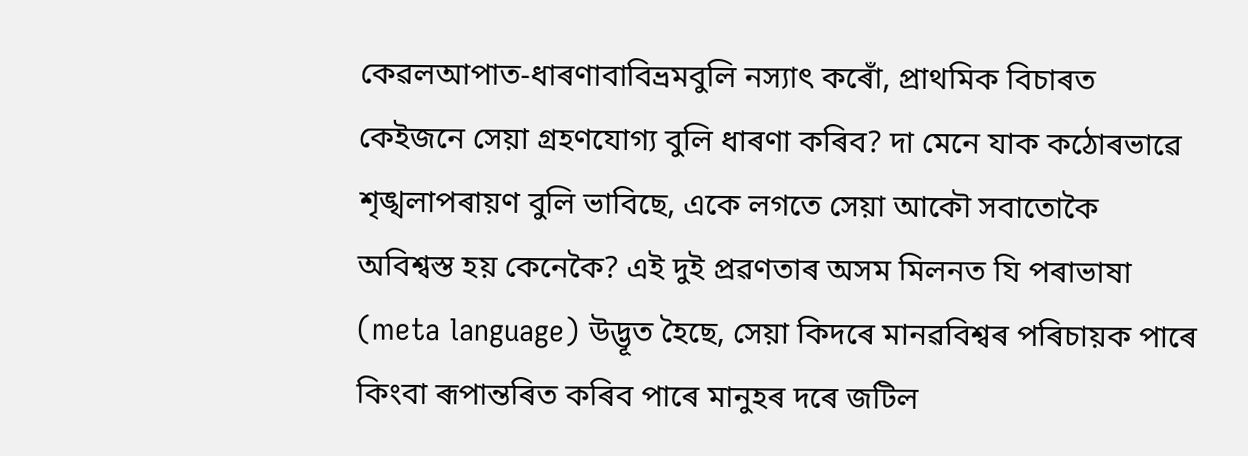কেৱলআপাত-ধাৰণাবাবিভ্ৰমবুলি নস্যাৎ কৰোঁ, প্ৰাথমিক বিচাৰত কেইজনে সেয়া গ্ৰহণযোগ্য বুলি ধাৰণা কৰিব? দা মেনে যাক কঠোৰভাৱে শৃঙ্খলাপৰায়ণ বুলি ভাবিছে, একে লগতে সেয়া আকৌ সবাতোকৈ অবিশ্বস্ত হয় কেনেকৈ? এই দুই প্ৰৱণতাৰ অসম মিলনত যি পৰাভাষা (meta language) উদ্ভূত হৈছে, সেয়া কিদৰে মানৱবিশ্বৰ পৰিচায়ক পাৰে কিংবা ৰূপান্তৰিত কৰিব পাৰে মানুহৰ দৰে জটিল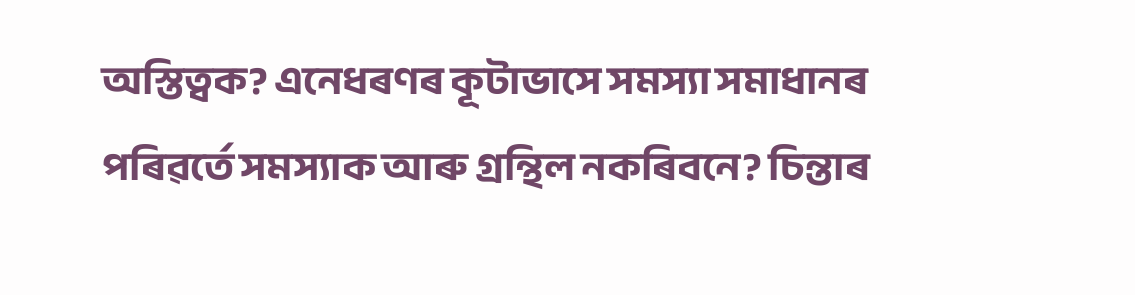অস্তিত্বক? এনেধৰণৰ কূটাভাসে সমস্যা সমাধানৰ পৰিৱৰ্তে সমস্যাক আৰু গ্ৰন্থিল নকৰিবনে? চিন্তাৰ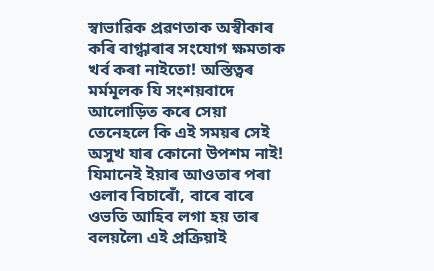স্বাভাৱিক প্ৰৱণতাক অস্বীকাৰ কৰি বাগ্ধাৰাৰ সংযোগ ক্ষমতাক খৰ্ব কৰা নাইতো! অস্তিত্বৰ মৰ্মমূলক যি সংশয়বাদে আলোড়িত কৰে সেয়া তেনেহলে কি এই সময়ৰ সেই অসুখ যাৰ কোনো উপশম নাই! যিমানেই ইয়াৰ আওতাৰ পৰা ওলাব বিচাৰোঁ, বাৰে বাৰে ওভতি আহিব লগা হয় তাৰ বলয়লৈ৷ এই প্ৰক্ৰিয়াই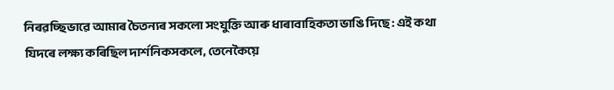নিৰৱচ্ছিভাৱে আমাৰ চৈতন্যৰ সকলো সংযুক্তি‍ আৰু ধাৰাবাহিকতা ভাঙি দিছে : এই কথা যিদৰে লক্ষ্য কৰিছিল দাৰ্শনিকসকলে, তেনেকৈয়ে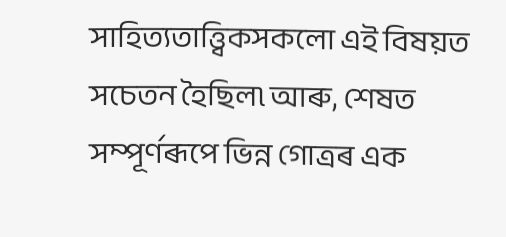সাহিত্যতাত্ত্বিকসকলো এই বিষয়ত সচেতন হৈছিল৷ আৰু, শেষত সম্পূৰ্ণৰূপে ভিন্ন গোত্ৰৰ এক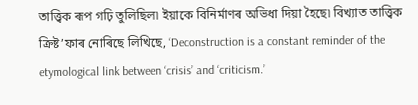তাত্ত্বিক ৰূপ গঢ়ি তুলিছিল৷ ইয়াকে বিনিৰ্মাণৰ অভিধা দিয়া হৈছে৷ বিখ্যাত তাত্ত্বিক ক্ৰিষ্ট’ফাৰ নোৰিছে লিখিছে, ‘Deconstruction is a constant reminder of the etymological link between ‘crisis’ and ‘criticism.’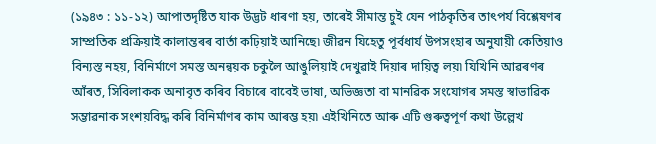(১৯৪৩ : ১১-১২) আপাতদৃষ্টিত যাক উদ্ভট ধাৰণা হয়, তাৰেই সীমান্ত চুই যেন পাঠকৃতিৰ তাৎপৰ্য বিশ্লেষণৰ সাম্প্ৰতিক প্ৰক্ৰিয়াই কালান্তৰৰ বাৰ্তা কঢ়িয়াই আনিছে৷ জীৱন যিহেতু পূৰ্বধাৰ্য উপসংহাৰ অনুযায়ী কেতিয়াও বিন্যস্ত নহয়, বিনিৰ্মাণে সমস্ত অনন্বয়ক চকুলৈ আঙুলিয়াই দেখুৱাই দিয়াৰ দায়িত্ব লয়৷ যিখিনি আৱৰণৰ আঁৰত, সিবিলাকক অনাবৃত কৰিব বিচাৰে বাবেই ভাষা, অভিজ্ঞতা বা মানৱিক সংযোগৰ সমস্ত স্বাভাৱিক সম্ভাৱনাক সংশয়বিদ্ধ কৰি বিনিৰ্মাণৰ কাম আৰম্ভ হয়৷ এইখিনিতে আৰু এটি গুৰুত্বপূৰ্ণ কথা উল্লেখ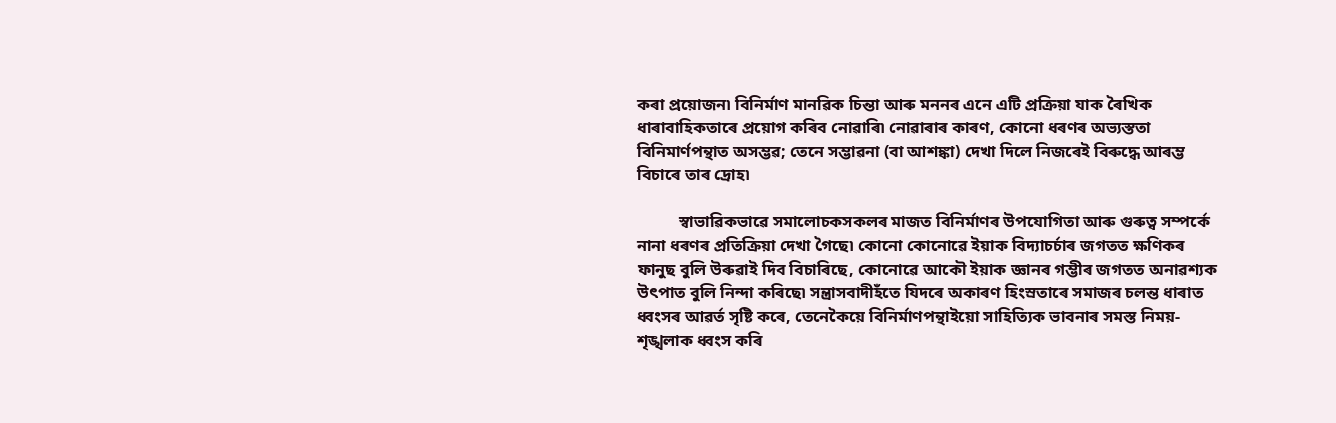কৰা প্ৰয়োজন৷ বিনিৰ্মাণ মানৱিক চিন্তা আৰু মননৰ এনে এটি প্ৰক্ৰিয়া যাক ৰৈখিক ধাৰাবাহিকতাৰে প্ৰয়োগ কৰিব নোৱাৰি৷ নোৱাৰাৰ কাৰণ, কোনো ধৰণৰ অভ্যস্ততা বিনিমাৰ্ণপন্থাত অসম্ভৱ; তেনে সম্ভাৱনা (বা আশঙ্কা) দেখা দিলে নিজৰেই বিৰুদ্ধে আৰম্ভ বিচাৰে তাৰ দ্ৰোহ৷

          স্বাভাৱিকভাৱে সমালোচকসকলৰ মাজত বিনিৰ্মাণৰ উপযোগিতা আৰু গুৰুত্ব সম্পৰ্কে নানা ধৰণৰ প্ৰতিক্ৰিয়া দেখা গৈছে৷ কোনো কোনোৱে ইয়াক বিদ্যাচৰ্চাৰ জগতত ক্ষণিকৰ ফানুছ বুলি উৰুৱাই দিব বিচাৰিছে, কোনোৱে আকৌ ইয়াক জ্ঞানৰ গম্ভীৰ জগতত অনাৱশ্যক উৎপাত বুলি নিন্দা কৰিছে৷ সন্ত্ৰাসবাদীহঁতে যিদৰে অকাৰণ হিংস্ৰতাৰে সমাজৰ চলন্ত ধাৰাত ধ্বংসৰ আৱৰ্ত সৃষ্টি কৰে, তেনেকৈয়ে বিনিৰ্মাণপন্থাইয়ো সাহিত্যিক ভাবনাৰ সমস্ত নিময়-শৃঙ্খলাক ধ্বংস কৰি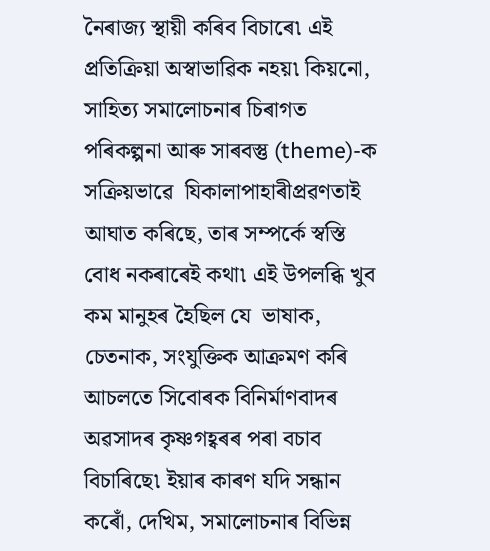নৈৰাজ্য স্থায়ী কৰিব বিচাৰে৷ এই প্ৰতিক্ৰিয়া অস্বাভাৱিক নহয়৷ কিয়নো, সাহিত্য সমালোচনাৰ চিৰাগত পৰিকল্পনা আৰু সাৰবস্তু (theme)-ক সক্ৰিয়ভাৱে  যিকালাপাহাৰীপ্ৰৱণতাই আঘাত কৰিছে, তাৰ সম্পৰ্কে স্বস্তি বোধ নকৰাৰেই কথা৷ এই উপলব্ধি খুব কম মানুহৰ হৈছিল যে  ভাষাক, চেতনাক, সংযুক্তিক আক্ৰমণ কৰি আচলতে সিবোৰক বিনিৰ্মাণবাদৰ অৱসাদৰ কৃষ্ণগহ্বৰৰ পৰা বচাব বিচাৰিছে৷ ইয়াৰ কাৰণ যদি সন্ধান কৰোঁ, দেখিম, সমালোচনাৰ বিভিন্ন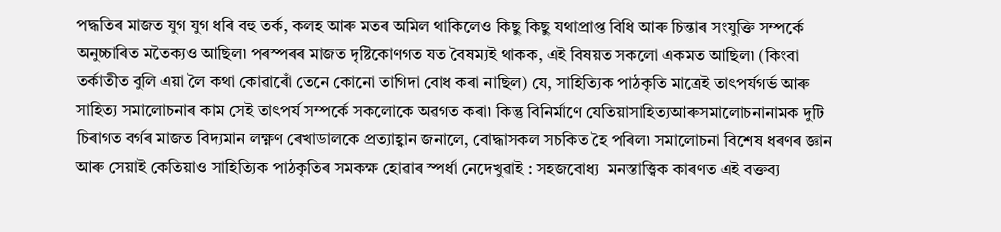পদ্ধতিৰ মাজত যুগ যুগ ধৰি বহু তৰ্ক, কলহ আৰু মতৰ অমিল থাকিলেও কিছু কিছু যথাপ্ৰাপ্ত বিধি আৰু চিন্তাৰ সংযুক্তি‍ সম্পৰ্কে অনুচ্চাৰিত মতৈক্যও আছিল৷ পৰস্পৰৰ মাজত দৃষ্টিকোণগত যত বৈষম্যই থাকক, এই বিষয়ত সকলো একমত আছিল৷ (কিংবা তৰ্কাতীত বুলি এয়া লৈ কথা কোৱাৰোঁ তেনে কোনো তাগিদা বোধ কৰা নাছিল) যে, সাহিত্যিক পাঠকৃতি মাত্ৰেই তাৎপৰ্যগৰ্ভ আৰু সাহিত্য সমালোচনাৰ কাম সেই তাৎপৰ্য সম্পৰ্কে সকলোকে অৱগত কৰা৷ কিন্তু বিনিৰ্মাণে যেতিয়াসাহিত্যআৰুসমালোচনানামক দুটি চিৰাগত বৰ্গৰ মাজত বিদ্যমান লক্ষ্ণণ ৰেখাডালকে প্ৰত্যাহ্বান জনালে, বোদ্ধাসকল সচকিত হৈ পৰিল৷ সমালোচনা বিশেষ ধৰণৰ জ্ঞান আৰু সেয়াই কেতিয়াও সাহিত্যিক পাঠকৃতিৰ সমকক্ষ হোৱাৰ স্পৰ্ধা নেদেখুৱাই : সহজবোধ্য  মনস্তাত্ত্বিক কাৰণত এই বক্তব্য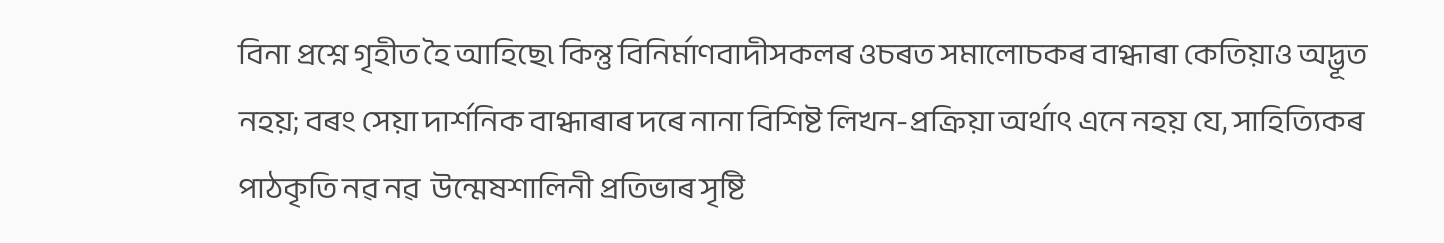বিনা প্ৰশ্নে গৃহীত হৈ আহিছে৷ কিন্তু বিনিৰ্মাণবাদীসকলৰ ওচৰত সমালোচকৰ বাগ্ধাৰা কেতিয়াও অদ্ভূত নহয়; বৰং সেয়া দাৰ্শনিক বাগ্ধাৰাৰ দৰে নানা বিশিষ্ট লিখন-প্ৰক্ৰিয়া অৰ্থাৎ এনে নহয় যে, সাহিত্যিকৰ পাঠকৃতি নৱ নৱ  উন্মেষশালিনী প্ৰতিভাৰ সৃষ্টি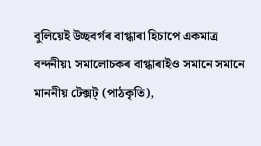বুলিয়েই উচ্ছবৰ্গৰ বাগ্ধাৰা হিচাপে একমাত্ৰ বন্দনীয়৷ সমালোচকৰ বাগ্ধাৰাইও সমানে সমানে মাননীয় টেক্সট্‌ (পাঠকৃতি),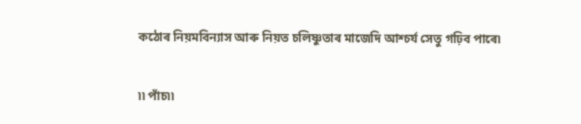কঠোৰ নিয়মবিন্যাস আৰু নিয়ত চলিষ্ণুতাৰ মাজেদি আশ্চৰ্য সেতু গঢ়িব পাৰে৷

৷৷ পাঁচ৷৷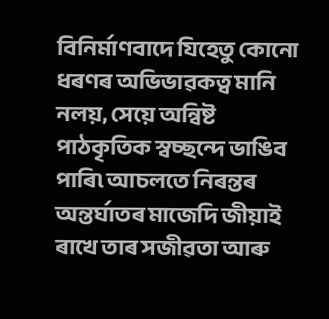বিনিৰ্মাণবাদে যিহেতু কোনো ধৰণৰ অভিভাৱকত্ব মানি নলয়, সেয়ে অন্বিষ্ট পাঠকৃতিক স্বচ্ছন্দে ভাঙিব পাৰি৷ আচলতে নিৰন্তৰ অন্তৰ্ঘাতৰ মাজেদি জীয়াই ৰাখে তাৰ সজীৱতা আৰু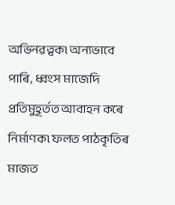অভিনৱত্বক৷ অন্যভাবে পাৰি, ধ্বংস মাজেদি প্ৰতিমুহূৰ্তত আবাহন কৰে নিৰ্মাণক৷ ফলত পাঠকৃতিৰ মাজত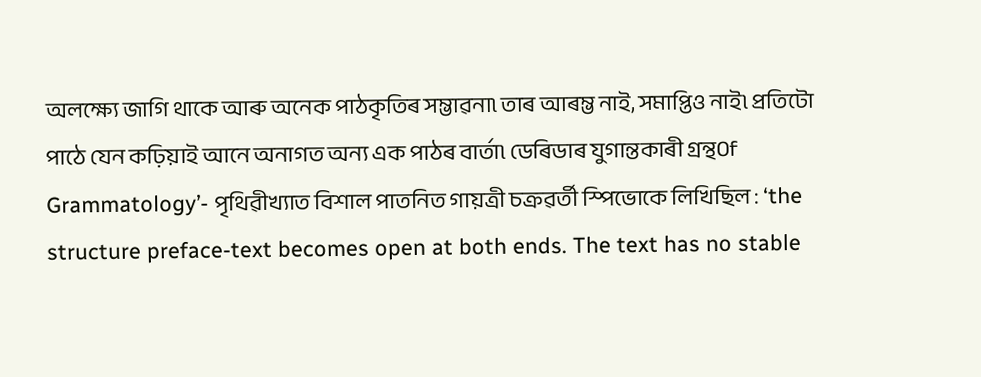অলক্ষ্যে জাগি থাকে আৰু অনেক পাঠকৃতিৰ সম্ভাৱনা৷ তাৰ আৰম্ভ নাই, সমাপ্তিও নাই৷ প্ৰতিটো পাঠে যেন কঢ়িয়াই আনে অনাগত অন্য এক পাঠৰ বাৰ্তা৷ ডেৰিডাৰ যুগান্তকাৰী গ্ৰন্থOf Grammatology’- পৃথিৱীখ্যাত বিশাল পাতনিত গায়ত্ৰী চক্ৰৱৰ্তী স্পিভোকে লিখিছিল : ‘the structure preface-text becomes open at both ends. The text has no stable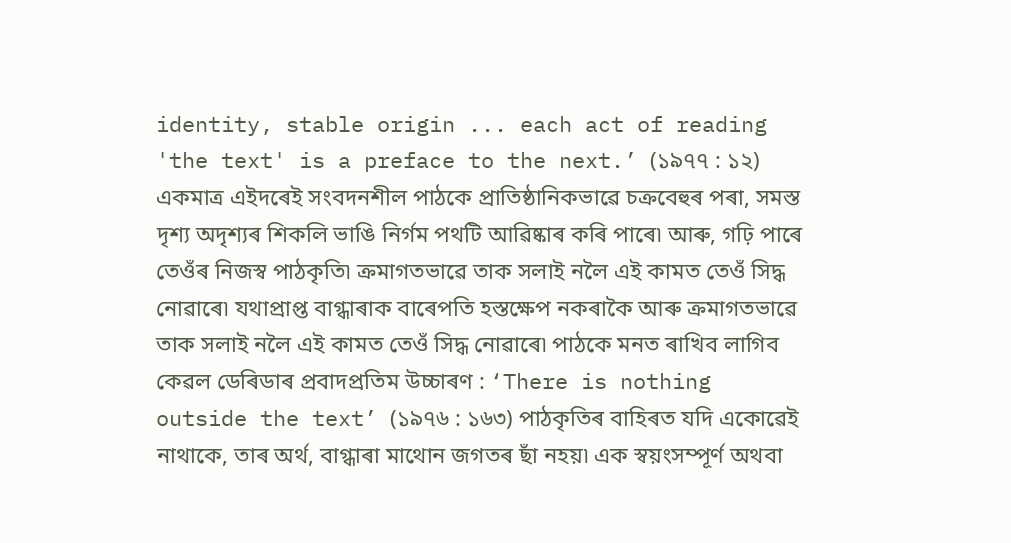identity, stable origin ... each act of reading 'the text' is a preface to the next.’ (১৯৭৭ : ১২) একমাত্ৰ এইদৰেই সংবদনশীল পাঠকে প্ৰাতিষ্ঠানিকভাৱে চক্ৰবেহুৰ পৰা, সমস্ত দৃশ্য অদৃশ্যৰ শিকলি ভাঙি নিৰ্গম পথটি আৱিষ্কাৰ কৰি পাৰে৷ আৰু, গঢ়ি পাৰে তেওঁৰ নিজস্ব পাঠকৃতি৷ ক্ৰমাগতভাৱে তাক সলাই নলৈ এই কামত তেওঁ সিদ্ধ নোৱাৰে৷ যথাপ্ৰাপ্ত বাগ্ধাৰাক বাৰেপতি হস্তক্ষেপ নকৰাকৈ আৰু ক্ৰমাগতভাৱে তাক সলাই নলৈ এই কামত তেওঁ সিদ্ধ নোৱাৰে৷ পাঠকে মনত ৰাখিব লাগিব কেৱল ডেৰিডাৰ প্ৰবাদপ্ৰতিম উচ্চাৰণ : ‘There is nothing outside the text’ (১৯৭৬ : ১৬৩) পাঠকৃতিৰ বাহিৰত যদি একোৱেই নাথাকে, তাৰ অৰ্থ, বাগ্ধাৰা মাথোন জগতৰ ছাঁ নহয়৷ এক স্বয়ংসম্পূৰ্ণ অথবা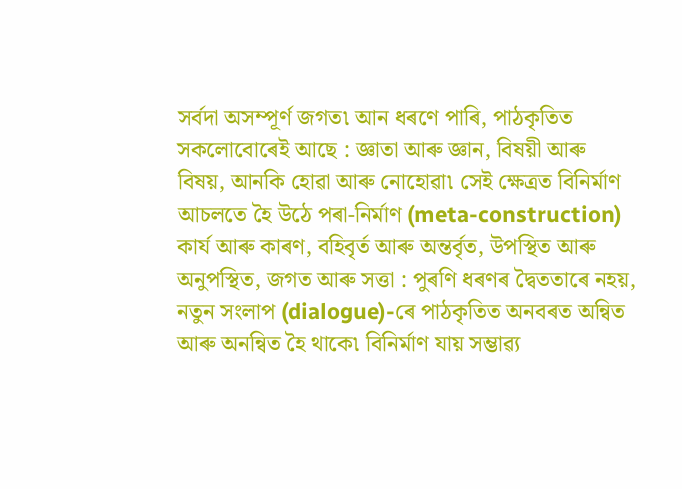সৰ্বদা অসম্পূৰ্ণ জগত৷ আন ধৰণে পাৰি, পাঠকৃতিত সকলোবোৰেই আছে : জ্ঞাতা আৰু জ্ঞান, বিষয়ী আৰু বিষয়, আনকি হোৱা আৰু নোহোৱা৷ সেই ক্ষেত্ৰত বিনিৰ্মাণ আচলতে হৈ উঠে পৰা-নিৰ্মাণ (meta-construction) কাৰ্য আৰু কাৰণ, বহিবৃৰ্ত আৰু অন্তৰ্বৃত, উপস্থিত আৰু অনুপস্থিত, জগত আৰু সত্তা : পুৰণি ধৰণৰ দ্বৈততাৰে নহয়, নতুন সংলাপ (dialogue)-ৰে পাঠকৃতিত অনবৰত অন্বিত আৰু অনন্বিত হৈ থাকে৷ বিনিৰ্মাণ যায় সম্ভাৱ্য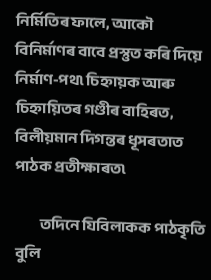নিৰ্মিতিৰ ফালে, আকৌ বিনিৰ্মাণৰ বাবে প্ৰস্তুত কৰি দিয়ে নিৰ্মাণ-পথ৷ চিহ্নায়ক আৰু চিহ্নায়িতৰ গণ্ডীৰ বাহিৰত, বিলীয়মান দিগন্তৰ ধূসৰতাত পাঠক প্ৰতীক্ষাৰত৷

          তদিনে যিবিলাকক পাঠকৃতি বুলি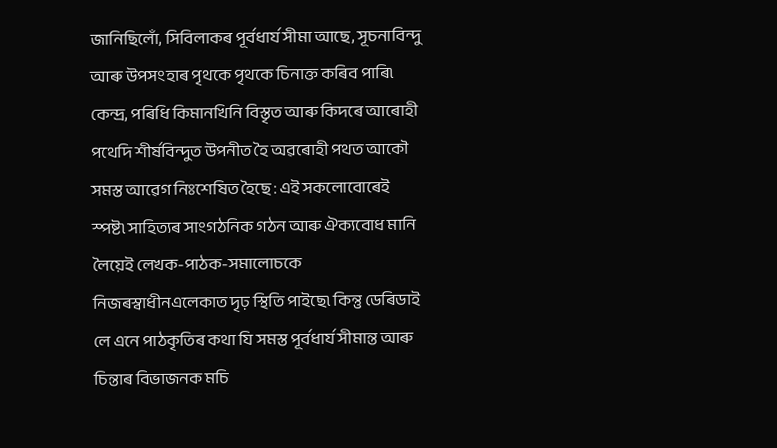জানিছিলোঁ, সিবিলাকৰ পূৰ্বধাৰ্য সীমা আছে, সূচনাবিন্দু আৰু উপসংহাৰ পৃথকে পৃথকে চিনাক্ত কৰিব পাৰি৷ কেন্দ্ৰ, পৰিধি কিমানখিনি বিস্তৃত আৰু কিদৰে আৰোহী পথেদি শীৰ্ষবিন্দুত উপনীত হৈ অৱৰোহী পথত আকৌ সমস্ত আৱেগ নিঃশেষিত হৈছে : এই সকলোবোৰেই স্পষ্ট৷ সাহিত্যৰ সাংগঠনিক গঠন আৰু ঐক্যবোধ মানি লৈয়েই লেখক-পাঠক-সমালোচকে নিজৰস্বাধীনএলেকাত দৃঢ় স্থিতি পাইছে৷ কিন্তু ডেৰিডাই লে এনে পাঠকৃতিৰ কথা যি সমস্ত পূৰ্বধাৰ্য সীমান্ত আৰু চিন্তাৰ বিভাজনক মচি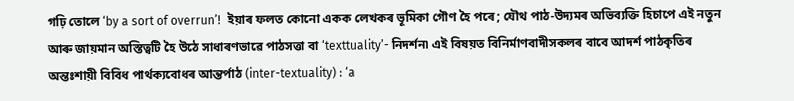গঢ়ি তোলে ‘by a sort of overrun’!  ইয়াৰ ফলত কোনো একক লেখকৰ ভূমিকা গৌণ হৈ পৰে; যৌথ পাঠ-উদ্যমৰ অভিব্যক্তি হিচাপে এই নতুন আৰু জায়মান অস্তিত্বটি হৈ উঠে সাধাৰণভাৱে পাঠসত্তা বা ‘texttuality’- নিদৰ্শন৷ এই বিষয়ত বিনিৰ্মাণবাদীসকলৰ বাবে আদৰ্শ পাঠকৃতিৰ অন্তঃশায়ী বিবিধ পাৰ্থক্যবোধৰ আন্তৰ্পাঠ (inter-textuality) : ‘a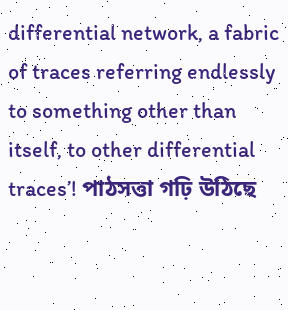differential network, a fabric of traces referring endlessly to something other than itself, to other differential traces’! পাঠসত্তা গঢ়ি উঠিছে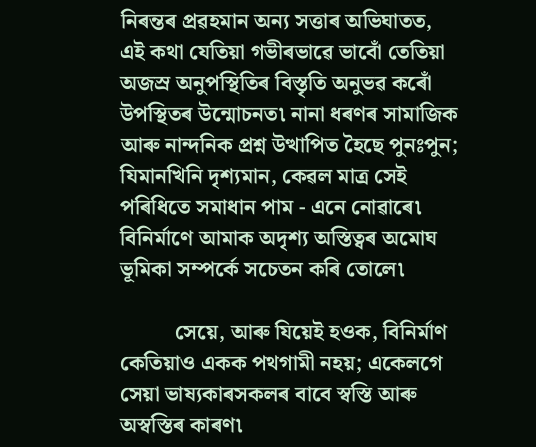নিৰন্তৰ প্ৰৱহমান অন্য সত্তাৰ অভিঘাতত, এই কথা যেতিয়া গভীৰভাৱে ভাবোঁ তেতিয়া অজস্ৰ অনুপস্থিতিৰ বিস্তৃতি অনুভৱ কৰোঁ উপস্থিতৰ উন্মোচনত৷ নানা ধৰণৰ সামাজিক আৰু নান্দনিক প্ৰশ্ন উত্থাপিত হৈছে পুনঃপুন; যিমানখিনি দৃশ্যমান, কেৱল মাত্ৰ সেই পৰিধিতে সমাধান পাম - এনে নোৱাৰে৷ বিনিৰ্মাণে আমাক অদৃশ্য অস্তিত্বৰ অমোঘ ভূমিকা সম্পৰ্কে সচেতন কৰি তোলে৷

          সেয়ে, আৰু যিয়েই হওক, বিনিৰ্মাণ কেতিয়াও একক পথগামী নহয়; একেলগে সেয়া ভাষ্যকাৰসকলৰ বাবে স্বস্তি আৰু অস্বস্তিৰ কাৰণ৷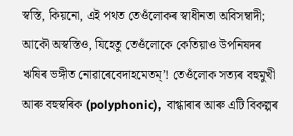স্বস্তি, কিয়নো, এই পথত তেওঁলোকৰ স্বাধীনতা অবিসম্বাদী; আকৌ অস্বস্তিও, যিহেতু তেওঁলোকে কেতিয়াও উপনিষদৰ ঋষিৰ ভঙ্গীত নোৱাৰেবেদাহমেতম্‌’! তেওঁলোক সত্যৰ বহুমুখী আৰু বহুস্বৰিক (polyphonic),  বাগ্ধাৰাৰ আৰু এটি বিকল্পৰ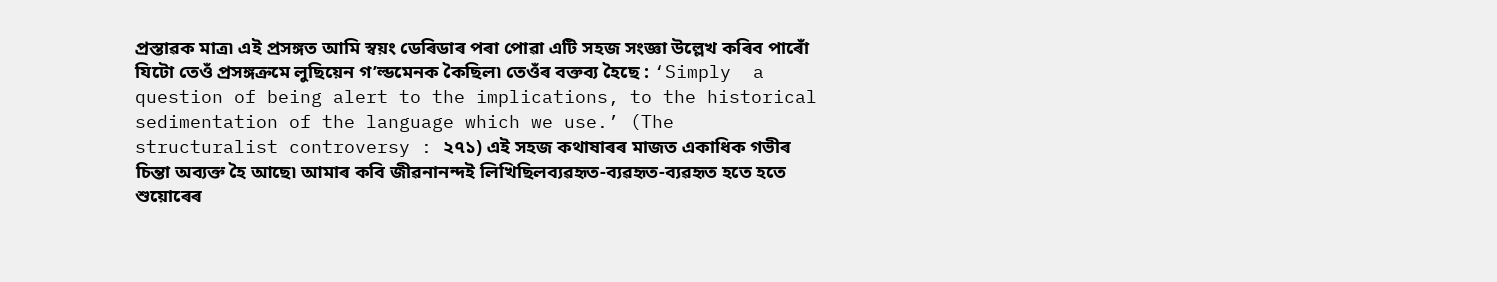প্ৰস্তাৱক মাত্ৰ৷ এই প্ৰসঙ্গত আমি স্বয়ং ডেৰিডাৰ পৰা পোৱা এটি সহজ সংজ্ঞা উল্লেখ কৰিব পাৰোঁ যিটো তেওঁ প্ৰসঙ্গক্ৰমে লুছি‍য়েন গ’ল্ডমেনক কৈছিল৷ তেওঁৰ বক্তব্য হৈছে : ‘Simply  a question of being alert to the implications, to the historical sedimentation of the language which we use.’ (The structuralist controversy : ২৭১) এই সহজ কথাষাৰৰ মাজত একাধিক গভীৰ চিন্তা অব্যক্ত হৈ আছে৷ আমাৰ কবি জীৱনানন্দই লিখিছিলব্যৱহৃত-ব্যৱহৃত-ব্যৱহৃত হতে হতে শুয়োৰেৰ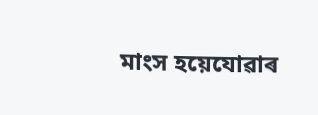মাংস হয়েযোৱাৰ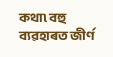কথা৷ বহু ব্যৱহাৰত জীৰ্ণ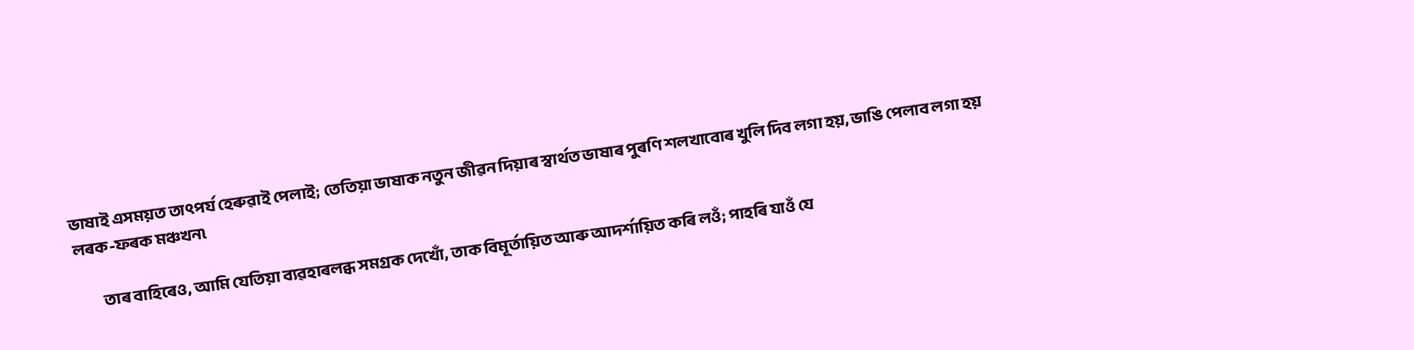ভাষাই এসময়ত তাৎপৰ্য হেৰুৱাই পেলাই; তেতিয়া ভাষাক নতুন জীৱন দিয়াৰ স্বাৰ্থত ভাষাৰ পুৰণি শলখাবোৰ খুলি দিব লগা হয়, ভাঙি পেলাব লগা হয় লৰক-ফৰক মঞ্চখন৷

          তাৰ বাহিৰেও, আমি যেতিয়া ব্যৱহাৰলব্ধ সমগ্ৰক দেখোঁ, তাক বিমূৰ্তায়িত আৰু আদৰ্শায়িত কৰি লওঁ; পাহৰি যাওঁ যে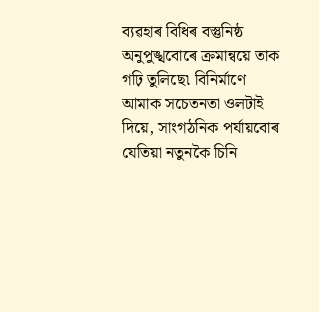ব্যৱহাৰ বিধিৰ বস্তুনিষ্ঠ অনুপুঙ্খবোৰে ক্ৰমান্বয়ে তাক গঢ়ি তুলিছে৷ বিনিৰ্মাণে আমাক সচেতনতা ওলটাই দিয়ে, সাংগঠনিক পৰ্যায়বোৰ যেতিয়া নতুনকৈ চিনি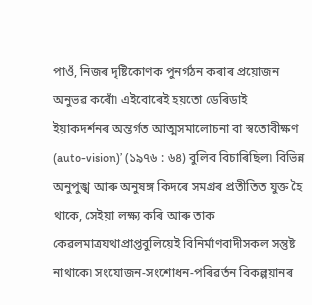পাওঁ, নিজৰ দৃষ্টিকোণক পুনৰ্গঠন কৰাৰ প্ৰয়োজন অনুভৱ কৰোঁ৷ এইবোৰেই হয়তো ডেৰিডাই ইয়াকদৰ্শনৰ অন্তৰ্গত আত্মসমালোচনা বা স্বতোবীক্ষণ (auto-vision)’ (১৯৭৬ : ৬৪) বুলিব বিচাৰিছিল৷ বিভিন্ন অনুপুঙ্খ আৰু অনুষঙ্গ কিদৰে সমগ্ৰৰ প্ৰতীতিত যুক্ত হৈ থাকে, সেইয়া লক্ষ্য কৰি আৰু তাক কেৱলমাত্ৰযথাপ্ৰাপ্তবুলিয়েই বিনিৰ্মাণবাদীসকল সন্তুষ্ট নাথাকে৷ সংযোজন-সংশোধন-পৰিৱৰ্তন বিকল্পয়ানৰ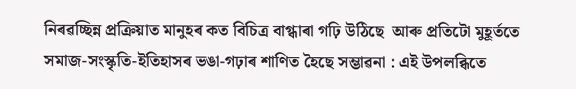নিৰৱচ্ছিন্ন প্ৰক্ৰিয়াত মানুহৰ কত বিচিত্ৰ বাগ্ধাৰা গঢ়ি উঠিছে  আৰু প্ৰতিটো মুহূৰ্ততে সমাজ-সংস্কৃতি-ইতিহাসৰ ভঙা-গঢ়াৰ শাণিত হৈছে সম্ভাৱনা : এই উপলব্ধিতে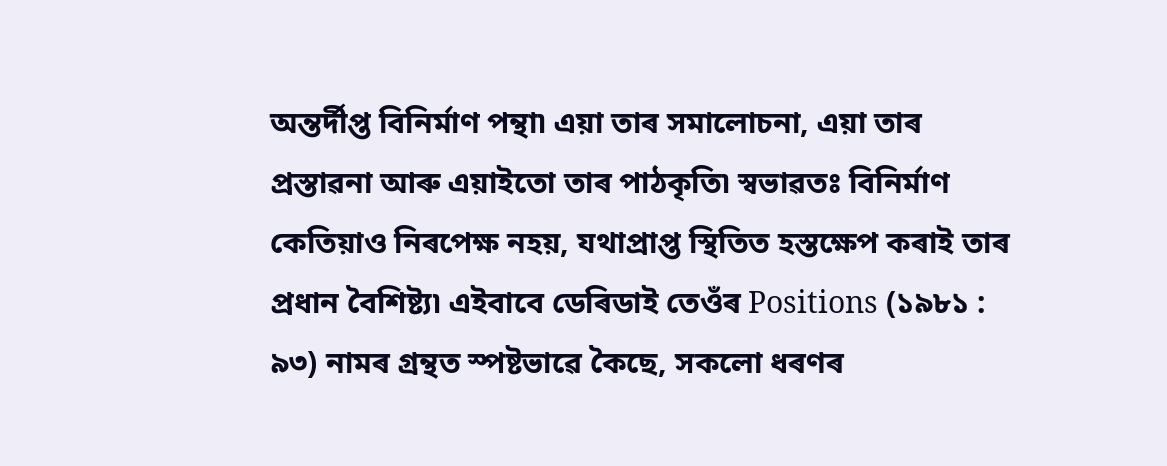অন্তৰ্দীপ্ত বিনিৰ্মাণ পন্থা৷ এয়া তাৰ সমালোচনা, এয়া তাৰ প্ৰস্তাৱনা আৰু এয়াইতো তাৰ পাঠকৃতি৷ স্বভাৱতঃ বিনিৰ্মাণ কেতিয়াও নিৰপেক্ষ নহয়, যথাপ্ৰাপ্ত স্থিতিত হস্তক্ষেপ কৰাই তাৰ প্ৰধান বৈশিষ্ট্য৷ এইবাবে ডেৰিডাই তেওঁৰ Positions (১৯৮১ : ৯৩) নামৰ গ্ৰন্থত স্পষ্টভাৱে কৈছে, সকলো ধৰণৰ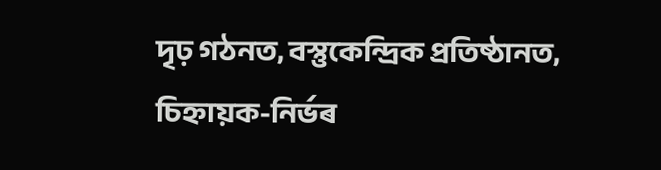দৃঢ় গঠনত, বস্তুকেন্দ্ৰিক প্ৰতিষ্ঠানত, চিহ্নায়ক-নিৰ্ভৰ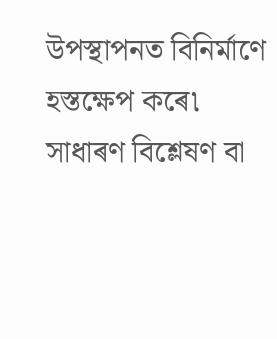উপস্থাপনত বিনিৰ্মাণে হস্তক্ষেপ কৰে৷ সাধাৰণ বিশ্লেষণ বা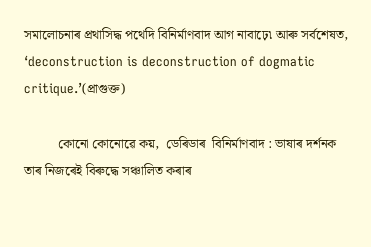সমালোচনাৰ প্ৰথাসিদ্ধ পথেদি বিনিৰ্মাণবাদ আগ নাবাঢ়ে৷ আৰু সৰ্বশেষত, ‘deconstruction is deconstruction of dogmatic critique.’(প্ৰাগুক্ত)

          কোনো কোনোৱে কয়,  ডেৰিডাৰ  বিনিৰ্মাণবাদ : ভাষাৰ দৰ্শনক তাৰ নিজৰেই বিৰুদ্ধে সঞ্চালিত কৰাৰ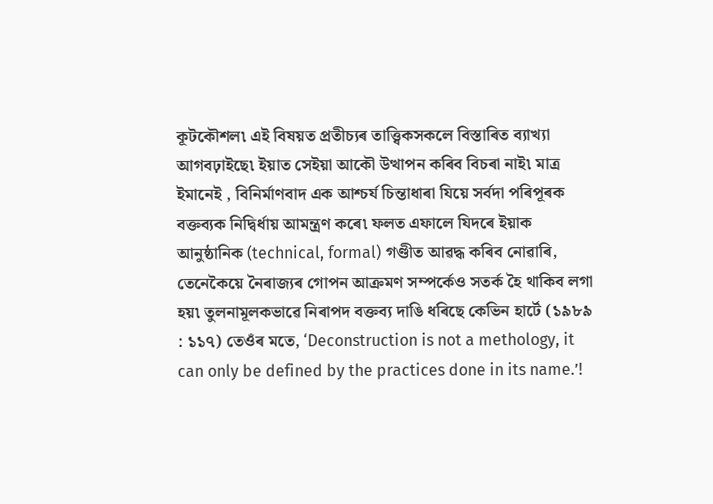কূটকৌশল৷ এই বিষয়ত প্ৰতীচ্যৰ তাত্ত্বিকসকলে বিস্তাৰিত ব্যাখ্যা আগবঢ়াইছে৷ ইয়াত সেইয়া আকৌ উত্থাপন কৰিব বিচৰা নাই৷ মাত্ৰ ইমানেই , বিনিৰ্মাণবাদ এক আশ্চৰ্য চিন্তাধাৰা যিয়ে সৰ্বদা পৰিপূৰক বক্তব্যক নিদ্বিৰ্ধায় আমন্ত্ৰণ কৰে৷ ফলত এফালে যিদৰে ইয়াক আনুষ্ঠানিক (technical, formal) গণ্ডীত আৱদ্ধ কৰিব নোৱাৰি, তেনেকৈয়ে নৈৰাজ্যৰ গোপন আক্ৰমণ সম্পৰ্কেও সতৰ্ক হৈ থাকিব লগা হয়৷ তুলনামূলকভাৱে নিৰাপদ বক্তব্য দাঙি ধৰিছে কেভিন হাৰ্টে (১৯৮৯ : ১১৭) তেওঁৰ মতে, ‘Deconstruction is not a methology, it can only be defined by the practices done in its name.’!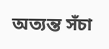অত্যন্ত সঁচা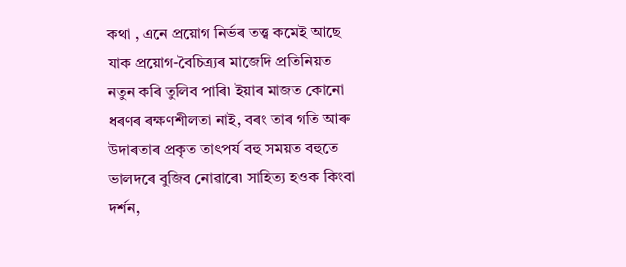কথা , এনে প্ৰয়োগ নিৰ্ভৰ তত্ত্ব কমেই আছে যাক প্ৰয়োগ-বৈচিত্ৰ্যৰ মাজেদি প্ৰতিনিয়ত নতুন কৰি তুলিব পাৰি৷ ইয়াৰ মাজত কোনো ধৰণৰ ৰক্ষণশীলতা নাই, বৰং তাৰ গতি আৰু উদাৰতাৰ প্ৰকৃত তাৎপৰ্য বহু সময়ত বহুতে ভালদৰে বুজিব নোৱাৰে৷ সাহিত্য হওক কিংবা দৰ্শন,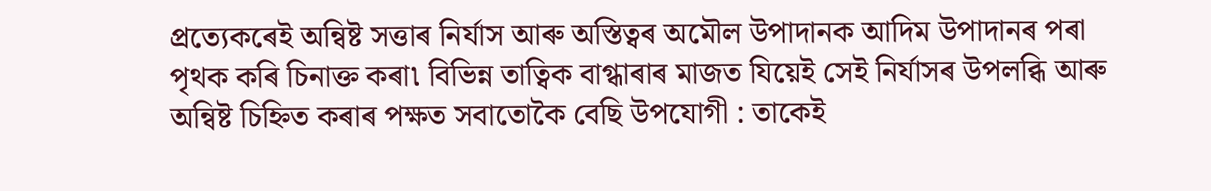প্ৰত্যেকৰেই অন্বিষ্ট সত্তাৰ নিৰ্যাস আৰু অস্তিত্বৰ অমৌল উপাদানক আদিম উপাদানৰ পৰা পৃথক কৰি চিনাক্ত কৰা৷ বিভিন্ন তাত্বিক বাগ্ধাৰাৰ মাজত যিয়েই সেই নিৰ্যাসৰ উপলব্ধি আৰু অন্বিষ্ট চিহ্নিত কৰাৰ পক্ষত সবাতোকৈ বেছি উপযোগী : তাকেই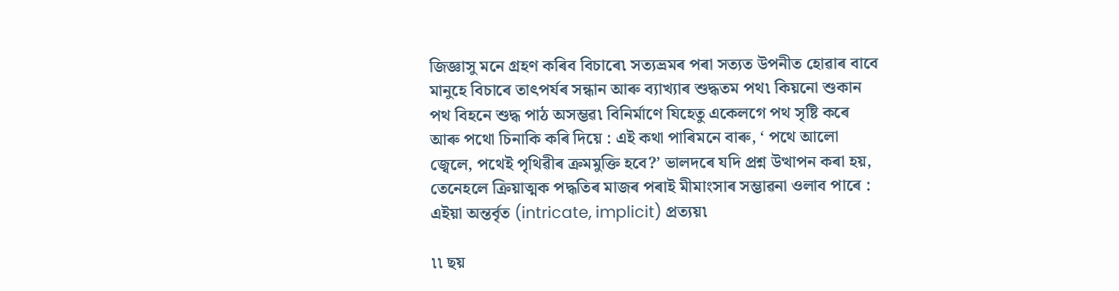জিজ্ঞাসু মনে গ্ৰহণ কৰিব বিচাৰে৷ সত্যভ্ৰমৰ পৰা সত্যত উপনীত হোৱাৰ বাবে মানুহে বিচাৰে তাৎপৰ্যৰ সন্ধান আৰু ব্যাখ্যাৰ শুদ্ধতম পথ৷ কিয়নো শুকান পথ বিহনে শুদ্ধ পাঠ অসম্ভৱ৷ বিনিৰ্মাণে যিহেতু একেলগে পথ সৃষ্টি কৰে আৰু পথো চিনাকি কৰি দিয়ে : এই কথা পাৰিমনে বাৰু, ‘ পথে আলো জ্বেলে, পথেই পৃথিৱীৰ ক্ৰমমুক্তি হবে?’ ভালদৰে যদি প্ৰশ্ন উত্থাপন কৰা হয়, তেনেহলে ক্ৰিয়াত্মক পদ্ধতিৰ মাজৰ পৰাই মীমাংসাৰ সম্ভাৱনা ওলাব পাৰে : এইয়া অন্তৰ্বৃত (intricate, implicit) প্ৰত্যয়৷

৷৷ ছয়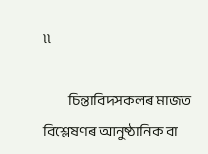৷৷

          চিন্তাবিদসকলৰ মাজত বিশ্লেষণৰ আনুষ্ঠানিক বা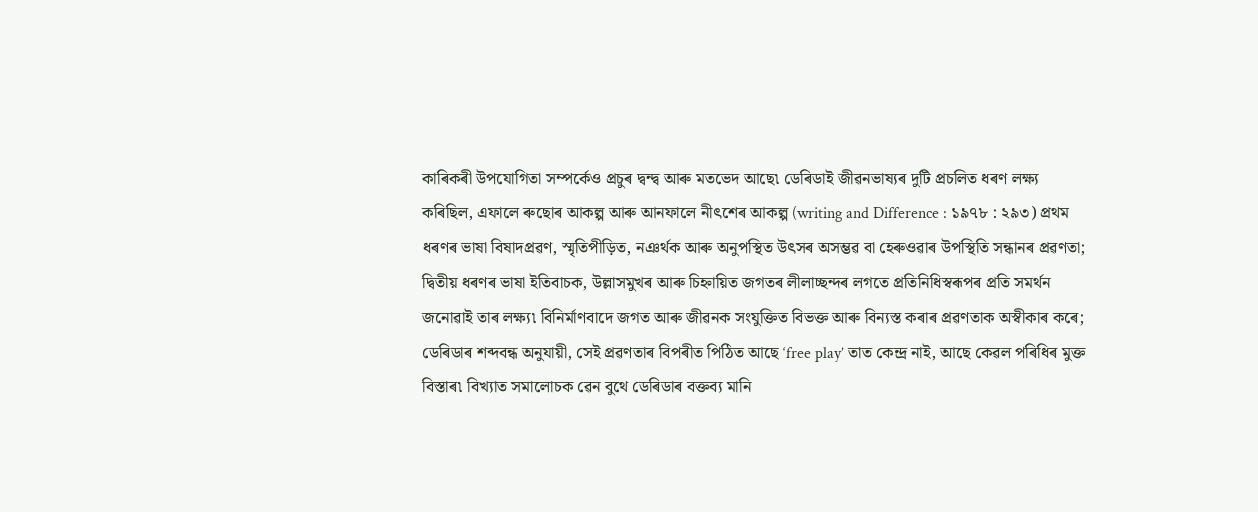কাৰিকৰী উপযোগিতা সম্পৰ্কেও প্ৰচুৰ দ্বন্দ্ব আৰু মতভেদ আছে৷ ডেৰিডাই জীৱনভাষ্যৰ দুটি প্ৰচলিত ধৰণ লক্ষ্য কৰিছিল, এফালে ৰুছোৰ আকল্প আৰু আনফালে নীৎশেৰ আকল্প (writing and Difference : ১৯৭৮ : ২৯৩) প্ৰথম ধৰণৰ ভাষা বিষাদপ্ৰৱণ, স্মৃতিপীড়িত, নঞৰ্থক আৰু অনুপস্থিত উৎসৰ অসম্ভৱ বা হেৰুওৱাৰ উপস্থিতি সন্ধানৰ প্ৰৱণতা; দ্বিতীয় ধৰণৰ ভাষা ইতিবাচক, উল্লাসমুখৰ আৰু চিহ্নায়িত জগতৰ লীলাচ্ছন্দৰ লগতে প্ৰতিনিধিস্বৰূপৰ প্ৰতি সমৰ্থন জনোৱাই তাৰ লক্ষ্য৷ বিনিৰ্মাণবাদে জগত আৰু জীৱনক সংযুক্তিত বিভক্ত আৰু বিন্যস্ত কৰাৰ প্ৰৱণতাক অস্বীকাৰ কৰে; ডেৰিডাৰ শব্দবন্ধ অনুযায়ী, সেই প্ৰৱণতাৰ বিপৰীত পিঠিত আছে ‘free play’ তাত কেন্দ্ৰ নাই, আছে কেৱল পৰিধিৰ মুক্ত বিস্তাৰ৷ বিখ্যাত সমালোচক ৱেন বুথে ডেৰিডাৰ বক্তব্য মানি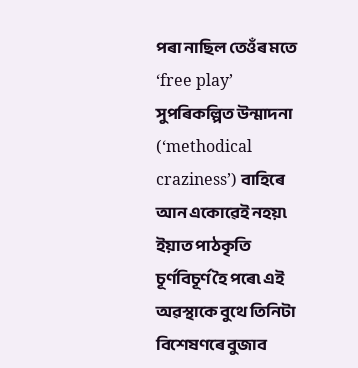পৰা নাছিল তেওঁৰ মতে ‘free play’ সুপৰিকল্পিত উন্মাদনা (‘methodical craziness’) বাহিৰে আন একোৱেই নহয়৷ ইয়াত পাঠকৃতি চূৰ্ণবিচূৰ্ণ হৈ পৰে৷ এই অৱস্থাকে বুথে তিনিটা বিশেষণৰে বুজাব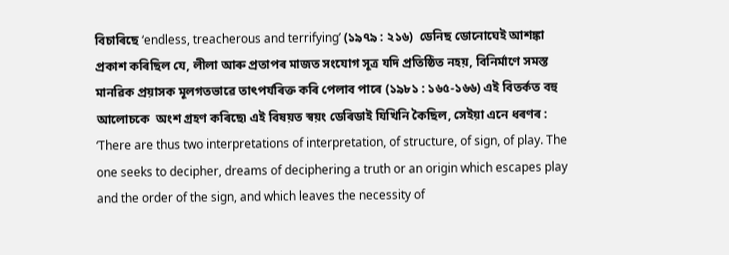বিচাৰিছে ‘endless, treacherous and terrifying’ (১৯৭৯ : ২১৬)  ডেনিছ ডোনোঘেই আশঙ্কা প্ৰকাশ কৰিছিল যে, লীলা আৰু প্ৰতাপৰ মাজত সংযোগ সূত্ৰ যদি প্ৰতিষ্ঠিত নহয়, বিনিৰ্মাণে সমস্ত মানৱিক প্ৰয়াসক মূলগতভাৱে তাৎপৰ্যৰিক্ত কৰি পেলাব পাৰে (১৯৮১ : ১৬৫-১৬৬) এই বিতৰ্কত বহু আলোচকে  অংশ গ্ৰহণ কৰিছে৷ এই বিষয়ত স্বয়ং ডেৰিডাই যিখিনি কৈছিল, সেইয়া এনে ধৰণৰ : ‘There are thus two interpretations of interpretation, of structure, of sign, of play. The one seeks to decipher, dreams of deciphering a truth or an origin which escapes play and the order of the sign, and which leaves the necessity of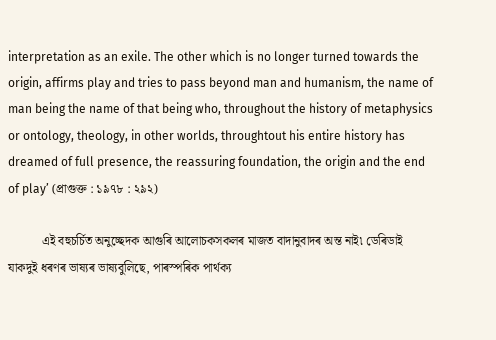interpretation as an exile. The other which is no longer turned towards the origin, affirms play and tries to pass beyond man and humanism, the name of man being the name of that being who, throughout the history of metaphysics or ontology, theology, in other worlds, throughtout his entire history has dreamed of full presence, the reassuring foundation, the origin and the end of play’ (প্ৰাগুক্ত : ১৯৭৮ : ২৯২)

           এই বহুচৰ্চিত অনুচ্ছেদক আগুৰি আলোচকসকলৰ মাজত বাদানুবাদৰ অন্ত নাই৷ ডেৰিডাই যাকদুই ধৰণৰ ভাষ্যৰ ভাষ্যবুলিছে, পাৰস্পৰিক পাৰ্থক্য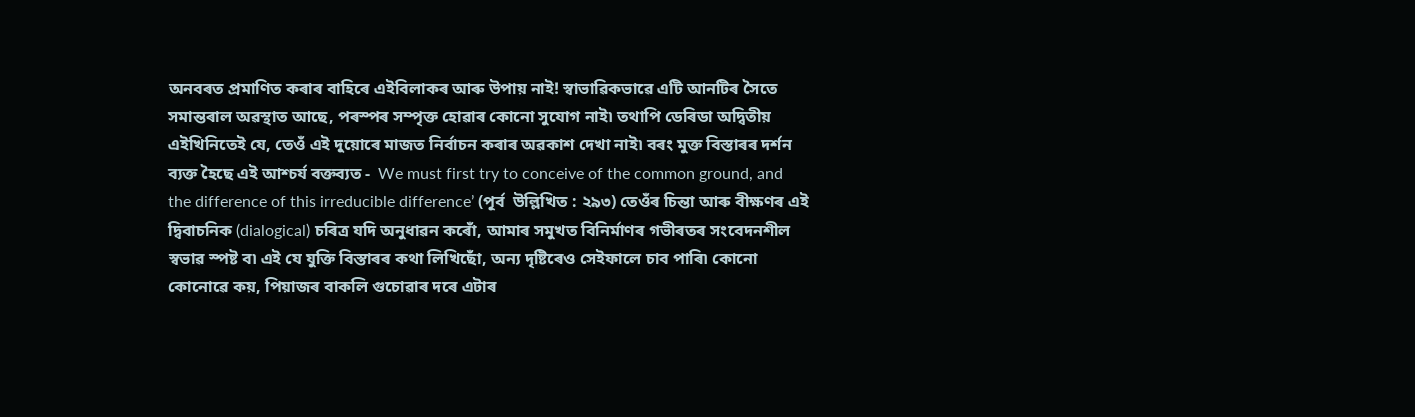অনবৰত প্ৰমাণিত কৰাৰ বাহিৰে এইবিলাকৰ আৰু উপায় নাই! স্বাভাৱিকভাৱে এটি আনটিৰ সৈতে সমান্তৰাল অৱস্থাত আছে, পৰস্পৰ সম্পৃক্ত হোৱাৰ কোনো সুযোগ নাই৷ তথাপি ডেৰিডা অদ্বিতীয় এইখিনিতেই যে, তেওঁ এই দুয়োৰে মাজত নিৰ্বাচন কৰাৰ অৱকাশ দেখা নাই৷ বৰং মুক্ত বিস্তাৰৰ দৰ্শন ব্যক্ত হৈছে এই আশ্চৰ্য বক্তব্যত -  We must first try to conceive of the common ground, and the difference of this irreducible difference’ (পূৰ্ব  উল্লিখিত : ২৯৩) তেওঁৰ চিন্তা আৰু বীক্ষণৰ এই দ্বিবাচনিক (dialogical) চৰিত্ৰ যদি অনুধাৱন কৰোঁ, আমাৰ সমুখত বিনিৰ্মাণৰ গভীৰতৰ সংবেদনশীল স্বভাৱ স্পষ্ট ব৷ এই যে যুক্তি বিস্তাৰৰ কথা লিখিছোঁ, অন্য দৃষ্টিৰেও সেইফালে চাব পাৰি৷ কোনো কোনোৱে কয়, পিয়াজৰ বাকলি গুচোৱাৰ দৰে এটাৰ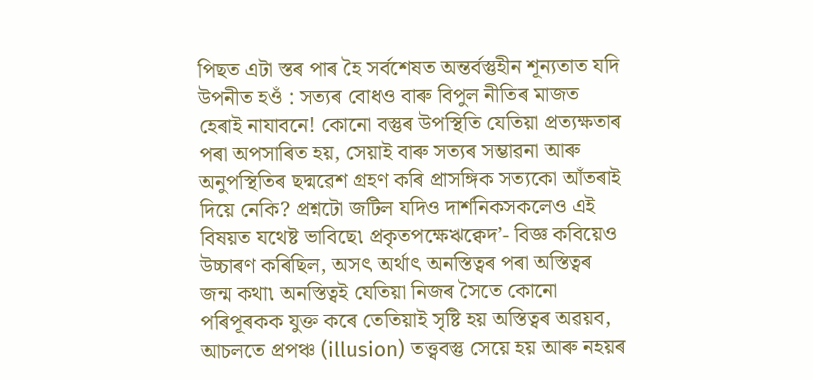পিছত এটা স্তৰ পাৰ হৈ সৰ্বশেষত অন্তৰ্বস্তুহীন শূন্যতাত যদি উপনীত হওঁ : সত্যৰ বোধও বাৰু বিপুল নীতিৰ মাজত হেৰাই নাযাবনে! কোনো বস্তুৰ উপস্থিতি যেতিয়া প্ৰত্যক্ষতাৰ পৰা অপসাৰিত হয়, সেয়াই বাৰু সত্যৰ সম্ভাৱনা আৰু অনুপস্থিতিৰ ছদ্মৱেশ গ্ৰহণ কৰি প্ৰাসঙ্গিক সত্যকো আঁতৰাই দিয়ে নেকি? প্ৰশ্নটো জটিল যদিও দাৰ্শনিকসকলেও এই বিষয়ত যথেষ্ট ভাবিছে৷ প্ৰকৃতপক্ষেঋক্বেদ’- বিজ্ঞ কবিয়েও উচ্চাৰণ কৰিছিল, অসৎ অৰ্থাৎ অনস্তিত্বৰ পৰা অস্তিত্বৰ জন্ম কথা৷ অনস্তিত্বই যেতিয়া নিজৰ সৈতে কোনো পৰিপূৰকক যুক্ত কৰে তেতিয়াই সৃষ্টি হয় অস্তিত্বৰ অৱয়ব, আচলতে প্ৰপঞ্চ (illusion) তত্ত্ববস্তু সেয়ে হয় আৰু নহয়ৰ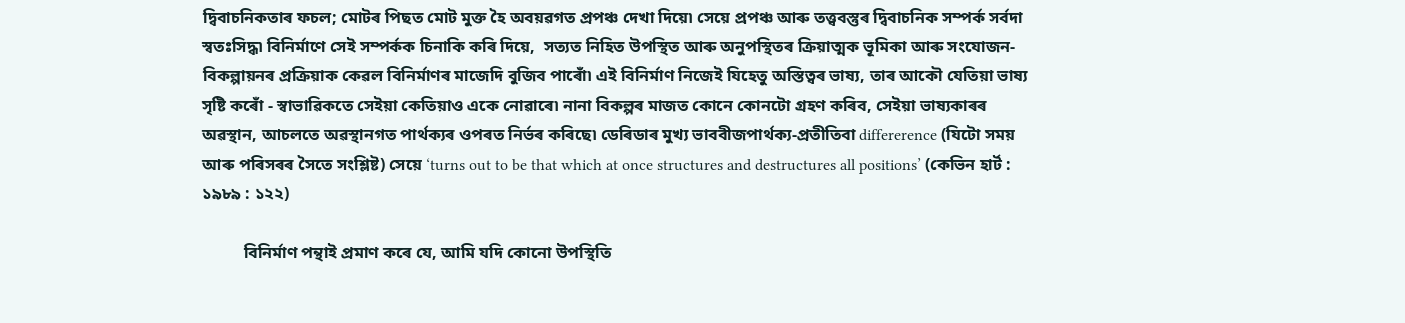দ্বিবাচনিকতাৰ ফচল; মোটৰ পিছত মোট মুক্ত হৈ অবয়ৱগত প্ৰপঞ্চ দেখা দিয়ে৷ সেয়ে প্ৰপঞ্চ আৰু তত্ত্ববস্তুৰ দ্বিবাচনিক সম্পৰ্ক সৰ্বদা স্বতঃসিদ্ধ৷ বিনিৰ্মাণে সেই সম্পৰ্কক চিনাকি কৰি দিয়ে,  সত্যত নিহিত উপস্থিত আৰু অনুপস্থিতৰ ক্ৰিয়াত্মক ভূমিকা আৰু সংযোজন-বিকল্পায়নৰ প্ৰক্ৰিয়াক কেৱল বিনিৰ্মাণৰ মাজেদি বুজিব পাৰোঁ৷ এই বিনিৰ্মাণ নিজেই যিহেতু অস্তিত্বৰ ভাষ্য, তাৰ আকৌ যেতিয়া ভাষ্য সৃষ্টি কৰোঁ - স্বাভাৱিকতে সেইয়া কেতিয়াও একে নোৱাৰে৷ নানা বিকল্পৰ মাজত কোনে কোনটো গ্ৰহণ কৰিব, সেইয়া ভাষ্যকাৰৰ অৱস্থান, আচলতে অৱস্থানগত পাৰ্থক্যৰ ওপৰত নিৰ্ভৰ কৰিছে৷ ডেৰিডাৰ মুখ্য ভাববীজপাৰ্থক্য-প্ৰতীতিবা differerence (যিটো সময় আৰু পৰিসৰৰ সৈতে সংশ্লিষ্ট) সেয়ে ‘turns out to be that which at once structures and destructures all positions’ (কেভিন হাৰ্ট : ১৯৮৯ : ১২২)

          বিনিৰ্মাণ পন্থাই প্ৰমাণ কৰে যে, আমি যদি কোনো উপস্থিতি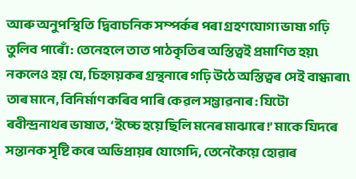আৰু অনুপস্থিতি  দ্বিবাচনিক সম্পৰ্কৰ পৰা গ্ৰহণযোগ্য ভাষ্য গঢ়ি তুলিব পাৰোঁ : তেনেহলে তাত পাঠকৃতিৰ অস্তিত্বই প্ৰমাণিত হয়৷ নকলেও হয় যে, চিহ্নায়কৰ গ্ৰন্থনাৰে গঢ়ি উঠে অস্তিত্বৰ সেই বাগ্ধাৰা৷ তাৰ মানে, বিনিৰ্মাণ কৰিব পাৰি কেৱল সম্ভাৱনাৰ : যিটো ৰবীন্দ্ৰনাথৰ ভাষাত, ‘ইচ্চে হয়ে ছিলি মনেৰ মাঝাৰে!’ মাকে যিদৰে সন্তানক সৃষ্টি কৰে অভিপ্ৰায়ৰ যোগেদি, তেনেকৈয়ে হোৱাৰ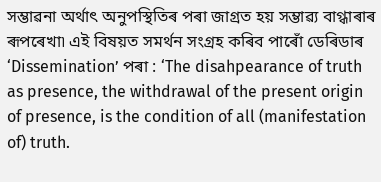সম্ভাৱনা অৰ্থাৎ অনুপস্থিতিৰ পৰা জাগ্ৰত হয় সম্ভাৱ্য বাগ্ধাৰাৰ ৰূপৰেখা৷ এই বিষয়ত সমৰ্থন সংগ্ৰহ কৰিব পাৰোঁ ডেৰিডাৰ ‘Dissemination’ পৰা : ‘The disahpearance of truth as presence, the withdrawal of the present origin of presence, is the condition of all (manifestation of) truth.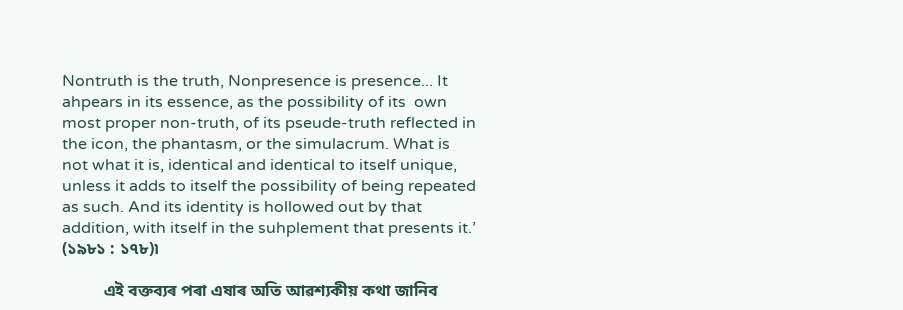Nontruth is the truth, Nonpresence is presence... It ahpears in its essence, as the possibility of its  own most proper non-truth, of its pseude-truth reflected in the icon, the phantasm, or the simulacrum. What is not what it is, identical and identical to itself unique, unless it adds to itself the possibility of being repeated as such. And its identity is hollowed out by that addition, with itself in the suhplement that presents it.’ (১৯৮১ : ১৭৮)৷

          এই বক্তব্যৰ পৰা এষাৰ অতি আৱশ্যকীয় কথা জানিব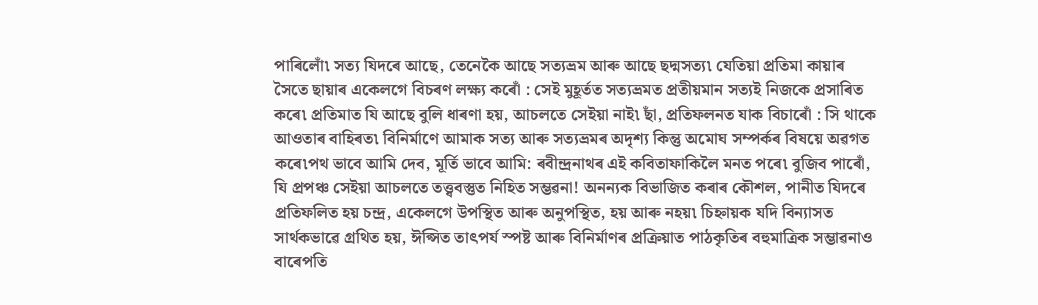পাৰিলোঁ৷ সত্য যিদৰে আছে, তেনেকৈ আছে সত্যভ্ৰম আৰু আছে ছদ্মসত্য৷ যেতিয়া প্ৰতিমা কায়াৰ সৈতে ছায়াৰ একেলগে বিচৰণ লক্ষ্য কৰোঁ : সেই মুহূৰ্তত সত্যভ্ৰমত প্ৰতীয়মান সত্যই নিজকে প্ৰসাৰিত কৰে৷ প্ৰতিমাত যি আছে বুলি ধাৰণা হয়, আচলতে সেইয়া নাই৷ ছাঁ, প্ৰতিফলনত যাক বিচাৰোঁ : সি থাকে আওতাৰ বাহিৰত৷ বিনিৰ্মাণে আমাক সত্য আৰু সত্যভ্ৰমৰ অদৃশ্য কিন্তু অমোঘ সম্পৰ্কৰ বিষয়ে অৱগত কৰে৷পথ ভাবে আমি দেব, মূৰ্তি ভাবে আমি: ৰবীন্দ্ৰনাথৰ এই কবিতাফাকিলৈ মনত পৰে৷ বুজিব পাৰোঁ, যি প্ৰপঞ্চ সেইয়া আচলতে তত্ত্ববস্তুত নিহিত সম্ভৱনা! অনন্যক বিভাজিত কৰাৰ কৌশল, পানীত যিদৰে প্ৰতিফলিত হয় চন্দ্ৰ, একেলগে উপস্থিত আৰু অনুপস্থিত, হয় আৰু নহয়৷ চিহ্নায়ক যদি বিন্যাসত সাৰ্থকভাৱে গ্ৰথিত হয়, ঈপ্সিত তাৎপৰ্য স্পষ্ট আৰু বিনিৰ্মাণৰ প্ৰক্ৰিয়াত পাঠকৃতিৰ বহুমাত্ৰিক সম্ভাৱনাও বাৰেপতি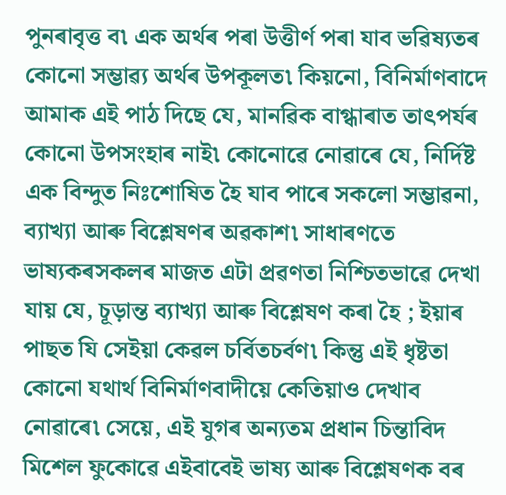পুনৰাবৃত্ত ব৷ এক অৰ্থৰ পৰা উত্তীৰ্ণ পৰা যাব ভৱিষ্যতৰ কোনো সম্ভাৱ্য অৰ্থৰ উপকূলত৷ কিয়নো, বিনিৰ্মাণবাদে আমাক এই পাঠ দিছে যে, মানৱিক বাগ্ধাৰাত তাৎপৰ্যৰ কোনো উপসংহাৰ নাই৷ কোনোৱে নোৱাৰে যে, নিৰ্দিষ্ট এক বিন্দুত নিঃশোষিত হৈ যাব পাৰে সকলো সম্ভাৱনা, ব্যাখ্যা আৰু বিশ্লেষণৰ অৱকাশ৷ সাধাৰণতে ভাষ্যকৰসকলৰ মাজত এটা প্ৰৱণতা নিশ্চিতভাৱে দেখা যায় যে, চূড়ান্ত ব্যাখ্যা আৰু বিশ্লেষণ কৰা হৈ ; ইয়াৰ পাছত যি সেইয়া কেৱল চৰ্বিতচৰ্বণ৷ কিন্তু এই ধৃষ্টতা কোনো যথাৰ্থ বিনিৰ্মাণবাদীয়ে কেতিয়াও দেখাব নোৱাৰে৷ সেয়ে, এই যুগৰ অন্যতম প্ৰধান চিন্তাবিদ মিশেল ফুকোৱে এইবাবেই ভাষ্য আৰু বিশ্লেষণক বৰ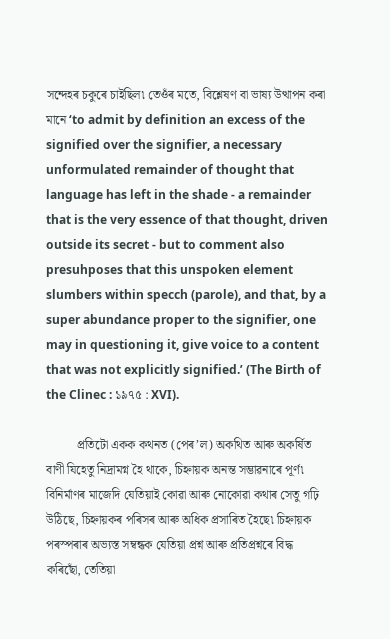সন্দেহৰ চকুৰে চাইছিল৷ তেওঁৰ মতে, বিশ্লেষণ বা ভাষ্য উত্থাপন কৰা মানে ‘to admit by definition an excess of the signified over the signifier, a necessary unformulated remainder of thought that language has left in the shade - a remainder that is the very essence of that thought, driven outside its secret - but to comment also presuhposes that this unspoken element slumbers within specch (parole), and that, by a super abundance proper to the signifier, one may in questioning it, give voice to a content that was not explicitly signified.’ (The Birth of the Clinec : ১৯৭৫ : XVI).

          প্ৰতিটো একক কথনত (পে‍ৰ’ল) অকথিত আৰু অকৰ্ষিত বাণী যিহেতু নিদ্ৰামগ্ন হৈ থাকে, চিহ্নায়ক অনন্ত সম্ভাৱনাৰে পূৰ্ণ৷ বিনিৰ্মাণৰ মাজেদি যেতিয়াই কোৱা আৰু নোকোৱা কথাৰ সেতু গঢ়ি উঠিছে, চিহ্নায়কৰ পৰিসৰ আৰু অধিক প্ৰসাৰিত হৈছে৷ চিহ্নায়ক পৰস্পৰাৰ অভ্যস্ত সম্বন্ধক যেতিয়া প্ৰশ্ন আৰু প্ৰতিপ্ৰশ্নৰে বিদ্ধ কৰিছোঁ, তেতিয়া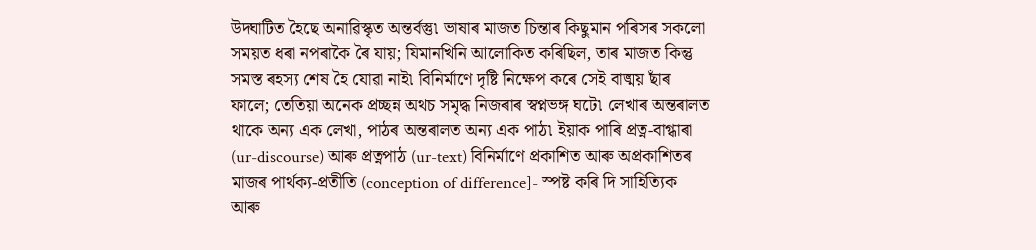উদ্ঘাটিত হৈছে অনাৱিস্কৃত অন্তৰ্বস্তু৷ ভাষাৰ মাজত চিন্তাৰ কিছুমান পৰিসৰ সকলো সময়ত ধৰা নপৰাকৈ ৰৈ যায়; যিমানখিনি আলোকিত কৰিছিল, তাৰ মাজত কিন্তু সমস্ত ৰহস্য শেষ হৈ যোৱা নাই৷ বিনিৰ্মাণে দৃষ্টি নিক্ষেপ কৰে সেই বাঙ্ময় ছাঁৰ ফালে; তেতিয়া অনেক প্ৰচ্ছন্ন অথচ সমৃদ্ধ নিজৰাৰ স্বপ্নভঙ্গ ঘটে৷ লেখাৰ অন্তৰালত থাকে অন্য এক লেখা, পাঠৰ অন্তৰালত অন্য এক পাঠ৷ ইয়াক পাৰি প্ৰত্ন-বাগ্ধাৰা (ur-discourse) আৰু প্ৰত্নপাঠ (ur-text) বিনিৰ্মাণে প্ৰকাশিত আৰু অপ্ৰকাশিতৰ মাজৰ পাৰ্থক্য-প্ৰতীতি (conception of difference]- স্পষ্ট কৰি দি সাহিত্যিক আৰু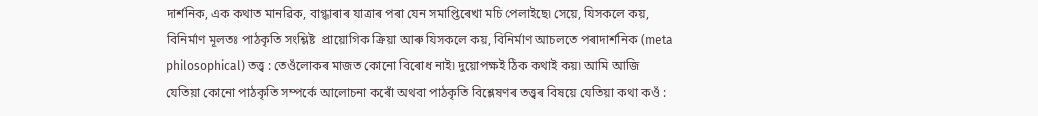দাৰ্শনিক, এক কথাত মানৱিক, বাগ্ধাৰাৰ যাত্ৰাৰ পৰা যেন সমাপ্তিৰেখা মচি পেলাইছে৷ সেয়ে, যিসকলে কয়, বিনিৰ্মাণ মূলতঃ পাঠকৃতি সংশ্লিষ্ট  প্ৰায়োগিক ক্ৰিয়া আৰু যিসকলে কয়, বিনিৰ্মাণ আচলতে পৰাদাৰ্শনিক (meta philosophical) তত্ত্ব : তেওঁলোকৰ মাজত কোনো বিৰোধ নাই৷ দুয়োপক্ষই ঠিক কথাই কয়৷ আমি আজি যেতিয়া কোনো পাঠকৃতি সম্পৰ্কে আলোচনা কৰোঁ অথবা পাঠকৃতি বিশ্লেষণৰ তত্ত্বৰ বিষয়ে যেতিয়া কথা কওঁ :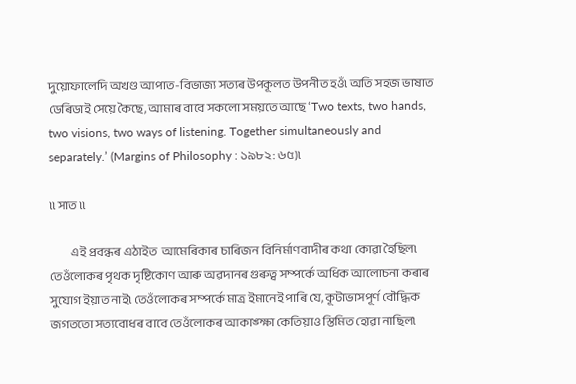দুয়োফালেদি অখণ্ড আপাত-বিভাজ্য সত্যৰ উপকূলত উপনীত হওঁ৷ অতি সহজ ভাষাত ডেৰিডাই সেয়ে কৈছে, আমাৰ বাবে সকলো সময়তে আছে ‘Two texts, two hands, two visions, two ways of listening. Together simultaneously and separately.’ (Margins of Philosophy : ১৯৮২ : ৬৫)৷

৷৷ সাত ৷৷

          এই প্ৰবন্ধৰ এঠাইত  আমেৰিকাৰ চাৰিজন বিনিৰ্মাণবাদীৰ কথা কোৱা হৈছিল৷ তেওঁলোকৰ পৃথক দৃষ্টিকোণ আৰু অৱদানৰ গুৰুত্ব সম্পৰ্কে অধিক আলোচনা কৰাৰ সুযোগ ইয়াত নাই৷ তেওঁলোকৰ সম্পৰ্কে মাত্ৰ ইমানেই পাৰি যে, কূটাভাসপূৰ্ণ বৌদ্ধিক জগততো সত্যবোধৰ বাবে তেওঁলোকৰ আকাঙ্ক্ষা কেতিয়াও স্তিমিত হোৱা নাছিল৷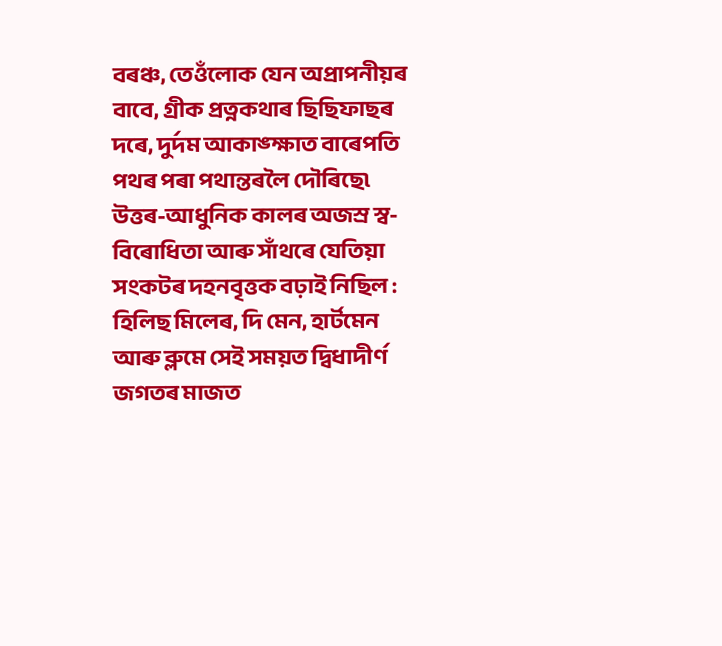বৰঞ্চ, তেওঁলোক যেন অপ্ৰাপনীয়ৰ বাবে, গ্ৰীক প্ৰত্নকথাৰ ছিছিফাছৰ দৰে, দুৰ্দম আকাঙ্ক্ষাত বাৰেপতি পথৰ পৰা পথান্তৰলৈ দৌৰিছে৷ উত্তৰ-আধুনিক কালৰ অজস্ৰ স্ব-বিৰোধিতা আৰু সাঁথৰে যেতিয়া সংকটৰ দহনবৃত্তক বঢ়াই নিছিল : হিলিছ মিলেৰ, দি মেন, হাৰ্টমেন আৰু ব্লুমে সেই সময়ত দ্বিধাদীৰ্ণ জগতৰ মাজত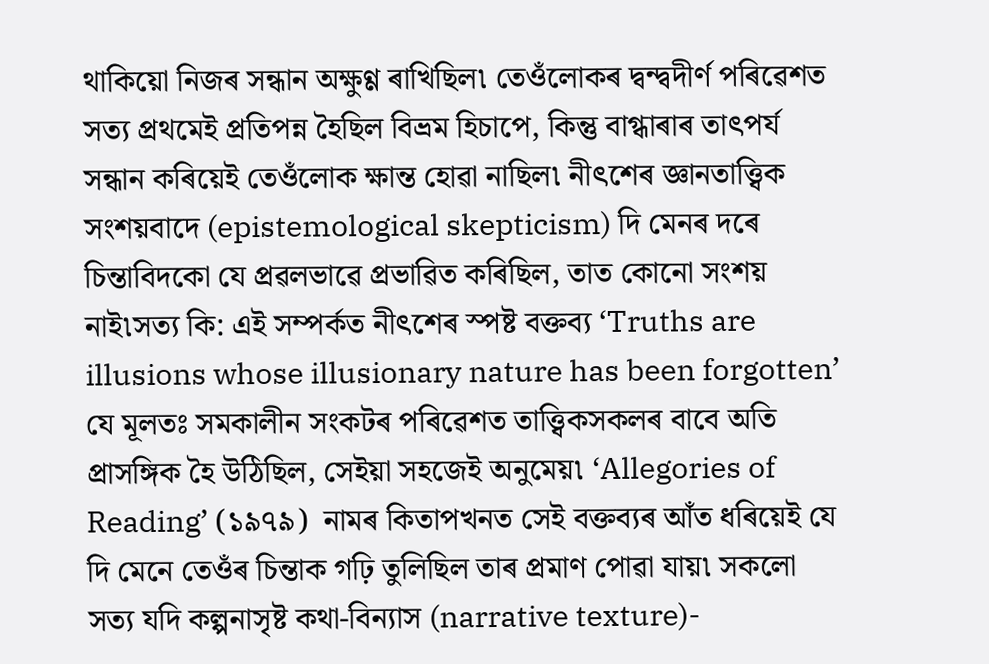থাকিয়ো নিজৰ সন্ধান অক্ষুণ্ণ ৰাখিছিল৷ তেওঁলোকৰ দ্বন্দ্বদীৰ্ণ পৰিৱেশত সত্য প্ৰথমেই প্ৰতিপন্ন হৈছিল বিভ্ৰম হিচাপে, কিন্তু বাগ্ধাৰাৰ তাৎপৰ্য সন্ধান কৰিয়েই তেওঁলোক ক্ষান্ত হোৱা নাছিল৷ নীৎশেৰ জ্ঞানতাত্ত্বিক সংশয়বাদে (epistemological skepticism) দি মেনৰ দৰে চিন্তাবিদকো যে প্ৰৱলভাৱে প্ৰভাৱিত কৰিছিল, তাত কোনো সংশয় নাই৷সত্য কি: এই সম্পৰ্কত নীৎশেৰ স্পষ্ট বক্তব্য ‘Truths are illusions whose illusionary nature has been forgotten’ যে মূলতঃ সমকালীন সংকটৰ পৰিৱেশত তাত্ত্বিকসকলৰ বাবে অতি প্ৰাসঙ্গিক হৈ উঠিছিল, সেইয়া সহজেই অনুমেয়৷ ‘Allegories of Reading’ (১৯৭৯)  নামৰ কিতাপখনত সেই বক্তব্যৰ আঁত ধৰিয়েই যে দি মেনে তেওঁৰ চিন্তাক গঢ়ি তুলিছিল তাৰ প্ৰমাণ পোৱা যায়৷ সকলো সত্য যদি কল্পনাসৃষ্ট কথা-বিন্যাস (narrative texture)-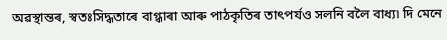অৱস্থান্তৰ, স্বতঃসিদ্ধতাৰে বাগ্ধাৰা আৰু পাঠকৃতিৰ তাৎপৰ্যও সলনি বলৈ বাধ্য৷ দি মেনে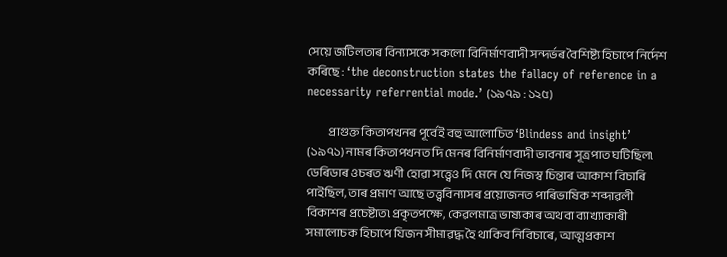সেয়ে জটিলতাৰ বিন্যাসকে সকলো বিনিৰ্মাণবাদী সন্দৰ্ভৰ বৈশিষ্ট্য হিচাপে নিৰ্দেশ কৰিছে : ‘the deconstruction states the fallacy of reference in a necessarity referrential mode.’ (১৯৭৯ : ১২৫)

          প্ৰাগুক্ত কিতাপখনৰ পূৰ্বেই বহু আলোচিত ‘Blindess and insight’ (১৯৭১) নামৰ কিতাপখনত দি মেনৰ বিনিৰ্মাণবাদী ভাবনাৰ সূত্ৰপাত ঘটিছিল৷ ডেৰিডাৰ ওচৰত ঋণী হোৱা সত্ত্বেও দি মেনে যে নিজস্ব চিন্তাৰ আকাশ বিচাৰি পাইছিল, তাৰ প্ৰমাণ আছে তত্ত্ববিন্যাসৰ প্ৰয়োজনত পাৰিভাষিক শব্দাৱলী বিকাশৰ প্ৰচেষ্টাত৷ প্ৰকৃতপক্ষে, কেৱলমাত্ৰ ভাষ্যকাৰ অথবা ব্যাখ্যাকাৰী সমালোচক হিচাপে যিজন সীমাৱদ্ধ হৈ থাকিব নিবিচাৰে, আত্মপ্ৰকাশ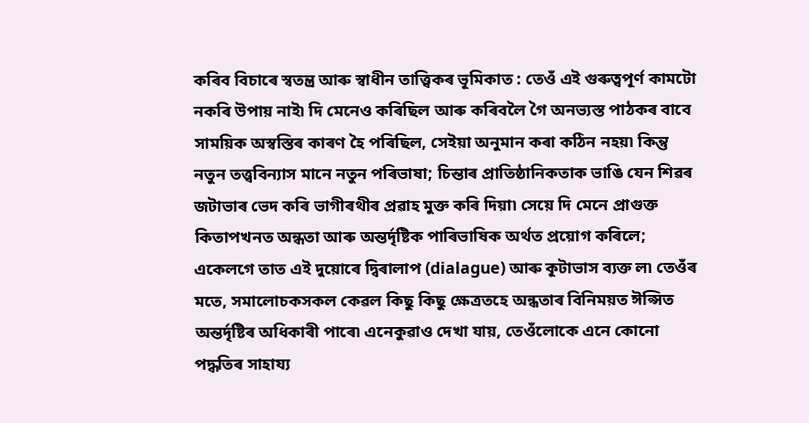কৰিব বিচাৰে স্বতন্ত্ৰ আৰু স্বাধীন তাত্ত্বিকৰ ভূমিকাত : তেওঁ এই গুৰুত্বপূৰ্ণ কামটো নকৰি উপায় নাই৷ দি মেনেও কৰিছিল আৰু কৰিবলৈ গৈ অনভ্যস্ত পাঠকৰ বাবে সাময়িক অস্বস্তিৰ কাৰণ হৈ পৰিছিল, সেইয়া অনুমান কৰা কঠিন নহয়৷ কিন্তু নতুন তত্ত্ববিন্যাস মানে নতুন পৰিভাষা; চিন্তাৰ প্ৰাতিষ্ঠানিকতাক ভাঙি যেন শিৱৰ জটাভাৰ ভেদ কৰি ভাগীৰথীৰ প্ৰৱাহ মুক্ত কৰি দিয়া৷ সেয়ে দি মেনে প্ৰাগুক্ত কিতাপখনত অন্ধতা আৰু অন্তৰ্দৃষ্টিক পাৰিভাষিক অৰ্থত প্ৰয়োগ কৰিলে; একেলগে তাত এই দুয়োৰে দ্বিৰালাপ (dialague) আৰু কূটাভাস ব্যক্ত ল৷ তেওঁৰ মতে, সমালোচকসকল কেৱল কিছু কিছু ক্ষেত্ৰতহে অন্ধতাৰ বিনিময়ত ঈপ্সিত অন্তৰ্দৃষ্টিৰ অধিকাৰী পাৰে৷ এনেকুৱাও দেখা যায়, তেওঁলোকে এনে কোনো পদ্ধতিৰ সাহায্য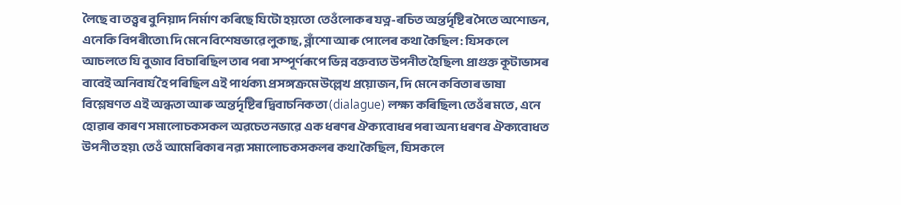লৈছে বা তত্ত্বৰ বুনিয়াদ নিৰ্মাণ কৰিছে যিটো হয়তো তেওঁলোকৰ যত্ন-ৰচিত অন্তৰ্দৃষ্টিৰ সৈতে অশোভন, এনেকি বিপৰীতো৷ দি মেনে বিশেষভাৱে লুকাছ, ব্লাঁশো আৰু পোলেৰ কথা কৈছিল : যিসকলে আচলতে যি বুজাব বিচাৰিছিল তাৰ পৰা সম্পূৰ্ণৰূপে ভিন্ন বক্তব্যত উপনীত হৈছিল৷ প্ৰাগুক্ত কূটাভাসৰ বাবেই অনিবাৰ্য হৈ পৰিছিল এই পাৰ্থক্য৷ প্ৰসঙ্গক্ৰমে উল্লেখ প্ৰয়োজন, দি মেনে কবিতাৰ ভাষা বিশ্লেষণত এই অন্ধতা আৰু অন্তৰ্দৃষ্টিৰ দ্বিবাচনিকতা (dialague) লক্ষ্য কৰিছিল৷ তেওঁৰ মতে, এনে হোৱাৰ কাৰণ সমালোচকসকল অৱচেতনভাৱে এক ধৰণৰ ঐক্যবোধৰ পৰা অন্য ধৰণৰ ঐক্যবোধত উপনীত হয়৷ তেওঁ আমেৰিকাৰ নৱ্য সমালোচকসকলৰ কথা কৈছিল, যিসকলে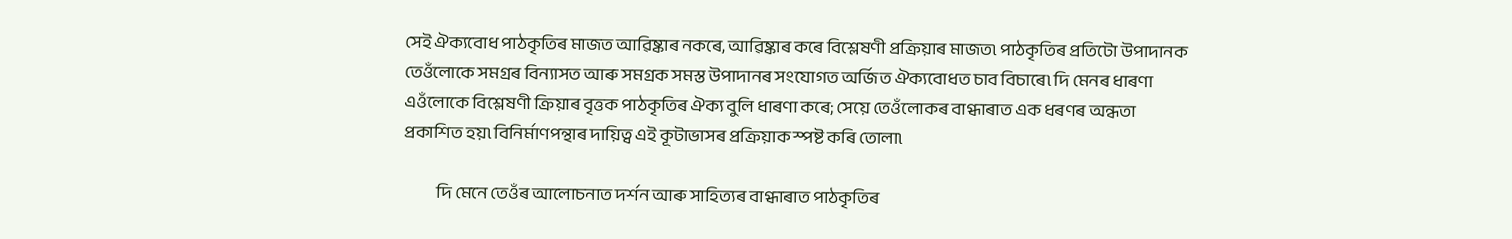সেই ঐক্যবোধ পাঠকৃতিৰ মাজত আৱিষ্কাৰ নকৰে, আৱিষ্কাৰ কৰে বিশ্লেষণী প্ৰক্ৰিয়াৰ মাজত৷ পাঠকৃতিৰ প্ৰতিটো উপাদানক তেওঁলোকে সমগ্ৰৰ বিন্যাসত আৰু সমগ্ৰক সমস্ত উপাদানৰ সংযোগত অৰ্জিত ঐক্যবোধত চাব বিচাৰে৷ দি মেনৰ ধাৰণা এওঁলোকে বিশ্লেষণী ক্ৰিয়াৰ বৃত্তক পাঠকৃতিৰ ঐক্য বুলি ধাৰণা কৰে; সেয়ে তেওঁলোকৰ বাগ্ধাৰাত এক ধৰণৰ অন্ধতা প্ৰকাশিত হয়৷ বিনিৰ্মাণপন্থাৰ দায়িত্ব এই কূটাভাসৰ প্ৰক্ৰিয়াক স্পষ্ট কৰি তোলা৷

           দি মেনে তেওঁৰ আলোচনাত দৰ্শন আৰু সাহিত্যৰ বাগ্ধাৰাত পাঠকৃতিৰ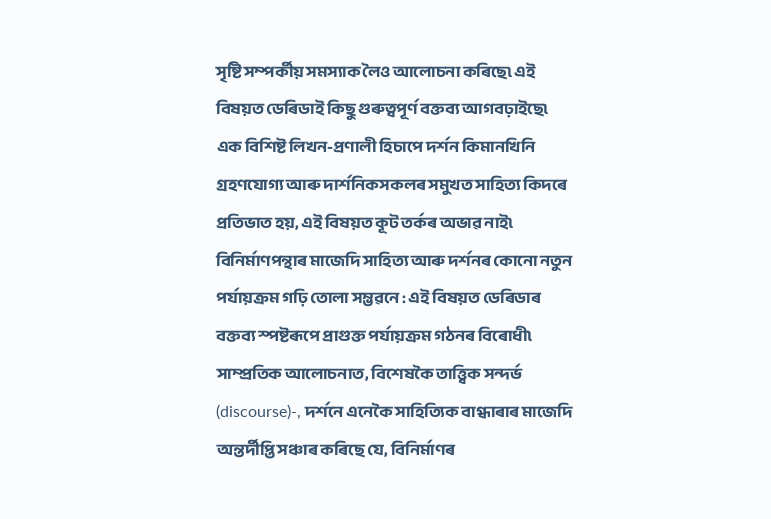সৃষ্টি সম্পৰ্কীয় সমস্যাক লৈও আলোচনা কৰিছে৷ এই বিষয়ত ডেৰিডাই কিছু গুৰুত্বপূৰ্ণ বক্তব্য আগবঢ়াইছে৷ এক বিশিষ্ট লিখন-প্ৰণালী হিচাপে দৰ্শন কিমানখিনি গ্ৰহণযোগ্য আৰু দাৰ্শনিকসকলৰ সমুখত সাহিত্য কিদৰে প্ৰতিভাত হয়, এই বিষয়ত কূট তৰ্কৰ অভাৱ নাই৷ বিনিৰ্মাণপন্থাৰ মাজেদি সাহিত্য আৰু দৰ্শনৰ কোনো নতুন  পৰ্যায়ক্ৰম গঢ়ি তোলা সম্ভৱনে : এই বিষয়ত ডেৰিডাৰ বক্তব্য স্পষ্টৰূপে প্ৰাগুক্ত পৰ্যায়ক্ৰম গঠনৰ বিৰোধী৷ সাম্প্ৰতিক আলোচনাত, বিশেষকৈ তাত্ত্বিক সন্দৰ্ভ (discourse)-, দৰ্শনে এনেকৈ সাহিত্যিক বাগ্ধাৰাৰ মাজেদি অন্তৰ্দীপ্তি‍ সঞ্চাৰ কৰিছে যে, বিনিৰ্মাণৰ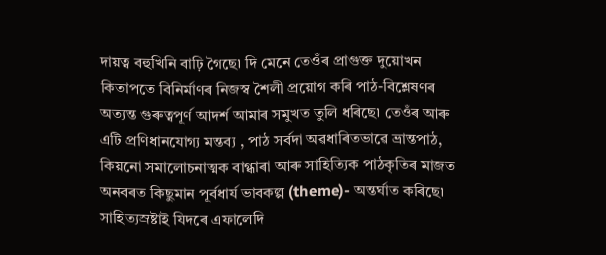দায়ত্ব বহুখিনি বাঢ়ি গৈছে৷ দি মেনে তেওঁৰ প্ৰাগুক্ত দুয়োখন কিতাপতে বিনিৰ্মাণৰ নিজস্ব শৈলী প্ৰয়োগ কৰি পাঠ-বিশ্লেষণৰ অত্যন্ত গুৰুত্বপূৰ্ণ আদৰ্শ আমাৰ সমুখত তুলি ধৰিছে৷ তেওঁৰ আৰু এটি প্ৰণিধানযোগ্য মন্তব্য , পাঠ সৰ্বদা অৱধাৰিতভাৱে ভ্ৰান্তপাঠ, কিয়নো সমালোচনাত্মক বাগ্ধাৰা আৰু সাহিত্যিক পাঠকৃতিৰ মাজত অনবৰত কিছুমান পূৰ্বধাৰ্য ভাবকল্প (theme)- অন্তৰ্ঘাত কৰিছে৷ সাহিত্যস্ৰষ্টাই যিদৰে এফালেদি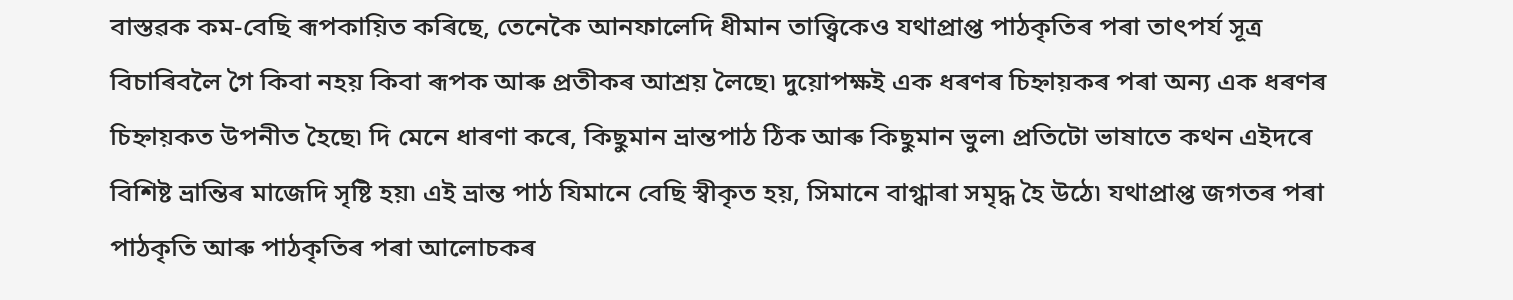বাস্তৱক কম-বেছি ৰূপকায়িত কৰিছে, তেনেকৈ আনফালেদি ধীমান তাত্ত্বিকেও যথাপ্ৰাপ্ত পাঠকৃতিৰ পৰা তাৎপৰ্য সূত্ৰ বিচাৰিবলৈ গৈ কিবা নহয় কিবা ৰূপক আৰু প্ৰতীকৰ আশ্ৰয় লৈছে৷ দুয়োপক্ষই এক ধৰণৰ চিহ্নায়কৰ পৰা অন্য এক ধৰণৰ চিহ্নায়কত উপনীত হৈছে৷ দি মেনে ধাৰণা কৰে, কিছুমান ভ্ৰান্তপাঠ ঠিক আৰু কিছুমান ভুল৷ প্ৰতিটো ভাষাতে কথন এইদৰে বিশিষ্ট ভ্ৰান্তিৰ মাজেদি সৃষ্টি হয়৷ এই ভ্ৰান্ত পাঠ যিমানে বেছি স্বীকৃত হয়, সিমানে বাগ্ধাৰা সমৃদ্ধ হৈ উঠে৷ যথাপ্ৰাপ্ত জগতৰ পৰা পাঠকৃতি আৰু পাঠকৃতিৰ পৰা আলোচকৰ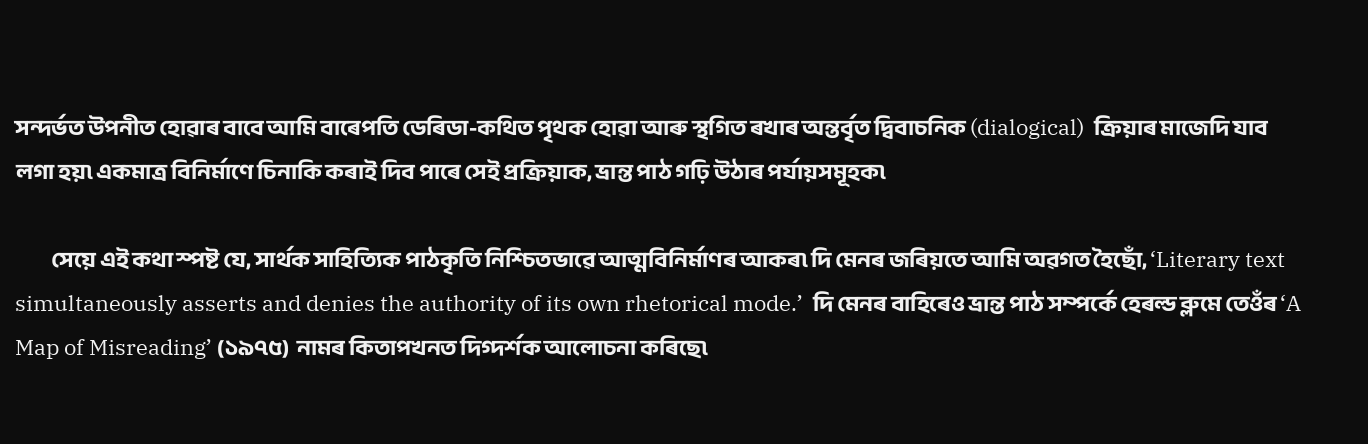সন্দৰ্ভত উপনীত হোৱাৰ বাবে আমি বাৰেপতি ডেৰিডা-কথিত পৃথক হোৱা আৰু স্থগিত ৰখাৰ অন্তৰ্বৃত দ্বিবাচনিক (dialogical)  ক্ৰিয়াৰ মাজেদি যাব লগা হয়৷ একমাত্ৰ বিনিৰ্মাণে চিনাকি কৰাই দিব পাৰে সেই প্ৰক্ৰিয়াক, ভ্ৰান্ত পাঠ গঢ়ি উঠাৰ পৰ্যায়সমূহক৷

          সেয়ে এই কথা স্পষ্ট যে, সাৰ্থক সাহিত্যিক পাঠকৃতি নিশ্চিতভাৱে আত্মবিনিৰ্মাণৰ আকৰ৷ দি মেনৰ জৰিয়তে আমি অৱগত হৈছোঁ, ‘Literary text simultaneously asserts and denies the authority of its own rhetorical mode.’  দি মেনৰ বাহিৰেও ভ্ৰান্ত পাঠ সম্পৰ্কে হেৰল্ড ব্লুমে তেওঁৰ ‘A Map of Misreading’ (১৯৭৫)  নামৰ কিতাপখনত দিগ্দৰ্শক আলোচনা কৰিছে৷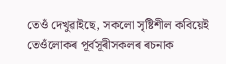তেওঁ দেখুৱাইছে, সকলো সৃষ্টিশীল কবিয়েই তেওঁলোকৰ পূৰ্বসূৰীসকলৰ ৰচনাক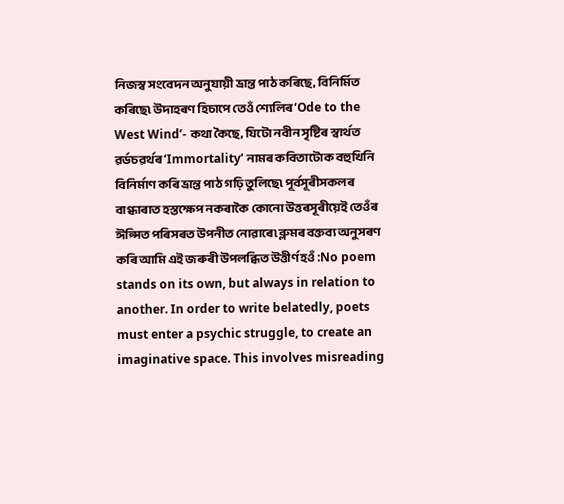নিজস্ব সংবেদন অনুযায়ী ভ্ৰান্ত পাঠ কৰিছে, বিনিৰ্মিত কৰিছে৷ উদাহৰণ হিচাপে তেওঁ শ্যেলিৰ ‘Ode to the West Wind’- কথা কৈছে, যিটো নবীন সৃষ্টিৰ স্বাৰ্থত ৱৰ্ডচৱৰ্থৰ ‘Immortality’ নামৰ কবিতাটোক বহুখিনি বিনিৰ্মাণ কৰি ভ্ৰান্ত পাঠ গঢ়ি তুলিছে৷ পূৰ্বসূৰীসকলৰ বাগ্ধাৰাত হস্তক্ষেপ নকৰাকৈ কোনো উত্তৰসূৰীয়েই তেওঁৰ ঈপ্সিত পৰিসৰত উপনীত নোৱাৰে৷ ব্লুমৰ বক্তব্য অনুসৰণ কৰি আমি এই জৰুৰী উপলব্ধিত উত্তীৰ্ণ হওঁ :No poem stands on its own, but always in relation to another. In order to write belatedly, poets must enter a psychic struggle, to create an imaginative space. This involves misreading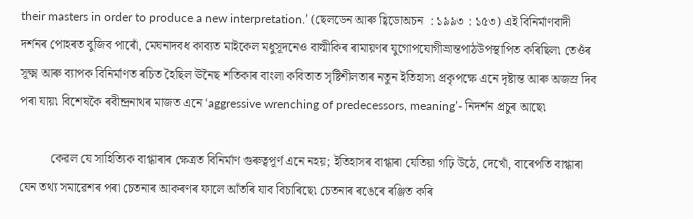their masters in order to produce a new interpretation.’ (ছে‍লডেন আৰু হ্বি‍ডোঅচন  : ১৯৯৩ : ১৫৩) এই বিনিৰ্মাণবাদী দৰ্শনৰ পোহৰত বুজিব পাৰোঁ, মেঘনাদবধ কাব্যত মাইকেল মধুসূদনেও বাল্মীকিৰ ৰামায়ণৰ যুগোপযোগীভ্ৰান্তপাঠউপস্থাপিত কৰিছিল৷ তেওঁৰ সূক্ষ্ম আৰু ব্যাপক বিনিৰ্মাণত ৰচিত হৈছিল ঊনৈছ শতিকাৰ বাংলা কবিতাত সৃষ্টিশীলতাৰ নতুন ইতিহাস৷ প্ৰকৃপক্ষে এনে দৃষ্টান্ত আৰু অজস্ৰ দিব পৰা যায়৷ বিশেষকৈ ৰবীন্দ্ৰনাথৰ মাজত এনে ‘aggressive wrenching of predecessors, meaning’- নিদৰ্শন প্ৰচুৰ আছে৷

          কেৱল যে সাহিত্যিক বাগ্ধাৰাৰ ক্ষেত্ৰত বিনিৰ্মাণ গুৰুত্বপূৰ্ণ এনে নহয়; ইতিহাসৰ বাগ্ধাৰা যেতিয়া গঢ়ি উঠে, দেখোঁ, বাৰেপতি বাগ্ধাৰা যেন তথ্য সমাৱেশৰ পৰা চেতনাৰ আকৰণৰ ফালে আঁতৰি যাব বিচাৰিছে৷ চেতনাৰ ৰঙেৰে ৰঞ্জিত কৰি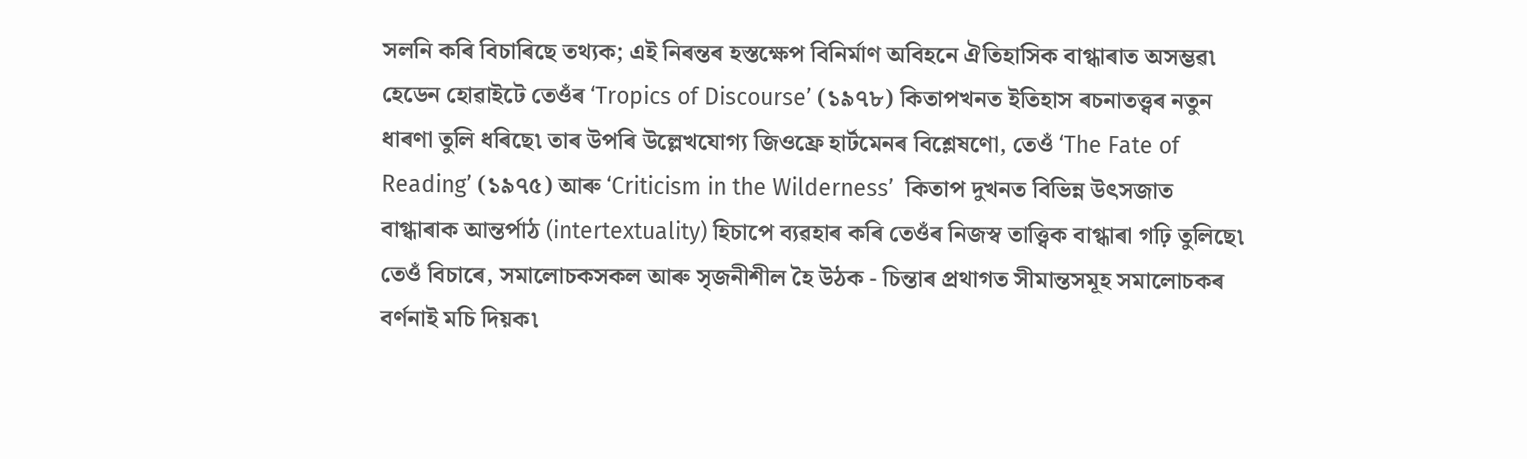সলনি কৰি বিচাৰিছে তথ্যক; এই নিৰন্তৰ হস্তক্ষেপ বিনিৰ্মাণ অবিহনে ঐতিহাসিক বাগ্ধাৰাত অসম্ভৱ৷ হেডেন হোৱাইটে তেওঁৰ ‘Tropics of Discourse’ (১৯৭৮) কিতাপখনত ইতিহাস ৰচনাতত্ত্বৰ নতুন ধাৰণা তুলি ধৰিছে৷ তাৰ উপৰি উল্লেখযোগ্য জিওফ্ৰে হাৰ্টমেনৰ বিশ্লেষণো, তেওঁ ‘The Fate of Reading’ (১৯৭৫) আৰু ‘Criticism in the Wilderness’  কিতাপ দুখনত বিভিন্ন উৎসজাত বাগ্ধাৰাক আন্তৰ্পাঠ (intertextuality) হিচাপে ব্যৱহাৰ কৰি তেওঁৰ নিজস্ব তাত্ত্বিক বাগ্ধাৰা গঢ়ি তুলিছে৷ তেওঁ বিচাৰে, সমালোচকসকল আৰু সৃজনীশীল হৈ উঠক - চিন্তাৰ প্ৰথাগত সীমান্তসমূহ সমালোচকৰ বৰ্ণনাই মচি দিয়ক৷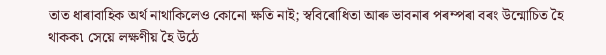তাত ধাৰাবাহিক অৰ্থ নাথাকিলেও কোনো ক্ষতি নাই; স্ববিৰোধিতা আৰু ভাবনাৰ পৰম্পৰা বৰং উন্মোচিত হৈ থাকক৷ সেয়ে লক্ষণীয় হৈ উঠে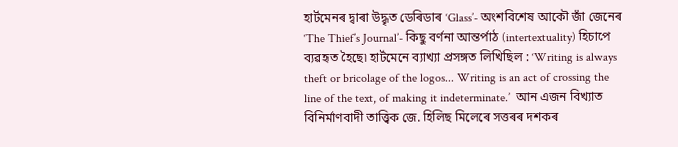হাৰ্টমেনৰ দ্বাৰা উদ্ধৃত ডেৰিডাৰ ‘Glass’- অংশবিশেষ আকৌ জাঁ জেনেৰ ‘The Thief’s Journal’- কিছু বৰ্ণনা আন্তৰ্পাঠ (intertextuality) হিচাপে ব্যৱহৃত হৈছে৷ হাৰ্টমেনে ব্যাখ্যা প্ৰসঙ্গত লিখিছিল : ‘Writing is always theft or bricolage of the logos... Writing is an act of crossing the line of the text, of making it indeterminate.’  আন এজন বিখ্যাত বিনিৰ্মাণবাদী তাত্ত্বিক জে. হিলিছ মিলেৰে সত্তৰৰ দশকৰ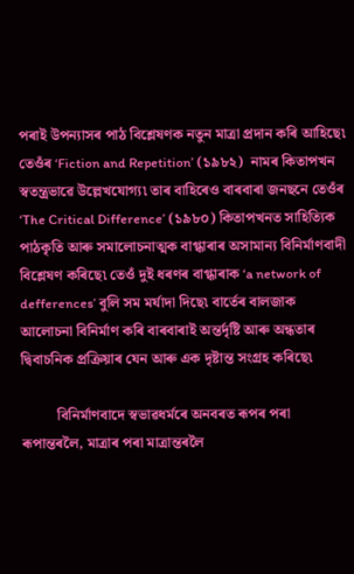পৰাই উপন্যাসৰ পাঠ বিশ্লেষণক নতুন মাত্ৰা প্ৰদান কৰি আহিছে৷  তেওঁৰ ‘Fiction and Repetition’ (১৯৮২)  নামৰ কিতাপখন স্বতন্ত্ৰভাৱে উল্লেখযোগ্য৷ তাৰ বাহিৰেও বাৰবাৰা জনছনে তেওঁৰ ‘The Critical Difference’ (১৯৮০) কিতাপখনত সাহিত্যিক পাঠকৃতি আৰু সমালোচনাত্মক বাগ্ধাৰাৰ অসামান্য বিনিৰ্মাণবাদী বিশ্লেষণ কৰিছে৷ তেওঁ দুই ধৰণৰ বাগ্ধাৰাক ‘a network of defferences’ বুলি সম মৰ্যাদা দিছে৷ বাৰ্তেৰ বালজাক আলোচনা বিনিৰ্মাণ কৰি বাৰবাৰাই অন্তৰ্দৃষ্টি আৰু অন্ধতাৰ দ্বিবাচনিক প্ৰক্ৰিয়াৰ যেন আৰু এক দৃষ্টান্ত সংগ্ৰহ কৰিছে৷

          বিনিৰ্মাণবাদে স্বভাৱধৰ্মৰে অনবৰত ৰূপৰ পৰা ৰূপান্তৰলৈ, মাত্ৰাৰ পৰা মাত্ৰান্তৰলৈ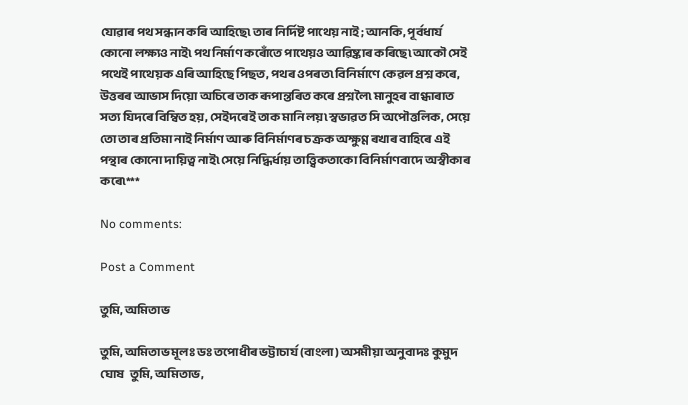যোৱাৰ পথ সন্ধান কৰি আহিছে৷ তাৰ নিৰ্দিষ্ট পাথেয় নাই; আনকি, পূৰ্বধাৰ্য কোনো লক্ষ্যও নাই৷ পথ নিৰ্মাণ কৰোঁতে পাথেয়ও আৱিষ্কাৰ কৰিছে৷ আকৌ সেই পথেই পাথেয়ক এৰি আহিছে পিছত, পথৰ ওপৰত৷ বিনিৰ্মাণে কেৱল প্ৰশ্ন কৰে, উত্তৰৰ আভাস দিয়ো অচিৰে তাক ৰূপান্তৰিত কৰে প্ৰশ্নলৈ৷ মানুহৰ বাগ্ধাৰাত সত্য যিদৰে বিম্বিত হয়, সেইদৰেই তাক মানি লয়৷ স্বভাৱত সি অপৌত্তলিক, সেয়ে তো তাৰ প্ৰতিমা নাই নিৰ্মাণ আৰু বিনিৰ্মাণৰ চক্ৰক অক্ষুণ্ণ ৰখাৰ বাহিৰে এই পন্থাৰ কোনো দায়িত্ব নাই৷ সেয়ে নিদ্ধিৰ্ধায় তাত্ত্বিকতাকো বিনিৰ্মাণবাদে অস্বীকাৰ কৰে৷***

No comments:

Post a Comment

তুমি, অমিতাভ

তুমি, অমিতাভ মূলঃ ডঃ তপোধীৰ ভট্টাচার্য (বাংলা) অসমীয়া অনুবাদঃ কুমুদ ঘোষ   তুমি, অমিতাভ,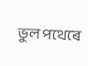ভুল পথেৰে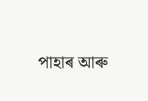পাহাৰ আৰু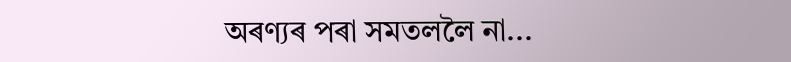অৰণ্যৰ পৰা সমতললৈ না...